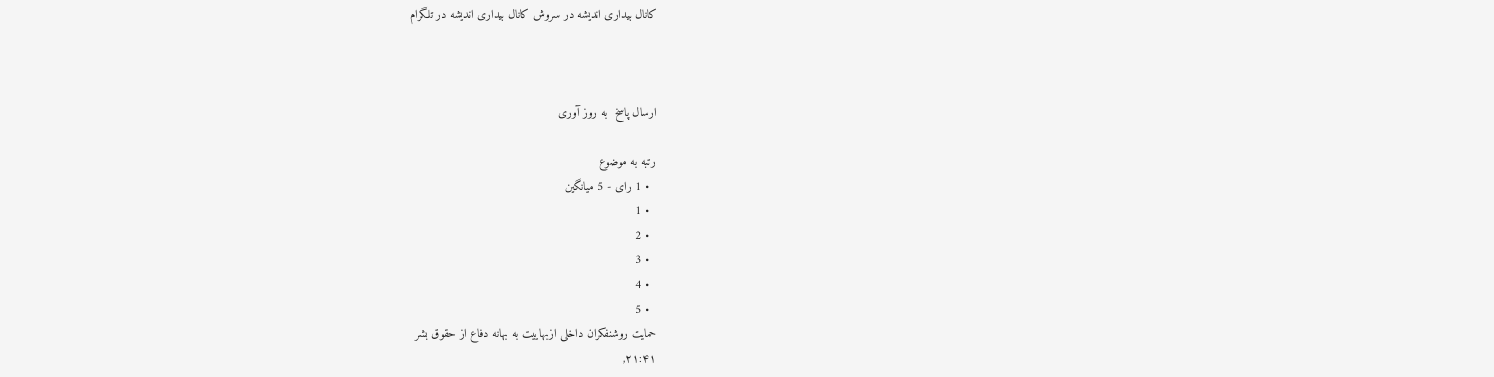کانال بیداری اندیشه در سروش کانال بیداری اندیشه در تلگرام



ارسال پاسخ  به روز آوری

رتبه به موضوع
  • 1 رای - 5 میانگین
  • 1
  • 2
  • 3
  • 4
  • 5
حمایت روشنفکران داخلی ازبهاییت به بهانه دفاع از حقوق بشر
۲۱:۴۱,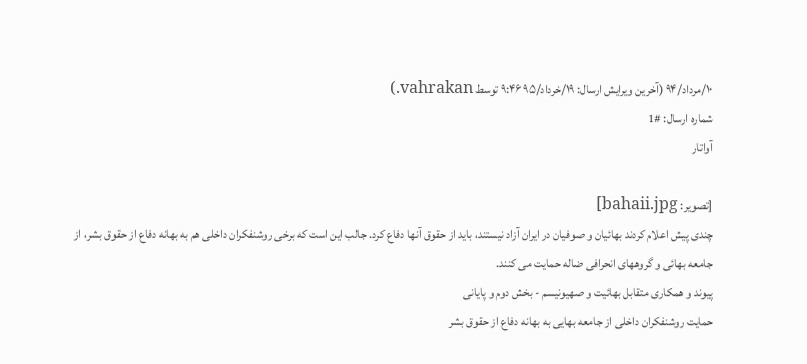۱۰/مرداد/۹۴ (آخرین ویرایش ارسال: ۱۹/خرداد/۹۵ ۹:۴۶ توسط vahrakan.)
شماره ارسال: #1
آواتار

[تصویر: bahaii.jpg]
چندی پیش اعلام کردند بهائیان و صوفیان در ایران آزاد نیستند، باید از حقوق آنها دفاع کرد. جالب این است که برخی روشنفکران داخلی هم به بهانه دفاع از حقوق بشر، از جامعه بهائی و گروههای انحرافی ضاله حمایت می کنند.
پیوند و همکاری متقابل بهائیت و صهیونیسم - بخش دوم و پایانی
حمایت روشنفکران داخلی از جامعه بهایی به بهانه دفاع از حقوق بشر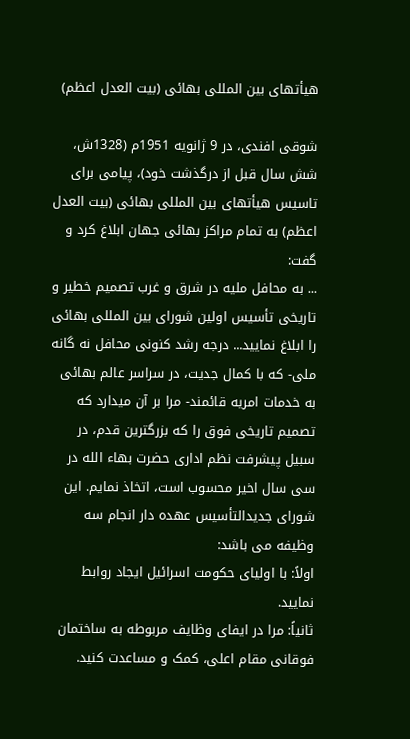هیأتهای بین المللی بهائی (بیت العدل اعظم)

شوقی افندی، در 9 ژانویه 1951م (1328ش، شش سال قبل از درگذشت خود)، پیامی برای تاسیس هیأتهای بین المللی بهائی (بیت العدل اعظم) به تمام مراکز بهائی جهان ابلاغ کرد و گفت:
... به محافل ملیه در شرق و غرب تصمیم خطیر و تاریخی تأسیس اولین شورای بین المللی بهائی را ابلاغ نمایید... درجه رشد کنونی محافل نه گانه ملی- که با کمال جدیت، در سراسر عالم بهائی به خدمات امریه قائمند- مرا بر آن میدارد که تصمیم تاریخی فوق را که بزرگترین قدم، در سبیل پیشرفت نظم اداری حضرت بهاء الله در سی سال اخیر محسوب است، اتخاذ نمایم. این شورای جدیدالتأسیس عهده دار انجام سه وظیفه می باشد:
اولاً: با اولیای حکومت اسرائیل ایجاد روابط نمایید.
ثانیاً: مرا در ایفای وظایف مربوطه به ساختمان فوقانی مقام اعلی، کمک و مساعدت کنید.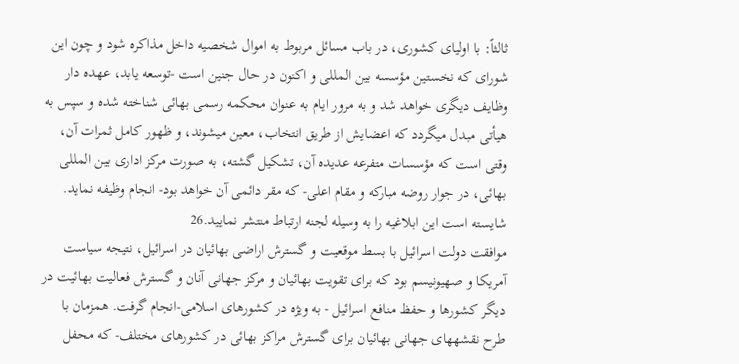ثالثاً: با اولیای کشوری، در باب مسائل مربوط به اموال شخصیه داخل مذاکره شود و چون این شورای که نخستین مؤسسه بین المللی و اکنون در حال جنین است -توسعه یابد، عهده دار وظایف دیگری خواهد شد و به مرور ایام به عنوان محکمه رسمی بهائی شناخته شده و سپس به هیأتی مبدل میگردد که اعضایش از طریق انتخاب، معین میشوند، و ظهور کامل ثمرات آن، وقتی است که مؤسسات متفرعه عدیده آن، تشکیل گشته، به صورت مرکز اداری بین المللی بهائی، در جوار روضه مبارکه و مقام اعلی- که مقر دائمی آن خواهد بود- انجام وظیفه نماید. شایسته است این ابلاغیه را به وسیله لجنه ارتباط منتشر نمایید.26
موافقت دولت اسرائیل با بسط موقعیت و گسترش اراضی بهائیان در اسرائیل، نتیجه سیاست آمریکا و صهیونیسم بود که برای تقویت بهائیان و مرکز جهانی آنان و گسترش فعالیت بهائیت در دیگر کشورها و حفظ منافع اسرائیل - به ویژه در کشورهای اسلامی-انجام گرفت. همزمان با طرح نقشههای جهانی بهائیان برای گسترش مراکز بهائی در کشورهای مختلف- که محفل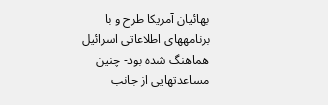بهائیان آمریکا طرح و با برنامههای اطلاعاتی اسرائیل هماهنگ شده بود- چنین مساعدتهایی از جانب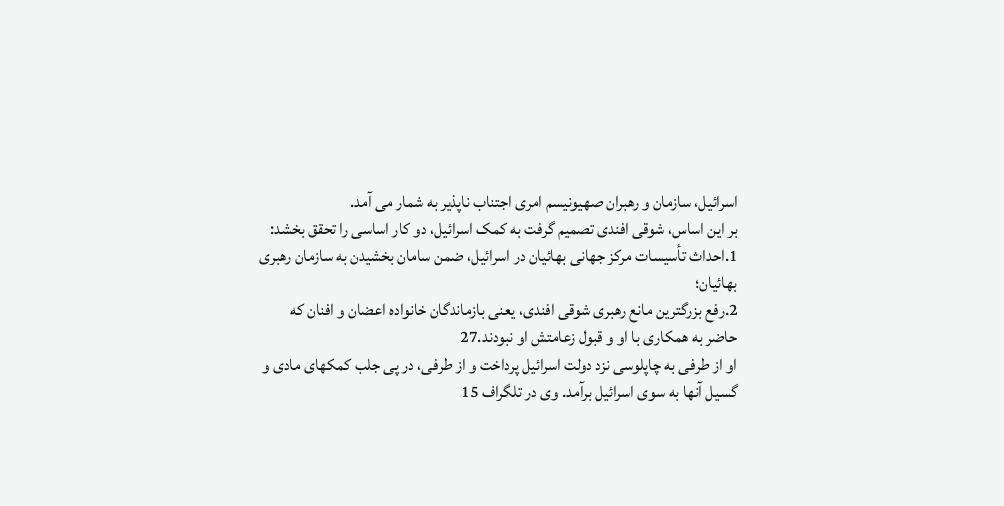اسرائیل، سازمان و رهبران صهیونیسم امری اجتناب ناپذیر به شمار می آمد.
بر این اساس، شوقی افندی تصمیم گرفت به کمک اسرائیل، دو کار اساسی را تحقق بخشد:
1.احداث تأسیسات مرکز جهانی بهائیان در اسرائیل، ضمن سامان بخشیدن به سازمان رهبری بهائیان؛
2.رفع بزرگترین مانع رهبری شوقی افندی، یعنی بازماندگان خانواده اعضان و افنان که حاضر به همکاری با او و قبول زعامتش او نبودند.27
او از طرفی به چاپلوسی نزد دولت اسرائیل پرداخت و از طرفی، در پی جلب کمکهای مادی و گسیل آنها به سوی اسرائیل برآمد. وی در تلگراف 15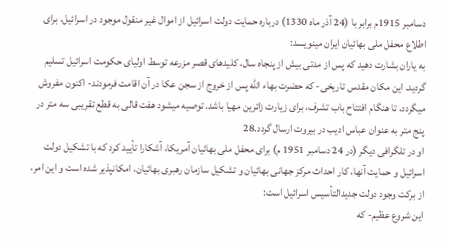دسامبر 1915م برابر با (24 آذر ماه 1330) درباره حمایت دولت اسرائیل از اموال غیر منقول موجود در اسرائیل، برای اطلاع محفل ملی بهائیان ایران مینویسد:
به یاران بشارت دهید که پس از مدتی بیش از پنجاه سال، کلیدهای قصر مزرعه توسط اولیای حکومت اسرائیل تسلیم گردید. این مکان مقدس تاریخی- که حضرت بهاء الله پس از خروج از سجن عکا در آن اقامت فرمودند- اکنون مفروش میگردد، تا هنگام افتتاح باب تشرف، برای زیارت زائرین مهیا باشد. توصیه میشود هفت قالی به قطع تقریبی سه متر در پنج متر به عنوان عباس ادیب در بیروت ارسال گردد.28
او در تلگرافی دیگر (در 24 دسامبر 1951 م) برای محفل ملی بهائیان آمریکا، آشکارا تأیید کرد که با تشکیل دولت اسرائیل و حمایت آنها، کار احداث مرکز جهانی بهائیان و تشکیل سازمان رهبری بهائیان، امکانپذیر شده است و این امر، از برکت وجود دولت جدیدالتأسیس اسرائیل است:
این شروع عظیم- که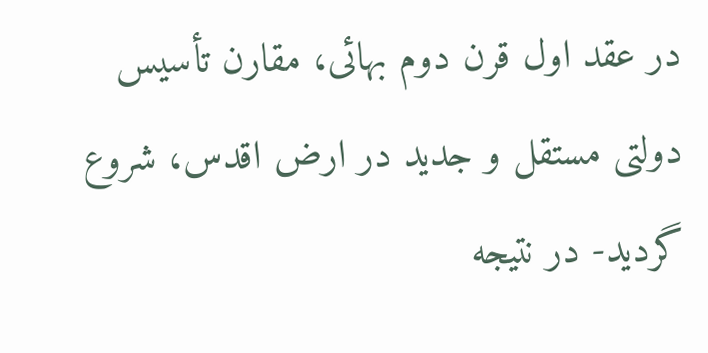در عقد اول قرن دوم بهائی، مقارن تأسیس دولتی مستقل و جدید در ارض اقدس، شروع گردید- در نتیجه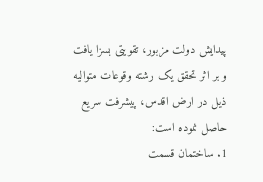پیدایش دولت مزبور، تقویتی بسزا یافت و بر اثر تحقق یک رشته وقوعات متوالیه ذیل در ارض اقدس، پیشرفت سریع حاصل نموده است:
1. ساختمان قسمت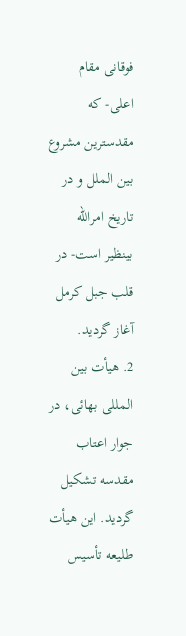فوقانی مقام اعلی- که مقدسترین مشروع بین الملل و در تاریخ امرالله بینظیر است- در قلب جبل کرمل آغاز گردید.
2. هیأت بین المللی بهائی، در جوار اعتاب مقدسه تشکیل گردید. این هیأت طلیعه تأسیس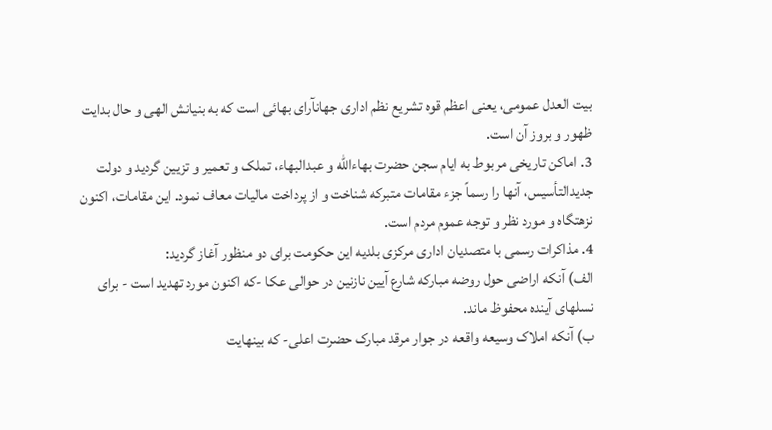بیت العدل عمومی، یعنی اعظم قوه تشریع نظم اداری جهانآرای بهائی است که به بنیانش الهی و حال بدایت ظهور و بروز آن است.
3. اماکن تاریخی مربوط به ایام سجن حضرت بهاءالله و عبدالبهاء، تملک و تعمیر و تزیین گردید و دولت جدیدالتأسیس، آنها را رسماً جزء مقامات متبرکه شناخت و از پرداخت مالیات معاف نمود. این مقامات، اکنون نزهتگاه و مورد نظر و توجه عموم مردم است.
4. مذاکرات رسمی با متصدیان اداری مرکزی بلدیه این حکومت برای دو منظور آغاز گردید:
الف) آنکه اراضی حول روضه مبارکه شارع آیین نازنین در حوالی عکا -که اکنون مورد تهدید است - برای نسلهای آینده محفوظ ماند.
ب) آنکه املاک وسیعه واقعه در جوار مرقد مبارک حضرت اعلی- که بینهایت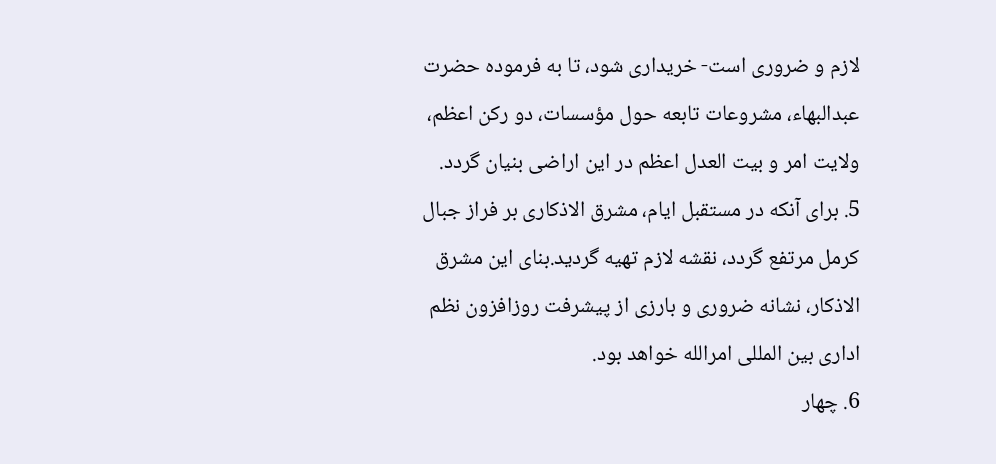لازم و ضروری است- خریداری شود، تا به فرموده حضرت عبدالبهاء، مشروعات تابعه حول مؤسسات، دو رکن اعظم، ولایت امر و بیت العدل اعظم در این اراضی بنیان گردد.
5. برای آنکه در مستقبل ایام، مشرق الاذکاری بر فراز جبال کرمل مرتفع گردد، نقشه لازم تهیه گردید.بنای این مشرق الاذکار، نشانه ضروری و بارزی از پیشرفت روزافزون نظم اداری بین المللی امرالله خواهد بود.
6. چهار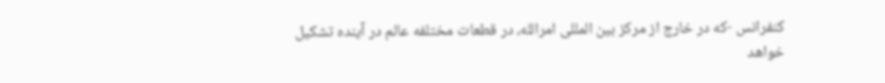کنفرانس -که در خارج از مرکز بین المللی امرالله، در قطعات مختلفه عالم در آینده تشکیل خواهد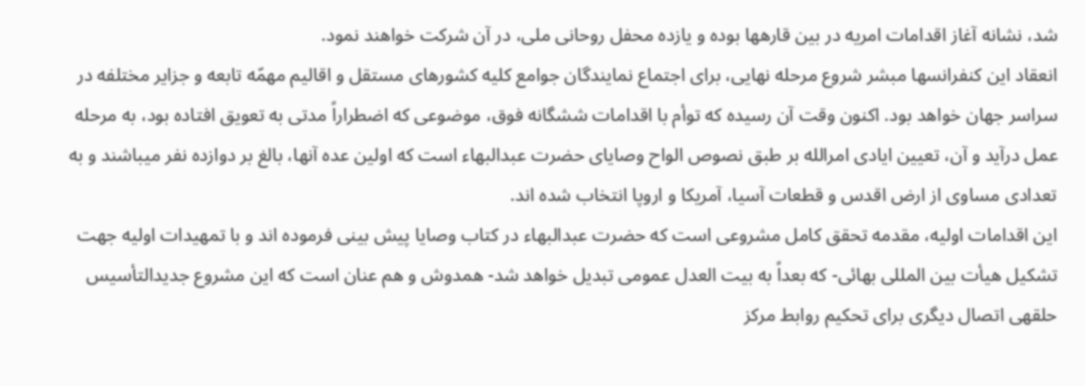شد، نشانه آغاز اقدامات امریه در بین قارهها بوده و یازده محفل روحانی ملی، در آن شرکت خواهند نمود.
انعقاد این کنفرانسها مبشر شروع مرحله نهایی، برای اجتماع نمایندگان جوامع کلیه کشورهای مستقل و اقالیم مهمّه تابعه و جزایر مختلفه در سراسر جهان خواهد بود. اکنون وقت آن رسیده که توأم با اقدامات ششگانه فوق، موضوعی که اضطراراً مدتی به تعویق افتاده بود، به مرحله عمل درآید و آن، تعیین ایادی امرالله بر طبق نصوص الواح وصایای حضرت عبدالبهاء است که اولین عده آنها، بالغ بر دوازده نفر میباشند و به تعدادی مساوی از ارض اقدس و قطعات آسیا، آمریکا و اروپا انتخاب شده اند.
این اقدامات اولیه، مقدمه تحقق کامل مشروعی است که حضرت عبدالبهاء در کتاب وصایا پیش بینی فرموده اند و با تمهیدات اولیه جهت تشکیل هیأت بین المللی بهائی- که بعداً به بیت العدل عمومی تبدیل خواهد شد- همدوش و هم عنان است که این مشروع جدیدالتأسیس حلقهی اتصال دیگری برای تحکیم روابط مرکز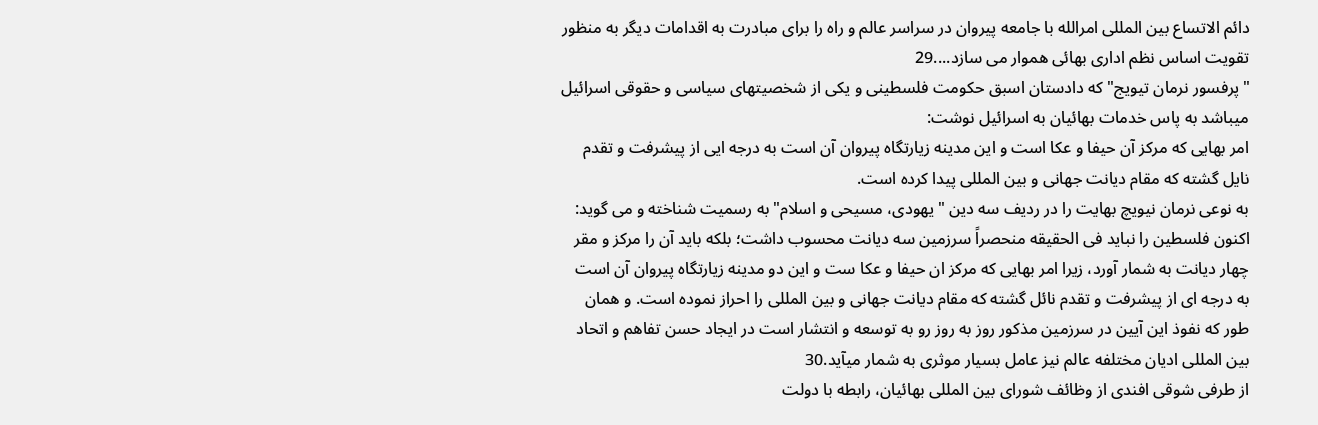دائم الاتساع بین المللی امرالله با جامعه پیروان در سراسر عالم و راه را برای مبادرت به اقدامات دیگر به منظور تقویت اساس نظم اداری بهائی هموار می سازد....29
"پرفسور نرمان تیویج" که دادستان اسبق حکومت فلسطینی و یکی از شخصیتهای سیاسی و حقوقی اسرائیل میباشد به پاس خدمات بهائیان به اسرائیل نوشت:
امر بهایی که مرکز آن حیفا و عکا است و این مدینه زیارتگاه پیروان آن است به درجه ایی از پیشرفت و تقدم نایل گشته که مقام دیانت جهانی و بین المللی پیدا کرده است.
به نوعی نرمان نیویچ بهایت را در ردیف سه دین "یهودی، مسیحی و اسلام" به رسمیت شناخته و می گوید:
اکنون فلسطین را نباید فی الحقیقه منحصراً سرزمین سه دیانت محسوب داشت؛ بلکه باید آن را مرکز و مقر چهار دیانت به شمار آورد، زیرا امر بهایی که مرکز ان حیفا و عکا ست و این دو مدینه زیارتگاه پیروان آن است به درجه ای از پیشرفت و تقدم نائل گشته که مقام دیانت جهانی و بین المللی را احراز نموده است. و همان طور که نفوذ این آیین در سرزمین مذکور روز به روز رو به توسعه و انتشار است در ایجاد حسن تفاهم و اتحاد بین المللی ادیان مختلفه عالم نیز عامل بسیار موثری به شمار میآید.30
از طرفی شوقی افندی از وظائف شورای بین المللی بهائیان، رابطه با دولت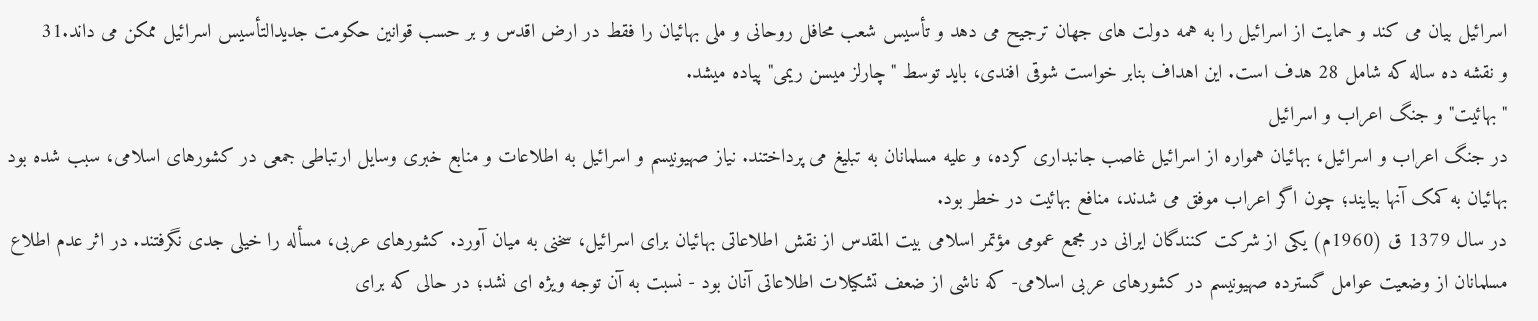اسرائیل بیان می کند و حمایت از اسرائیل را به همه دولت های جهان ترجیح می دهد و تأسیس شعب محافل روحانی و ملی بهائیان را فقط در ارض اقدس و بر حسب قوانین حکومت جدیدالتأسیس اسرائیل ممکن می داند.31
و نقشه ده ساله که شامل 28 هدف است. این اهداف بنابر خواست شوقی افندی، باید توسط "چارلز میسن ریمی" پیاده میشد.
"بهائیت" و جنگ اعراب و اسرائیل
در جنگ اعراب و اسرائیل، بهائیان همواره از اسرائیل غاصب جانبداری کرده، و علیه مسلمانان به تبلیغ می پرداختند. نیاز صهیونیسم و اسرائیل به اطلاعات و منابع خبری وسایل ارتباطی جمعی در کشورهای اسلامی، سبب شده بود بهائیان به کمک آنها بیایند؛ چون اگر اعراب موفق می شدند، منافع بهائیت در خطر بود.
در سال 1379 ق (1960م) یکی از شرکت کنندگان ایرانی در مجمع عمومی مؤتمر اسلامی بیت المقدس از نقش اطلاعاتی بهائیان برای اسرائیل، سخنی به میان آورد. کشورهای عربی، مسأله را خیلی جدی نگرفتند. در اثر عدم اطلاع مسلمانان از وضعیت عوامل گسترده صهیونیسم در کشورهای عربی اسلامی- که ناشی از ضعف تشکیلات اطلاعاتی آنان بود - نسبت به آن توجه ویژه ای نشد؛ در حالی که برای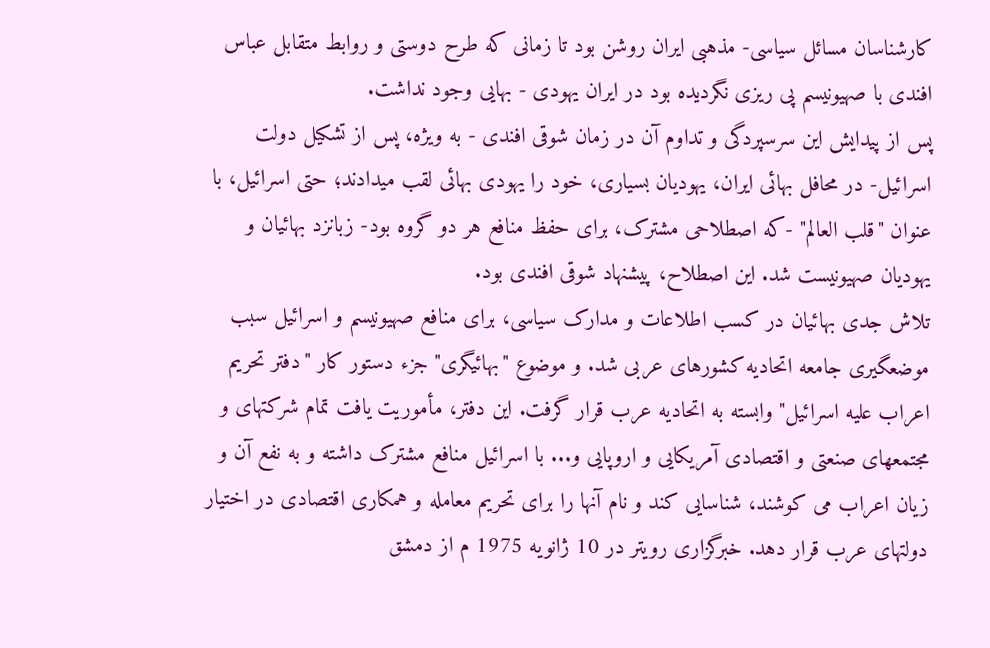کارشناسان مسائل سیاسی- مذهبی ایران روشن بود تا زمانی که طرح دوستی و روابط متقابل عباس افندی با صهیونیسم پی ریزی نگردیده بود در ایران یهودی - بهایی وجود نداشت.
پس از پیدایش این سرسپردگی و تداوم آن در زمان شوقی افندی - به ویژه، پس از تشکیل دولت اسرائیل- در محافل بهائی ایران، یهودیان بسیاری، خود را یهودی بهائی لقب میدادند؛ حتی اسرائیل، با عنوان "قلب العالم" -که اصطلاحی مشترک، برای حفظ منافع هر دو گروه بود- زبانزد بهائیان و یهودیان صهیونیست شد. این اصطلاح، پیشنهاد شوقی افندی بود.
تلاش جدی بهائیان در کسب اطلاعات و مدارک سیاسی، برای منافع صهیونیسم و اسرائیل سبب موضعگیری جامعه اتحادیه کشورهای عربی شد. و موضوع "بهائیگری" جزء دستور کار "دفتر تحریم اعراب علیه اسرائیل" وابسته به اتحادیه عرب قرار گرفت. این دفتر، مأموریت یافت تمام شرکتهای و مجتمعهای صنعتی و اقتصادی آمریکایی و اروپایی و... با اسرائیل منافع مشترک داشته و به نفع آن و زیان اعراب می کوشند، شناسایی کند و نام آنها را برای تحریم معامله و همکاری اقتصادی در اختیار دولتهای عرب قرار دهد. خبرگزاری رویتر در 10 ژانویه 1975 م از دمشق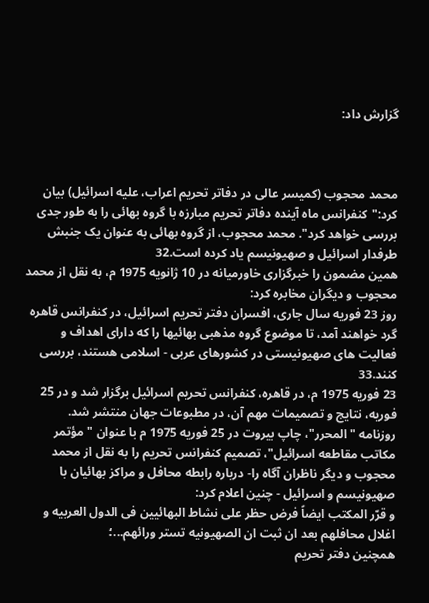گزارش داد:



محمد محجوب (کمیسر عالی در دفاتر تحریم اعراب، علیه اسرائیل) بیان کرد:"کنفرانس ماه آینده دفاتر تحریم مبارزه با گروه بهائی را به طور جدی بررسی خواهد کرد". محمد محجوب، از گروه بهائی به عنوان یک جنبش طرفدار اسرائیل و صهیونیسم یاد کرده است.32
همین مضمون را خبرگزاری خاورمیانه در 10 ژانویه 1975 م، به نقل از محمد محجوب و دیگران مخابره کرد:
روز 23 فوریه سال جاری، افسران دفتر تحریم اسرائیل، در کنفرانس قاهره گرد خواهند آمد، تا موضوع گروه مذهبی بهائیها را که دارای اهداف و فعالیت های صهیونیستی در کشورهای عربی - اسلامی هستند، بررسی کنند.33
23 فوریه 1975 م، در قاهره، کنفرانس تحریم اسرائیل برگزار شد و در 25 فوریه، نتایج و تصمیمات مهم آن، در مطبوعات جهان منتشر شد.
روزنامه "المحرر"، چاپ بیروت در 25 فوریه 1975 م با عنوان "مؤتمر مکاتب مقاطعه اسرائیل"، تصمیم کنفرانس تحریم را به نقل از محمد محجوب و دیگر ناظران آگاه را- درباره رابطه محافل و مراکز بهائیان با صهیونیسم و اسرائیل - چنین اعلام کرد:
و قرّر المکتب ایضاً فرض حظر علی نشاط البهائیین فی الدول العربیه و اغلال محافلهم بعد ان ثبت ان الصهیونیه تستر ورائهم...؛
همچنین دفتر تحریم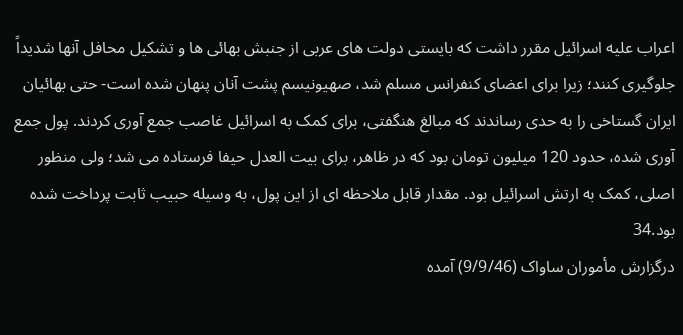اعراب علیه اسرائیل مقرر داشت که بایستی دولت های عربی از جنبش بهائی ها و تشکیل محافل آنها شدیداً جلوگیری کنند؛ زیرا برای اعضای کنفرانس مسلم شد، صهیونیسم پشت آنان پنهان شده است- حتی بهائیان ایران گستاخی را به حدی رساندند که مبالغ هنگفتی، برای کمک به اسرائیل غاصب جمع آوری کردند. پول جمع آوری شده، حدود 120 میلیون تومان بود که در ظاهر، برای بیت العدل حیفا فرستاده می شد؛ ولی منظور اصلی، کمک به ارتش اسرائیل بود. مقدار قابل ملاحظه ای از این پول، به وسیله حبیب ثابت پرداخت شده بود.34
درگزارش مأموران ساواک (9/9/46) آمده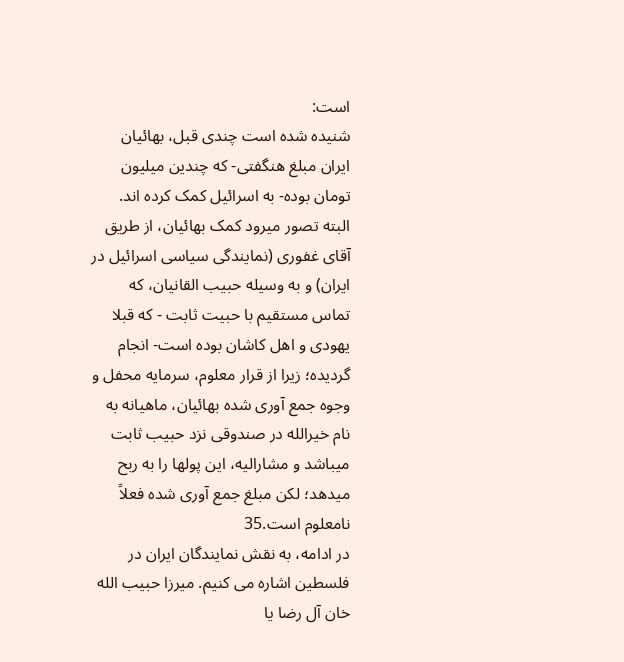است:
شنیده شده است چندی قبل، بهائیان ایران مبلغ هنگفتی- که چندین میلیون تومان بوده- به اسرائیل کمک کرده اند. البته تصور میرود کمک بهائیان، از طریق آقای غفوری (نمایندگی سیاسی اسرائیل در ایران) و به وسیله حبیب القانیان، که تماس مستقیم با حبیت ثابت - که قبلا یهودی و اهل کاشان بوده است- انجام گردیده؛ زیرا از قرار معلوم، سرمایه محفل و وجوه جمع آوری شده بهائیان، ماهیانه به نام خیرالله در صندوقی نزد حبیب ثابت میباشد و مشارالیه، این پولها را به ربح میدهد؛ لکن مبلغ جمع آوری شده فعلاً نامعلوم است.35
در ادامه، به نقش نمایندگان ایران در فلسطین اشاره می کنیم. میرزا حبیب الله خان آل رضا یا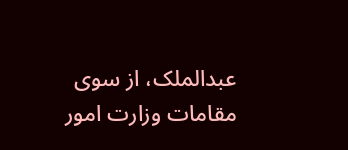عبدالملک، از سوی مقامات وزارت امور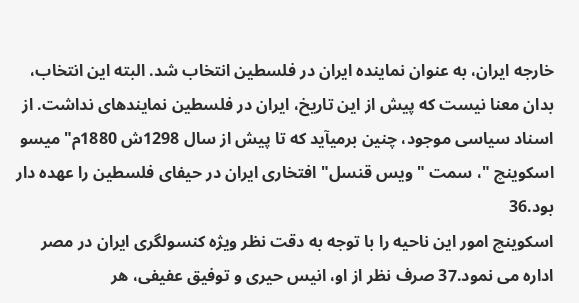خارجه ایران، به عنوان نماینده ایران در فلسطین انتخاب شد. البته این انتخاب، بدان معنا نیست که پیش از این تاریخ، ایران در فلسطین نمایندهای نداشت. از اسناد سیاسی موجود، چنین برمیآید که تا پیش از سال 1298ش 1880م"میسو اسکوینچ "، سمت "ویس قنسل" افتخاری ایران در حیفای فلسطین را عهده دار بود.36
اسکوینچ امور این ناحیه را با توجه به دقت نظر ویژه کنسولگری ایران در مصر اداره می نمود.37 صرف نظر از او، انیس حیری و توفیق عفیفی، هر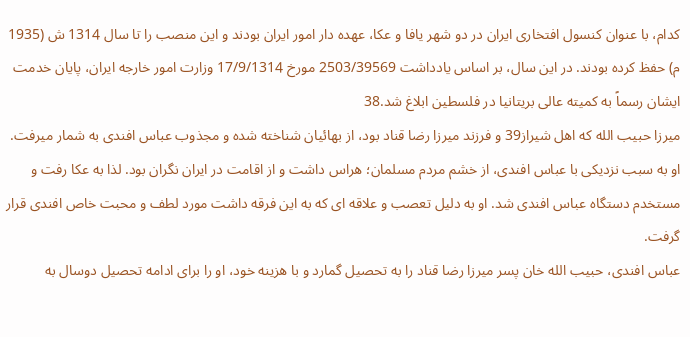کدام، با عنوان کنسول افتخاری ایران در دو شهر یافا و عکا، عهده دار امور ایران بودند و این منصب را تا سال 1314 ش (1935 م) حفظ کرده بودند. در این سال، بر اساس یادداشت 2503/39569 مورخ 17/9/1314 وزارت امور خارجه ایران، پایان خدمت ایشان رسماً به کمیته عالی بریتانیا در فلسطین ابلاغ شد.38
میرزا حبیب الله که اهل شیراز39 و فرزند میرزا رضا قناد بود، از بهائیان شناخته شده و مجذوب عباس افندی به شمار میرفت. او به سبب نزدیکی با عباس افندی، از خشم مردم مسلمان؛ هراس داشت و از اقامت در ایران نگران بود. لذا به عکا رفت و مستخدم دستگاه عباس افندی شد. او به دلیل تعصب و علاقه ای که به این فرقه داشت مورد لطف و محبت خاص افندی قرار گرفت.
عباس افندی، حبیب الله خان پسر میرزا رضا قناد را به تحصیل گمارد و با هزینه خود، او را برای ادامه تحصیل دوسال به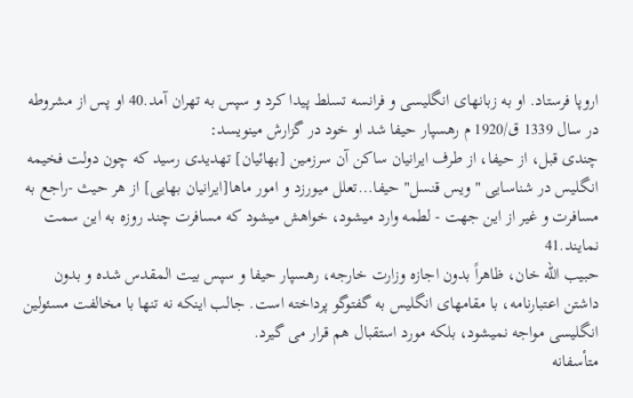اروپا فرستاد. او به زبانهای انگلیسی و فرانسه تسلط پیدا کرد و سپس به تهران آمد.40 او پس از مشروطه در سال 1339 ق/1920 م رهسپار حیفا شد او خود در گزارش مینویسد:
چندی قبل، از حیفا، از طرف ایرانیان ساکن آن سرزمین [بهائیان] تهدیدی رسید که چون دولت فخیمه انگلیس در شناسایی " ویس قنسل" حیفا...تعلل میورزد و امور ماها[ایرانیان بهایی] از هر حیث -راجع به مسافرت و غیر از این جهت - لطمه وارد میشود، خواهش میشود که مسافرت چند روزه به این سمت نمایند.41
حبیب الله خان، ظاهراً بدون اجازه وزارت خارجه، رهسپار حیفا و سپس بیت المقدس شده و بدون داشتن اعتبارنامه، با مقامهای انگلیس به گفتوگو پرداخته است. جالب اینکه نه تنها با مخالفت مسئولین انگلیسی مواجه نمیشود، بلکه مورد استقبال هم قرار می گیرد.
متأسفانه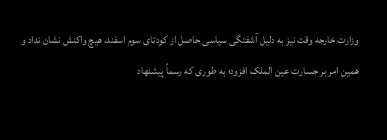وزارت خارجه وقت نیز به دلیل آشفتگی سیاسی حاصل از کودتای سوم اسفند، هیچ واکنش نشان نداد و همین امر بر جسارت عین الملک افزود؛ به طوری که رسماً پیشنهاد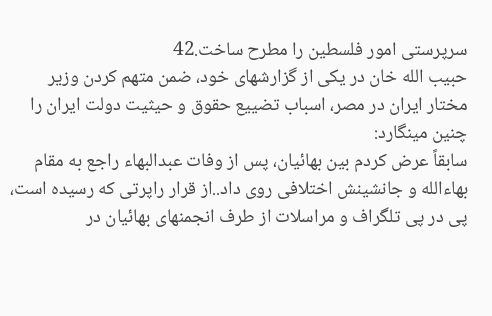سرپرستی امور فلسطین را مطرح ساخت.42
حبیب الله خان در یکی از گزارشهای خود، ضمن متهم کردن وزیر مختار ایران در مصر، اسباب تضییع حقوق و حیثیت دولت ایران را چنین مینگارد:
سابقاً عرض کردم بین بهائیان، پس از وفات عبدالبهاء راجع به مقام بهاءالله و جانشینش اختلافی روی داد..از قرار راپرتی که رسیده است، پی در پی تلگراف و مراسلات از طرف انجمنهای بهائیان در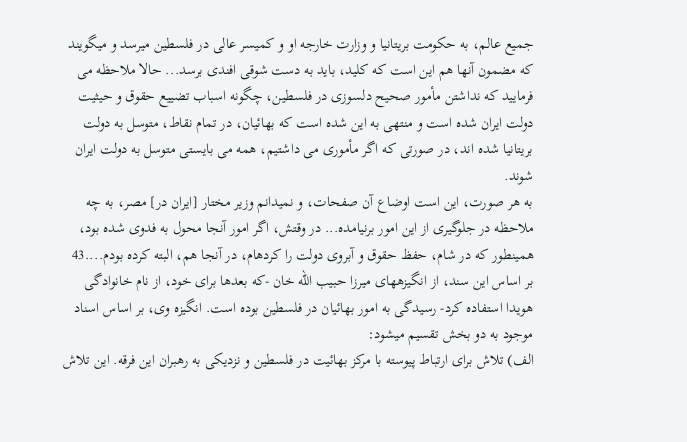جمیع عالم، به حکومت بریتانیا و وزارت خارجه او و کمیسر عالی در فلسطین میرسد و میگویند که مضمون آنها هم این است که کلید، باید به دست شوقی افندی برسد... حالا ملاحظه می فرمایید که نداشتن مأمور صحیح دلسوزی در فلسطین، چگونه اسباب تضییع حقوق و حیثیت دولت ایران شده است و منتهی به این شده است که بهائیان، در تمام نقاط، متوسل به دولت بریتانیا شده اند، در صورتی که اگر مأموری می داشتیم، همه می بایستی متوسل به دولت ایران شوند.
به هر صورت، این است اوضاع آن صفحات، و نمیدانم وزیر مختار [ایران در] مصر، به چه ملاحظه در جلوگیری از این امور برنیامده... در وقتش، اگر امور آنجا محول به فدوی شده بود، همینطور که در شام، حفظ حقوق و آبروی دولت را کردهام، در آنجا هم، البته کرده بودم....43
بر اساس این سند، از انگیزههای میرزا حبیب الله خان -که بعدها برای خود، از نام خانوادگی هویدا استفاده کرد- رسیدگی به امور بهائیان در فلسطین بوده است. انگیزه وی، بر اساس اسناد موجود به دو بخش تقسیم میشود:
الف) تلاش برای ارتباط پیوسته با مرکز بهائیت در فلسطین و نزدیکی به رهبران این فرقه. این تلاش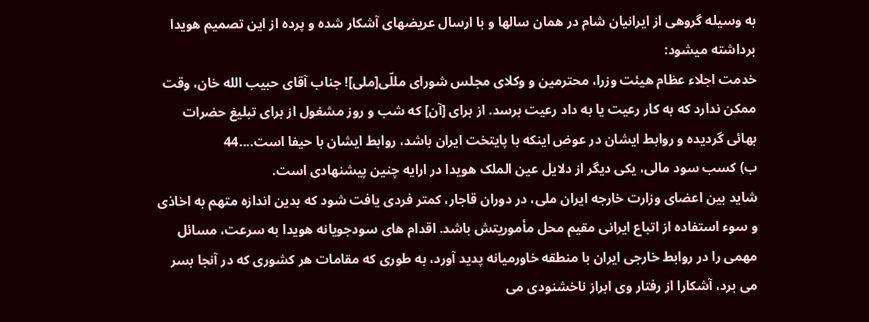به وسیله گروهی از ایرانیان شام در همان سالها و با ارسال عریضهای آشکار شده و پرده از این تصمیم هویدا برداشته میشود:
خدمت اجلاء عظام هیئت وزرا، محترمین و وکلای مجلس شورای مللّی[ملی]! جناب آقای حبیب الله خان، وقت ممکن ندارد که به کار رعیت یا به داد رعیت برسد. از برای [آن] که شب و روز مشغول از برای تبلیغ حضرات بهائی گردیده و روابط ایشان در عوض اینکه با پایتخت ایران باشد، روابط ایشان با حیفا است....44
ب) کسب سود مالی، یکی دیگر از دلایل عین الملک هویدا در ارایه چنین پیشنهادی است.
شاید بین اعضای وزارت خارجه ایران ملی، در دوران قاجار، کمتر فردی یافت شود که بدین اندازه متهم به اخاذی و سوء استفاده از اتباع ایرانی مقیم محل مأموریتش باشد. اقدام های سودجویانه هویدا به سرعت، مسائل مهمی را در روابط خارجی ایران با منطقه خاورمیانه پدید آورد، به طوری که مقامات هر کشوری که در آنجا بسر می برد، آشکارا از رفتار وی ابراز ناخشنودی می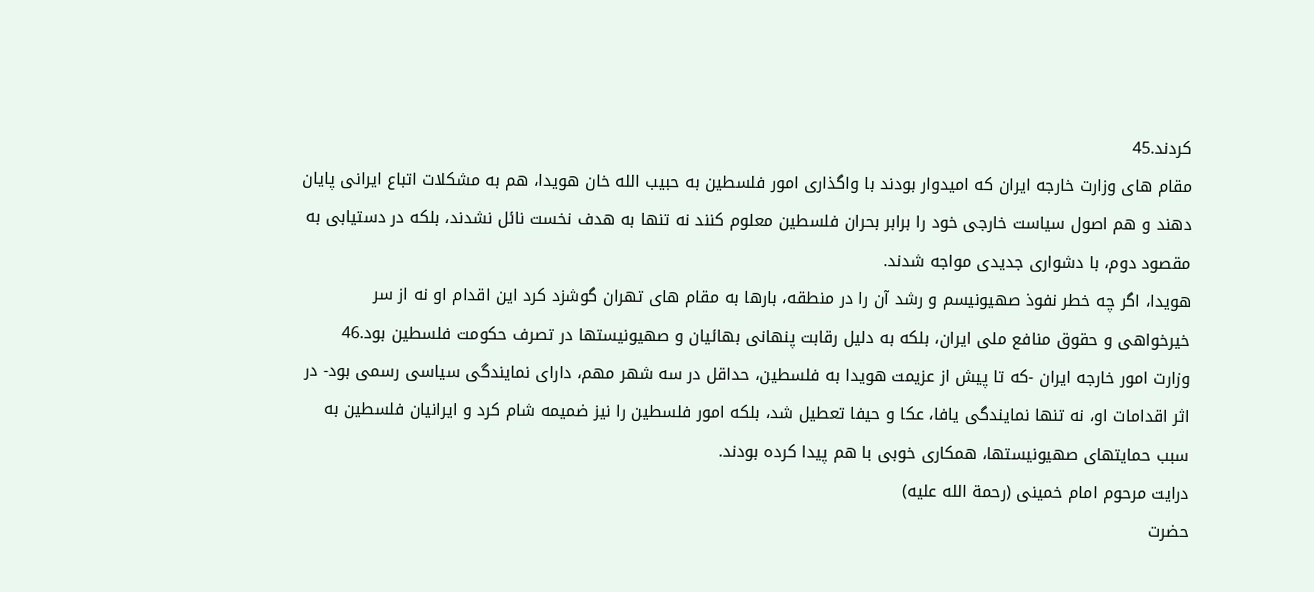کردند.45
مقام های وزارت خارجه ایران که امیدوار بودند با واگذاری امور فلسطین به حبیب الله خان هویدا، هم به مشکلات اتباع ایرانی پایان دهند و هم اصول سیاست خارجی خود را برابر بحران فلسطین معلوم کنند نه تنها به هدف نخست نائل نشدند، بلکه در دستیابی به مقصود دوم، با دشواری جدیدی مواجه شدند.
هویدا، اگر چه خطر نفوذ صهیونیسم و رشد آن را در منطقه، بارها به مقام های تهران گوشزد کرد این اقدام او نه از سر خیرخواهی و حقوق منافع ملی ایران، بلکه به دلیل رقابت پنهانی بهائیان و صهیونیستها در تصرف حکومت فلسطین بود.46
وزارت امور خارجه ایران -که تا پیش از عزیمت هویدا به فلسطین، حداقل در سه شهر مهم، دارای نمایندگی سیاسی رسمی بود- در اثر اقدامات او، نه تنها نمایندگی یافا، عکا و حیفا تعطیل شد، بلکه امور فلسطین را نیز ضمیمه شام کرد و ایرانیان فلسطین به سبب حمایتهای صهیونیستها، همکاری خوبی با هم پیدا کرده بودند.
درایت مرحوم امام خمینی (رحمة الله علیه)
حضرت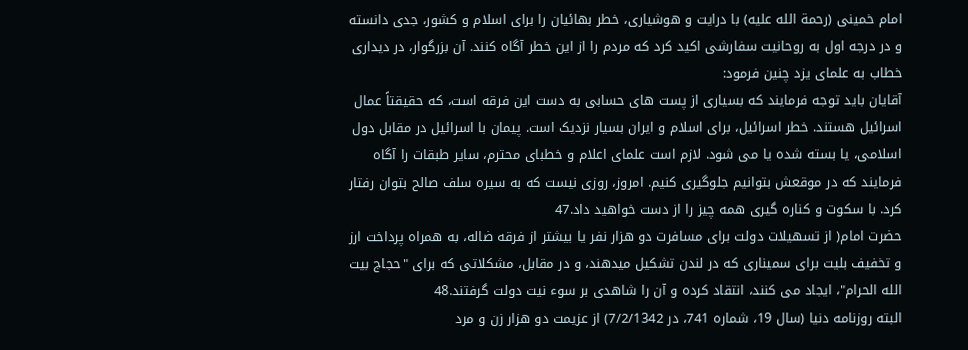امام خمینی (رحمة الله علیه) با درایت و هوشیاری، خطر بهائیان را برای اسلام و کشور، جدی دانسته و در درجه اول به روحانیت سفارشی اکید کرد که مردم را از این خطر آگاه کنند. آن بزرگوار، در دیداری خطاب به علمای یزد چنین فرمود:
آقایان باید توجه فرمایند که بسیاری از پست های حسابی به دست این فرقه است، که حقیقتاً عمال اسرائیل هستند. خطر اسرائیل، برای اسلام و ایران بسیار نزدیک است. پیمان با اسرائیل در مقابل دول اسلامی، یا بسته شده یا می شود. لازم است علمای اعلام و خطبای محترم، سایر طبقات را آگاه فرمایند که در موقعش بتوانیم جلوگیری کنیم. امروز، روزی نیست که به سیره سلف صالح بتوان رفتار کرد. با سکوت و کناره گیری همه چیز را از دست خواهید داد.47
حضرت امام( از تسهیلات دولت برای مسافرت دو هزار نفر یا بیشتر از فرقه ضاله، به همراه پرداخت ارز و تخفیف بلیت برای سمیناری که در لندن تشکیل میدهند، و در مقابل، مشکلاتی که برای "حجاج بیت الله الحرام"، ایجاد می کنند، انتقاد کرده و آن را شاهدی بر سوء نیت دولت گرفتند.48
البته روزنامه دنیا (سال 19، شماره 741، در 7/2/1342) از عزیمت دو هزار زن و مرد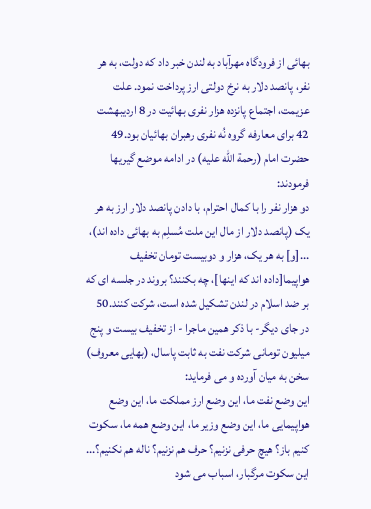بهائی از فرودگاه مهرآباد به لندن خبر داد که دولت، به هر نفر، پانصد دلار به نرخ دولتی ارز پرداخت نمود. علت عزیمت، اجتماع پانزده هزار نفری بهائیت در 8 اردیبهشت 42 برای معارفه گروه نُه نفری رهبران بهائیان بود.49
حضرت امام (رحمة الله علیه) در ادامه موضع گیریها فرمودند:
دو هزار نفر را با کمال احترام، با دادن پانصد دلار ارز به هر یک (پانصد دلار از مال این ملت مُسلِم به بهائی داده اند)، ...[و] به هر یک، هزار و دوبیست تومان تخفیف هواپیما[داده اند که اینها]، چه بکنند؟ بروند در جلسه ای که بر ضد اسلام در لندن تشکیل شده است، شرکت کنند.50
در جای دیگر- با ذکر همین ماجرا - از تخفیف بیست و پنج میلیون تومانی شرکت نفت به ثابت پاسال، (بهایی معروف) سخن به میان آورده و می فرماید:
این وضع نفت ما، این وضع ارز مملکت ما، این وضع هواپیمایی ما، این وضع وزیر ما، این وضع همه ما، سکوت کنیم باز؟ هیچ حرفی نزنیم؟ حرف هم نزنیم؟ ناله هم نکنیم؟... این سکوت مرگبار، اسباب می شود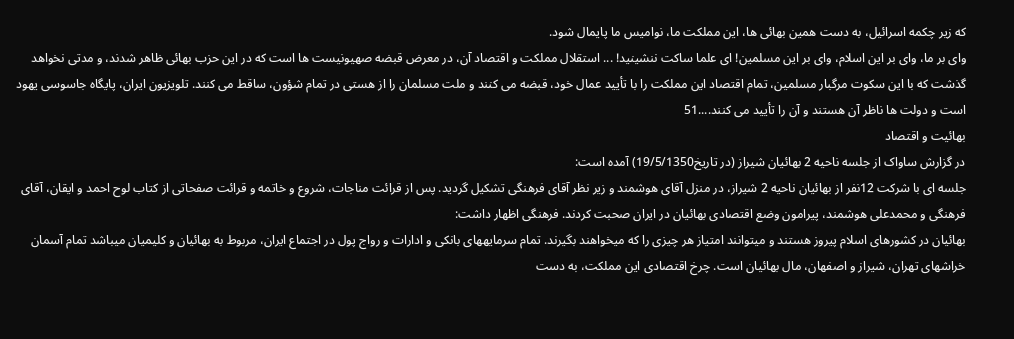که زیر چکمه اسرائیل، به دست همین بهائی ها، این مملکت ما، نوامیس ما پایمال شود.
وای بر ما، وای بر این اسلام، وای بر این مسلمین! ای علما ساکت ننشینید! ... استقلال مملکت و اقتصاد آن، در معرض قبضه صهیونیست ها است که در این حزب بهائی ظاهر شدند، و مدتی نخواهد گذشت که با این سکوت مرگبار مسلمین، تمام اقتصاد این مملکت را با تأیید عمال خود، قبضه می کنند و ملت مسلمان را از هستی در تمام شؤون، ساقط می کنند. تلویزیون ایران، پایگاه جاسوسی یهود است و دولت ها ناظر آن هستند و آن را تأیید می کنند....51
بهائیت و اقتصاد
در گزارش ساواک از جلسه ناحیه 2 بهائیان شیراز (در تاریخ19/5/1350) آمده است:
جلسه ای با شرکت 12نفر از بهائیان ناحیه 2 شیراز، در منزل آقای هوشمند و زیر نظر آقای فرهنگی تشکیل گردید. پس از قرائت مناجات، شروع و خاتمه و قرائت صفحاتی از کتاب لوح احمد و ایقان، آقای فرهنگی و محمدعلی هوشمند، پیرامون وضع اقتصادی بهائیان در ایران صحبت کردند. فرهنگی اظهار داشت:
بهائیان در کشورهای اسلام پیروز هستند و میتوانند امتیاز هر چیزی را که میخواهند بگیرند. تمام سرمایههای بانکی و ادارات و رواج پول در اجتماع ایران، مربوط به بهائیان و کلیمیان میباشد تمام آسمان خراشهای تهران، شیراز و اصفهان، مال بهائیان است. چرخ اقتصادی این مملکت، به دست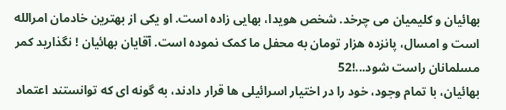بهائیان و کلیمیان می چرخد. شخص هویدا، بهایی زاده است. او یکی از بهترین خادمان امرالله است و امسال، پانزده هزار تومان به محفل ما کمک نموده است. آقایان بهائیان ! نگذارید کمر مسلمانان راست شود...!52
بهائیان، با تمام وجود، خود را در اختیار اسرائیلی ها قرار دادند، به گونه ای که توانستند اعتماد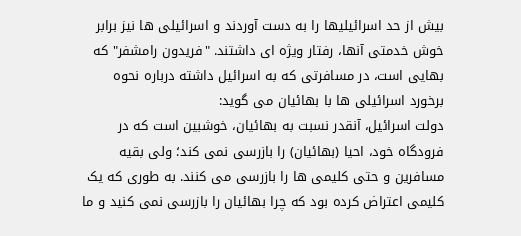بیش از حد اسرائیلیها را به دست آوردند و اسرائیلی ها نیز برابر خوش خدمتی آنها، رفتار ویژه ای داشتند. "فریدون رامشفر" که بهایی است، در مسافرتی که به اسرائیل داشته درباره نحوه برخورد اسرائیلی ها با بهائیان می گوید:
دولت اسرائیل، آنقدر نسبت به بهائیان، خوشبین است که در فرودگاه خود، احیا (بهائیان) را بازرسی نمی کند؛ ولی بقیه مسافرین و حتی کلیمی ها را بازرسی می کنند. به طوری که یک کلیمی اعتراض کرده بود که چرا بهائیان را بازرسی نمی کنید و ما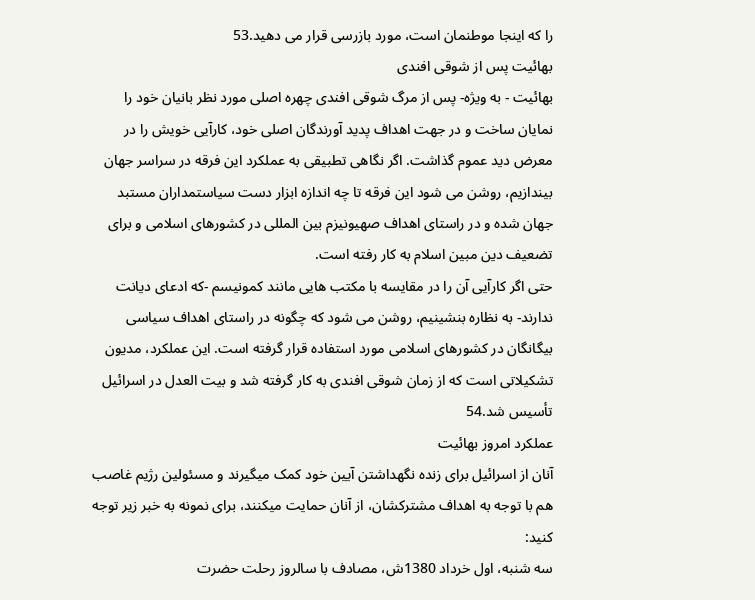را که اینجا موطنمان است، مورد بازرسی قرار می دهید.53
بهائیت پس از شوقی افندی
بهائیت - به ویژه- پس از مرگ شوقی افندی چهره اصلی مورد نظر بانیان خود را نمایان ساخت و در جهت اهداف پدید آورندگان اصلی خود، کارآیی خویش را در معرض دید عموم گذاشت. اگر نگاهی تطبیقی به عملکرد این فرقه در سراسر جهان بیندازیم، روشن می شود این فرقه تا چه اندازه ابزار دست سیاستمداران مستبد جهان شده و در راستای اهداف صهیونیزم بین المللی در کشورهای اسلامی و برای تضعیف دین مبین اسلام به کار رفته است.
حتی اگر کارآیی آن را در مقایسه با مکتب هایی مانند کمونیسم -که ادعای دیانت ندارند- به نظاره بنشینیم، روشن می شود که چگونه در راستای اهداف سیاسی بیگانگان در کشورهای اسلامی مورد استفاده قرار گرفته است. این عملکرد، مدیون تشکیلاتی است که از زمان شوقی افندی به کار گرفته شد و بیت العدل در اسرائیل تأسیس شد.54
عملکرد امروز بهائیت
آنان از اسرائیل برای زنده نگهداشتن آیین خود کمک میگیرند و مسئولین رژیم غاصب هم با توجه به اهداف مشترکشان، از آنان حمایت میکنند، برای نمونه به خبر زیر توجه کنید:
سه شنبه، اول خرداد 1380ش، مصادف با سالروز رحلت حضرت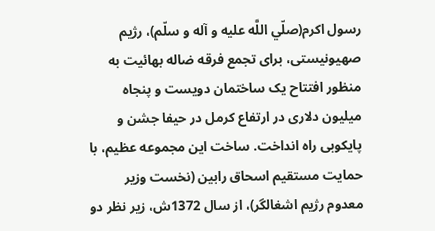رسول اکرم(صلّي اللَّه عليه و آله و سلّم)، رژیم صهیونیستی، برای تجمع فرقه ضاله بهائیت به منظور افتتاح یک ساختمان دویست و پنجاه میلیون دلاری در ارتفاع کرمل در حیفا جشن و پایکوبی راه انداخت. ساخت این مجموعه عظیم، با حمایت مستقیم اسحاق رابین (نخست وزیر معدوم رژیم اشغالگر)، از سال 1372ش، زیر نظر دو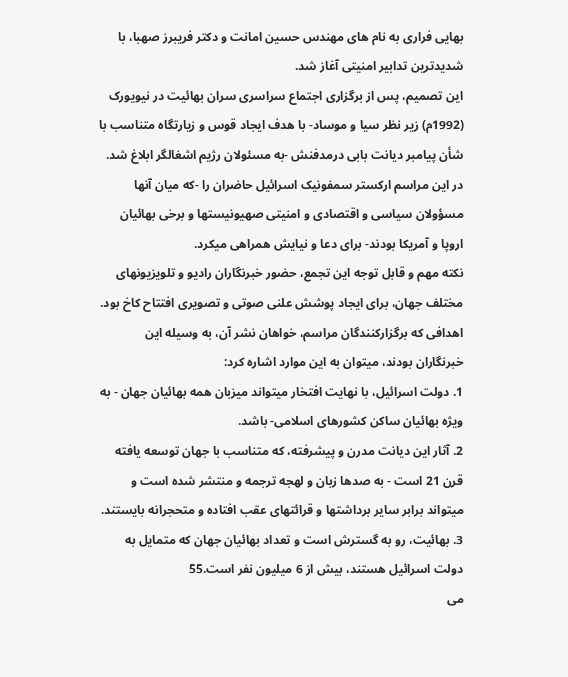بهایی فراری به نام های مهندس حسین امانت و دکتر فریبرز صهبا، با شدیدترین تدابیر امنیتی آغاز شد.
این تصمیم، پس از برگزاری اجتماع سراسری سران بهائیت در نیویورک (1992م) زیر نظر سیا و موساد- با هدف ایجاد قوس و زیارتگاه متناسب با شأن پیامبر دیانت بابی درمدفنش -به مسئولان رژیم اشغالگر ابلاغ شد. در این مراسم ارکستر سمفونیک اسرائیل حاضران را -که میان آنها مسؤولان سیاسی و اقتصادی و امنیتی صهیونیستها و برخی بهائیان اروپا و آمریکا بودند- برای دعا و نیایش همراهی میکرد.
نکته مهم و قابل توجه این تجمع، حضور خبرنگاران رادیو و تلویزیونهای مختلف جهان، برای ایجاد پوشش علنی صوتی و تصویری افتتاح کاخ بود. اهدافی که برگزارکنندگان مراسم، خواهان نشر آن، به وسیله این خبرنگاران بودند، میتوان به این موارد اشاره کرد:
1. دولت اسرائیل، با نهایت افتخار میتواند میزبان همه بهائیان جهان - به ویژه بهائیان ساکن کشورهای اسلامی- باشد.
2. آثار این دیانت مدرن و پیشرفته، که متناسب با جهان توسعه یافته قرن 21 است - به صدها زبان و لهجه ترجمه و منتشر شده است و میتواند برابر سایر برداشتها و قرائتهای عقب افتاده و متحجرانه بایستند.
3. بهائیت، رو به گسترش است و تعداد بهائیان جهان که متمایل به دولت اسرائیل هستند، بیش از 6 میلیون نفر است.55
می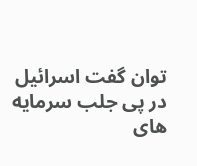توان گفت اسرائیل در پی جلب سرمایه های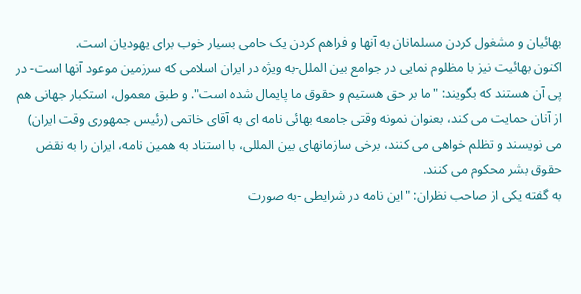بهائیان و مشغول کردن مسلمانان به آنها و فراهم کردن یک حامی بسیار خوب برای یهودیان است.
اکنون بهائیت نیز با مظلوم نمایی در جوامع بین الملل-به ویژه در ایران اسلامی که سرزمین موعود آنها است- در پی آن هستند که بگویند: "ما بر حق هستیم و حقوق ما پایمال شده است". و طبق معمول، استکبار جهانی هم از آنان حمایت می کند، بعنوان نمونه وقتی جامعه بهائی نامه ای به آقای خاتمی (رئیس جمهوری وقت ایران) می نویسند و تظلم خواهی می کنند، برخی سازمانهای بین المللی، با استناد به همین نامه، ایران را به نقض حقوق بشر محکوم می کنند.
به گفته یکی از صاحب نظران: "این نامه در شرایطی -به صورت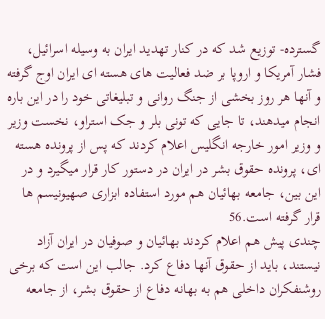گسترده- توزیع شد که در کنار تهدید ایران به وسیله اسرائیل، فشار آمریکا و اروپا بر ضد فعالیت های هسته ای ایران اوج گرفته و آنها هر روز بخشی از جنگ روانی و تبلیغاتی خود را در این باره انجام میدهند، تا جایی که تونی بلر و جک استراو، نخست وزیر و وزیر امور خارجه انگلیس اعلام کردند که پس از پرونده هسته ای، پرونده حقوق بشر در ایران در دستور کار قرار میگیرد و در این بین، جامعه بهائیان هم مورد استفاده ابزاری صهیونیسم ها قرار گرفته است.56
چندی پیش هم اعلام کردند بهائیان و صوفیان در ایران آزاد نیستند، باید از حقوق آنها دفاع کرد. جالب این است که برخی روشنفکران داخلی هم به بهانه دفاع از حقوق بشر، از جامعه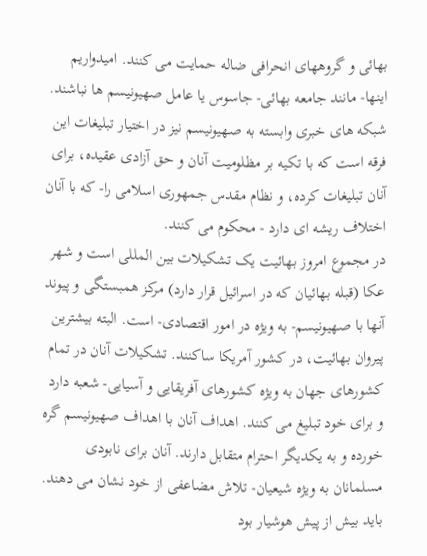بهائی و گروههای انحرافی ضاله حمایت می کنند. امیدواریم اینها- مانند جامعه بهائی- جاسوس یا عامل صهیونیسم ها نباشند. شبکه های خبری وابسته به صهیونیسم نیز در اختیار تبلیغات این فرقه است که با تکیه بر مظلومیت آنان و حق آزادی عقیده، برای آنان تبلیغات کرده، و نظام مقدس جمهوری اسلامی را- که با آنان اختلاف ریشه ای دارد - محکوم می کنند.
در مجموع امروز بهائیت یک تشکیلات بین المللی است و شهر عکا (قبله بهائیان که در اسرائیل قرار دارد) مرکز همبستگی و پیوند آنها با صهیونیسم- به ویژه در امور اقتصادی- است. البته بیشترین پیروان بهائیت، در کشور آمریکا ساکنند. تشکیلات آنان در تمام کشورهای جهان به ویژه کشورهای آفریقایی و آسیایی- شعبه دارد و برای خود تبلیغ می کنند. اهداف آنان با اهداف صهیونیسم گره خورده و به یکدیگر احترام متقابل دارند. آنان برای نابودی مسلمانان به ویژه شیعیان- تلاش مضاعفی از خود نشان می دهند. باید بیش از پیش هوشیار بود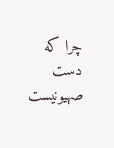چرا که دست صهیونیست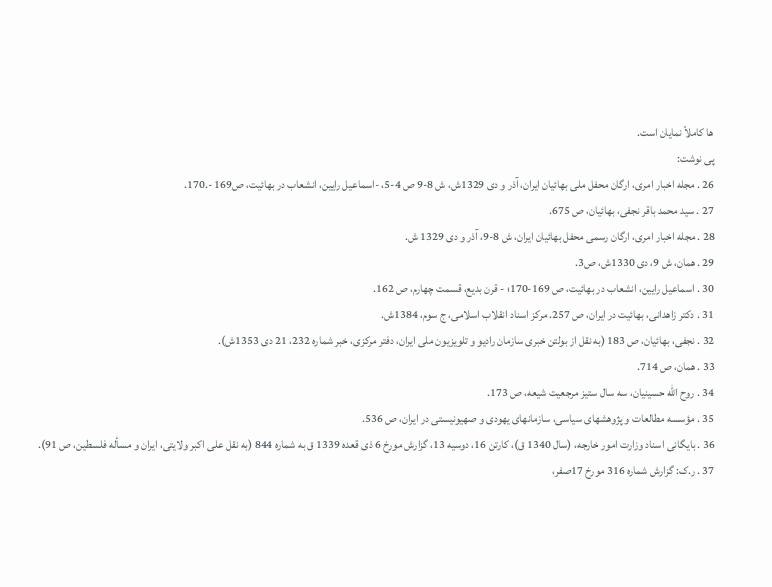ها کاملاً نمایان است.
پی نوشت:
26 . مجله اخبار امری، ارگان محفل ملی بهائیان ایران، آذر و دی 1329ش، ش 8-9 ص 4-5، -اسماعیل رایین، انشعاب در بهائیت، ص169 -.170.
27 . سید محمد باقر نجفی، بهائیان، ص 675.
28 . مجله اخبار امری، ارگان رسمی محفل بهائیان ایران، ش 8-9، آذر و دی 1329 ش.
29 . همان، ش 9، دی 1330ش، ص3.
30 . اسماعیل رایین، انشعاب در بهائیت، ص 169-170؛ - قرن بدیع، قسمت چهارم، ص 162.
31 . دکتر زاهدانی، بهائیت در ایران، ص 257. مرکز اسناد انقلاب اسلامی، ج سوم، 1384ش.
32 . نجفی، بهائیان، ص 183 (به نقل از بولتن خبری سازمان رادیو و تلویزیون ملی ایران، دفتر مرکزی، خبر شماره 232، 21 دی 1353ش).
33 . همان، ص 714.
34 . روح الله حسینیان، سه سال ستیز مرجعیت شیعه، ص 173.
35 . مؤسسه مطالعات و پژوهشهای سیاسی، سازمانهای یهودی و صهیونیستی در ایران، ص 536.
36 . بایگانی اسناد وزارت امور خارجه، (سال 1340 ق)، کارتن 16، دوسیه 13، گزارش مورخ 6 ذی قعده 1339 ق به شماره 844 (به نقل علی اکبر ولایتی، ایران و مسأله فلسطین، ص 91).
37 . ر.ک: گزارش شماره 316 مورخ 17صفر،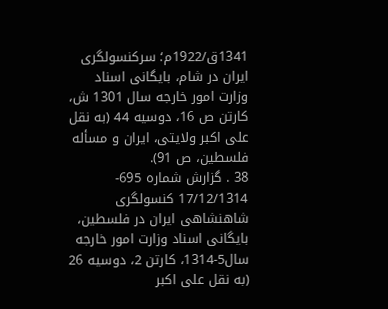1341ق/1922م؛ سرکنسولگری ایران در شام، بایگانی اسناد وزارت امور خارجه سال 1301 ش، کارتن ص 16، دوسیه 44 (به نقل علی اکبر ولایتی، ایران و مسأله فلسطین، ص 91).
38 . گزارش شماره 695- 17/12/1314 کنسولگری شاهنشاهی ایران در فلسطین، بایگانی اسناد وزارت امور خارجه سال5-1314، کارتن 2، دوسیه 26 (به نقل علی اکبر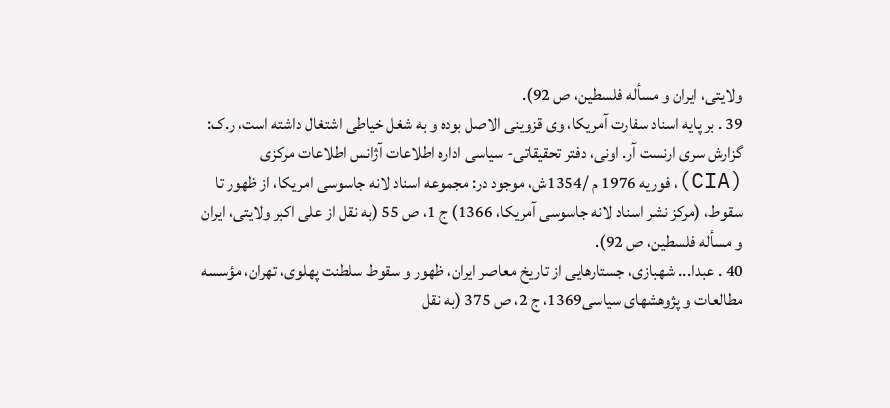ولایتی، ایران و مسأله فلسطین، ص 92).
39 . بر پایه اسناد سفارت آمریکا، وی قزوینی الاصل بوده و به شغل خیاطی اشتغال داشته است، ر.ک: گزارش سری ارنست آر. اونی، دفتر تحقیقاتی- سیاسی اداره اطلاعات آژانس اطلاعات مرکزی (CIA)، فوریه 1976 م /1354ش، موجود در: مجموعه اسناد لانه جاسوسی امریکا، از ظهور تا سقوط، (مرکز نشر اسناد لانه جاسوسی آمریکا، 1366) ج 1، ص 55 (به نقل از علی اکبر ولایتی، ایران و مسأله فلسطین، ص 92).
40 . عبدا... شهبازی، جستارهایی از تاریخ معاصر ایران، ظهور و سقوط سلطنت پهلوی، تهران، مؤسسه مطالعات و پژوهشهای سیاسی1369، ج 2، ص 375 (به نقل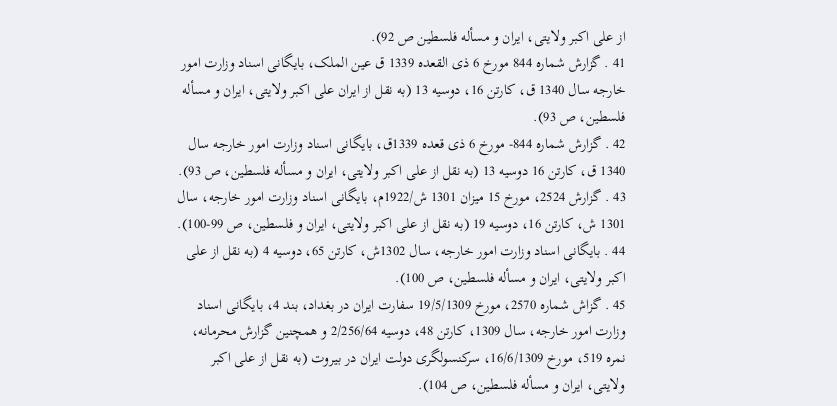از علی اکبر ولایتی، ایران و مسأله فلسطین ص 92).
41 . گزارش شماره 844 مورخ 6 ذی القعده 1339 ق عین الملک، بایگانی اسناد وزارت امور خارجه سال 1340 ق، کارتن 16، دوسیه 13 (به نقل از ایران علی اکبر ولایتی، ایران و مسأله فلسطین، ص 93).
42 . گزارش شماره 844- مورخ 6 ذی قعده 1339ق، بایگانی اسناد وزارت امور خارجه سال 1340 ق، کارتن 16 دوسیه 13 (به نقل از علی اکبر ولایتی، ایران و مسأله فلسطین، ص 93).
43 . گزارش 2524، مورخ 15 میزان 1301 ش/1922م، بایگانی اسناد وزارت امور خارجه، سال 1301 ش، کارتن 16، دوسیه 19 (به نقل از علی اکبر ولایتی، ایران و فلسطین، ص 99-100).
44 . بایگانی اسناد وزارت امور خارجه، سال 1302ش، کارتن 65، دوسیه 4 (به نقل از علی اکبر ولایتی، ایران و مسأله فلسطین، ص 100).
45 . گزاش شماره 2570، مورخ 19/5/1309 سفارت ایران در بغداد، بند 4، بایگانی اسناد وزارت امور خارجه، سال 1309، کارتن 48، دوسیه 2/256/64 و همچنین گزارش محرمانه، نمره 519، مورخ 16/6/1309، سرکنسولگری دولت ایران در بیروت (به نقل از علی اکبر ولایتی، ایران و مسأله فلسطین، ص 104).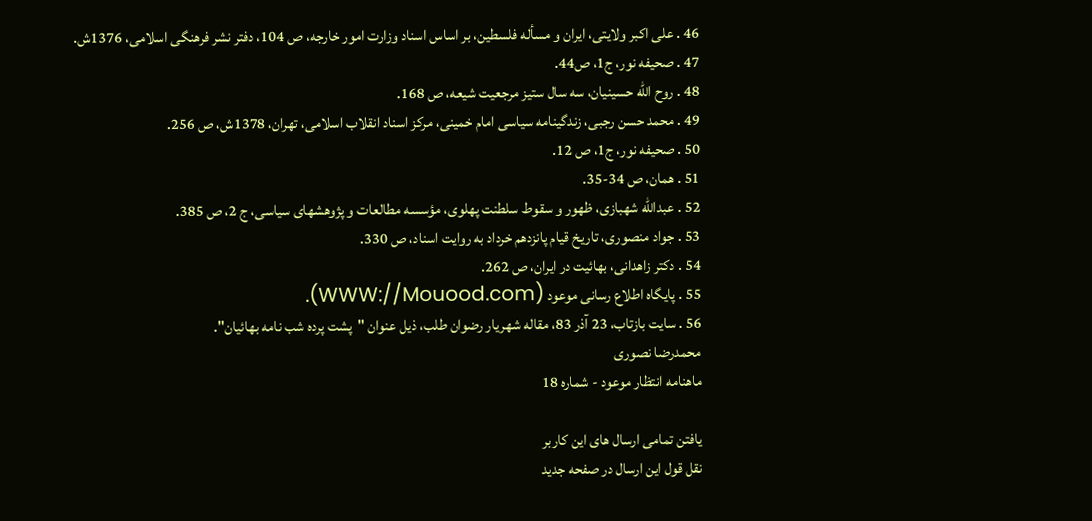46 . علی اکبر ولایتی، ایران و مسأله فلسطین، بر اساس اسناد وزارت امور خارجه، ص 104، دفتر نشر فرهنگی اسلامی، 1376ش.
47 . صحیفه نور، ج1، ص44.
48 . روح الله حسینیان، سه سال ستیز مرجعیت شیعه، ص 168.
49 . محمد حسن رجبی، زندگینامه سیاسی امام خمینی، مرکز اسناد انقلاب اسلامی، تهران، 1378ش، ص 256.
50 . صحیفه نور، ج1، ص 12.
51 . همان، ص 34-35.
52 . عبدالله شهبازی، ظهور و سقوط سلطنت پهلوی، مؤسسه مطالعات و پژوهشهای سیاسی، ج 2، ص 385.
53 . جواد منصوری، تاریخ قیام پانزدهم خرداد به روایت اسناد، ص 330.
54 . دکتر زاهدانی، بهائیت در ایران، ص 262.
55 . پایگاه اطلاع رسانی موعود (WWW://Mouood.com).
56 . سایت بازتاب، 23 آذر 83، مقاله شهریار رضوان طلب، ذیل عنوان "پشت پرده شب نامه بهائیان".
محمدرضا نصوری
ماهنامه انتظار موعود - شماره 18

یافتن تمامی ارسال های این کاربر
نقل قول این ارسال در صفحه جدید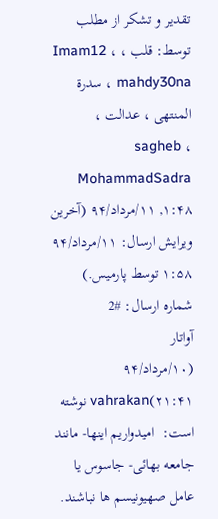تقدیر و تشکر از مطلب توسط: قلب ، Imam12 ، mahdy30na ، سدرة المنتهی ، عدالت ، sagheb ، MohammadSadra
۱:۴۸, ۱۱/مرداد/۹۴ (آخرین ویرایش ارسال: ۱۱/مرداد/۹۴ ۱:۵۸ توسط پارمیس.)
شماره ارسال: #2
آواتار
(۱۰/مرداد/۹۴ ۲۱:۴۱)vahrakan نوشته است:  امیدواریم اینها- مانند جامعه بهائی- جاسوس یا عامل صهیونیسم ها نباشند.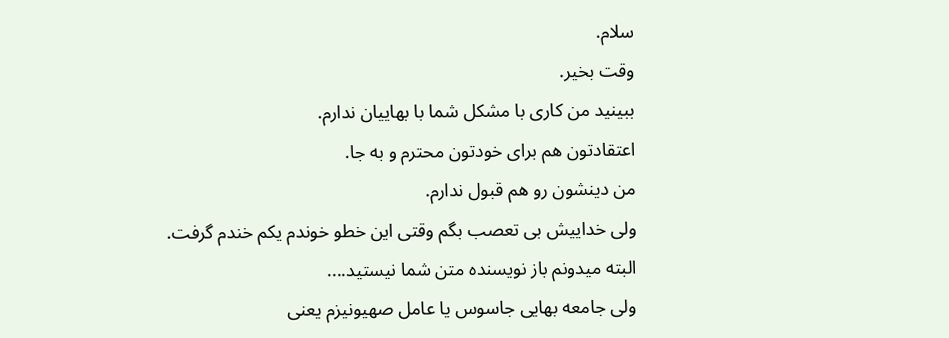سلام.
وقت بخیر.
ببینید من کاری با مشکل شما با بهاییان ندارم.
اعتقادتون هم برای خودتون محترم و به جا.
من دینشون رو هم قبول ندارم.
ولی خداییش بی تعصب بگم وقتی این خطو خوندم یکم خندم گرفت.
البته میدونم باز نویسنده متن شما نیستید....
ولی جامعه بهایی جاسوس یا عامل صهیونیزم یعنی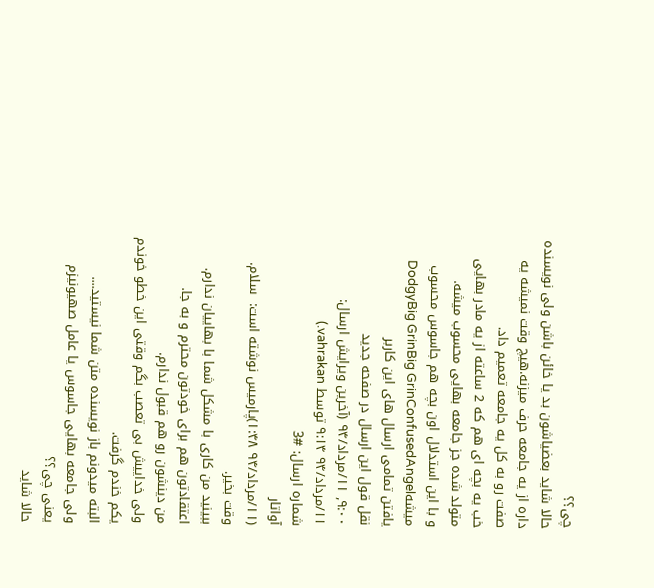چی؟؟
حالا شاید بعضیاشون بد یا خائن باشن ولی نویسنده داره از یه جامعه حرف میزنه.هیچ وقت نمیشه یه صفت رو به کل یه جامعه تعمیم داد.
خب یه بچه ای هم که 2 ساعته از یه مادر بهایی متولد شده جز جامعه بهایی محسوب میشه.
و با این استدلال اون بچه هم جاسوس محسوب میشهDodgyBig GrinBig GrinConfusedAngel
یافتن تمامی ارسال های این کاربر
نقل قول این ارسال در صفحه جدید
۹:۰۰, ۱۱/مرداد/۹۴ (آخرین ویرایش ارسال: ۱۱/مرداد/۹۴ ۹:۱۴ توسط vahrakan.)
شماره ارسال: #3
آواتار
(۱۱/مرداد/۹۴ ۱:۴۸)پارمیس نوشته است:  سلام.
وقت بخیر.
ببینید من کاری با مشکل شما با بهاییان ندارم.
اعتقادتون هم برای خودتون محترم و به جا.
من دینشون رو هم قبول ندارم.
ولی خداییش بی تعصب بگم وقتی این خطو خوندم یکم خندم گرفت.
البته میدونم باز نویسنده متن شما نیستید....
ولی جامعه بهایی جاسوس یا عامل صهیونیزم یعنی چی؟؟
حالا شاید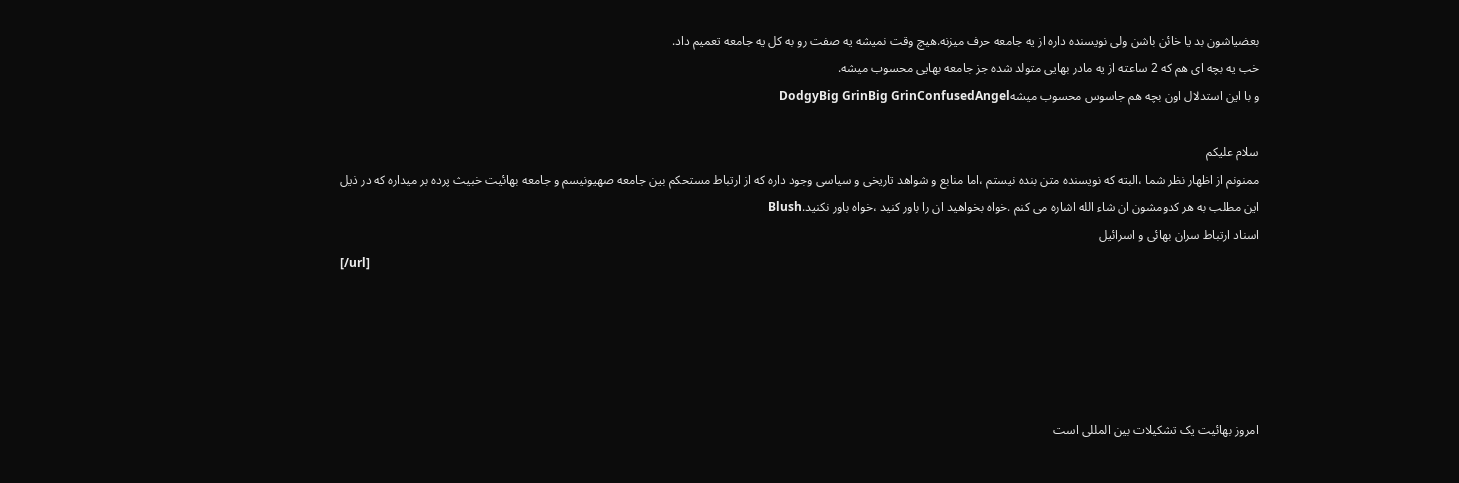بعضیاشون بد یا خائن باشن ولی نویسنده داره از یه جامعه حرف میزنه.هیچ وقت نمیشه یه صفت رو به کل یه جامعه تعمیم داد.
خب یه بچه ای هم که 2 ساعته از یه مادر بهایی متولد شده جز جامعه بهایی محسوب میشه.
و با این استدلال اون بچه هم جاسوس محسوب میشهDodgyBig GrinBig GrinConfusedAngel

سلام علیکم
ممنونم از اظهار نظر شما ،البته که نویسنده متن بنده نیستم ،اما منابع و شواهد تاریخی و سیاسی وجود داره که از ارتباط مستحکم بین جامعه صهیونیسم و جامعه بهائیت خبیث پرده بر میداره که در ذیل این مطلب به هر کدومشون ان شاء الله اشاره می کنم .خواه بخواهید ان را باور کنید ،خواه باور نکنید.Blush
اسناد ارتباط سران بهائی و اسرائیل
[/url]





امروز بهائیت یک تشکیلات بین المللی است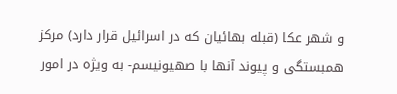و شهر عکا (قبله بهائیان که در اسرائیل قرار دارد) مرکز همبستگی و پیوند آنها با صهیونیسم- به ویژه در امور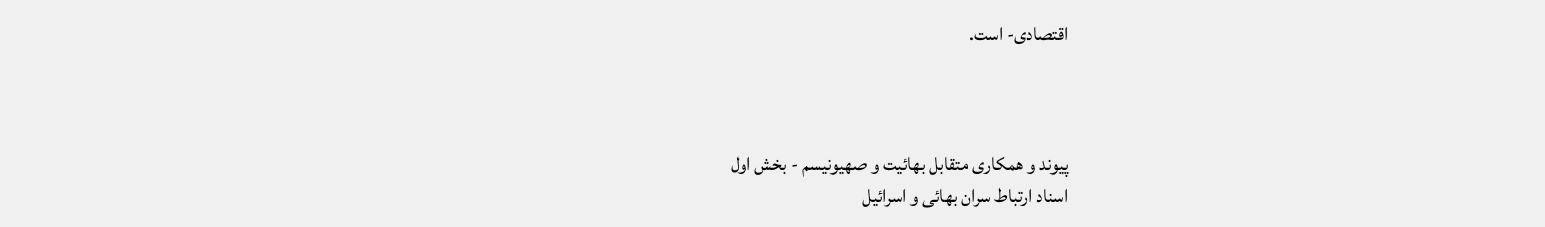اقتصادی- است.



پیوند و همکاری متقابل بهائیت و صهیونیسم - بخش اول
اسناد ارتباط سران بهائی و اسرائیل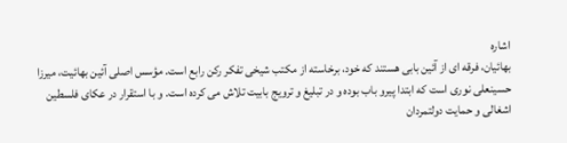اشاره
بهائیان، فرقه ای از آئین بابی هستند که خود، برخاسته از مکتب شیخی تفکر رکن رابع است. مؤسس اصلی آئین بهائیت، میرزا حسینعلی نوری است که ابتدا پیرو باب بوده و در تبلیغ و ترویج بابیت تلاش می کرده است. و با استقرار در عکای فلسطین اشغالی و حمایت دولتمردان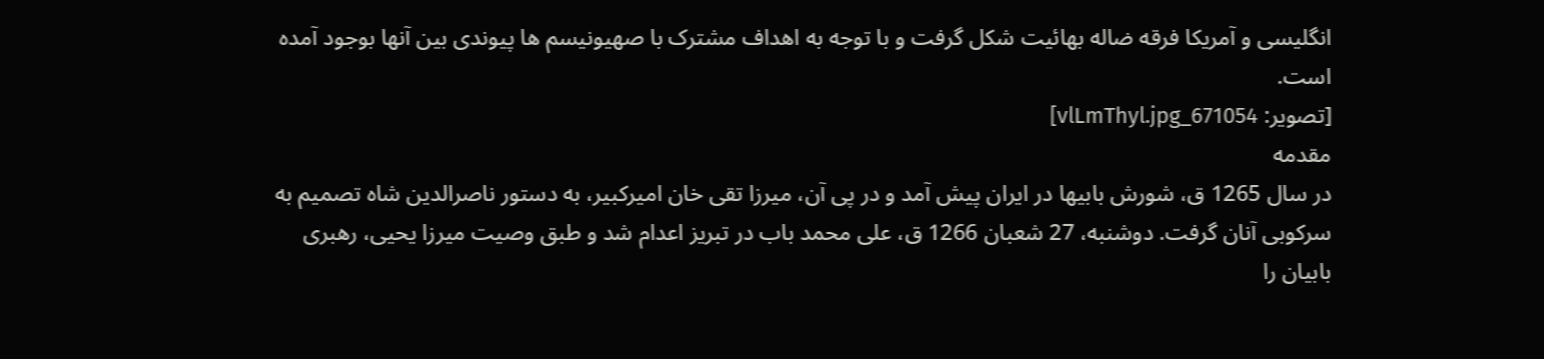انگلیسی و آمریکا فرقه ضاله بهائیت شکل گرفت و با توجه به اهداف مشترک با صهیونیسم ها پیوندی بین آنها بوجود آمده است.
[تصویر: 671054_vlLmThyl.jpg]
مقدمه
در سال 1265 ق، شورش بابیها در ایران پیش آمد و در پی آن، میرزا تقی خان امیرکبیر، به دستور ناصرالدین شاه تصمیم به سرکوبی آنان گرفت. دوشنبه، 27 شعبان 1266 ق، علی محمد باب در تبریز اعدام شد و طبق وصیت میرزا یحیی، رهبری بابیان را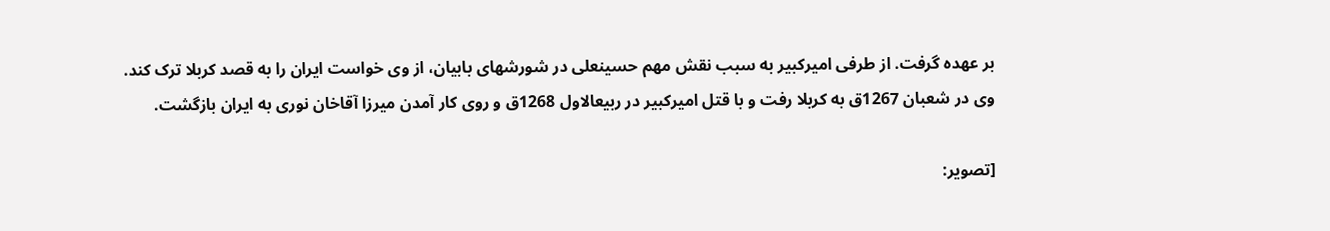بر عهده گرفت. از طرفی امیرکبیر به سبب نقش مهم حسینعلی در شورشهای بابیان، از وی خواست ایران را به قصد کربلا ترک کند. وی در شعبان 1267ق به کربلا رفت و با قتل امیرکبیر در ربیعالاول 1268ق و روی کار آمدن میرزا آقاخان نوری به ایران بازگشت.

[تصویر: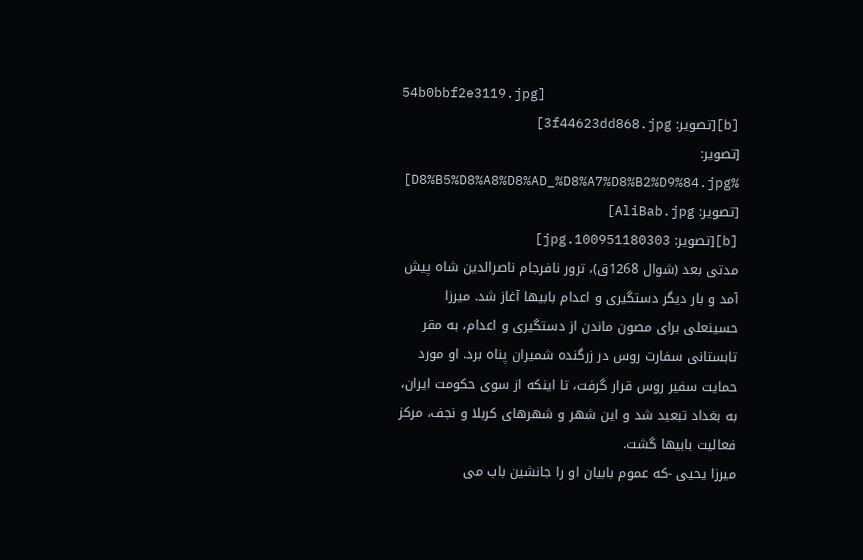54b0bbf2e3119.jpg]
[b][تصویر: 3f44623dd868.jpg]
[تصویر: %D8%B5%D8%A8%D8%AD_%D8%A7%D8%B2%D9%84.jpg]
[تصویر: AliBab.jpg]
[b][تصویر: 100951180303.jpg]
مدتی بعد (شوال 1268ق)، ترور نافرجام ناصرالدین شاه پیش آمد و بار دیگر دستگیری و اعدام بابیها آغاز شد. میرزا حسینعلی برای مصون ماندن از دستگیری و اعدام، به مقر تابستانی سفارت روس در زرگنده شمیران پناه برد. او مورد حمایت سفیر روس قرار گرفت، تا اینکه از سوی حکومت ایران، به بغداد تبعید شد و این شهر و شهرهای کربلا و نجف، مرکز فعالیت بابیها گشت.
میرزا یحیی -که عموم بابیان او را جانشین باب می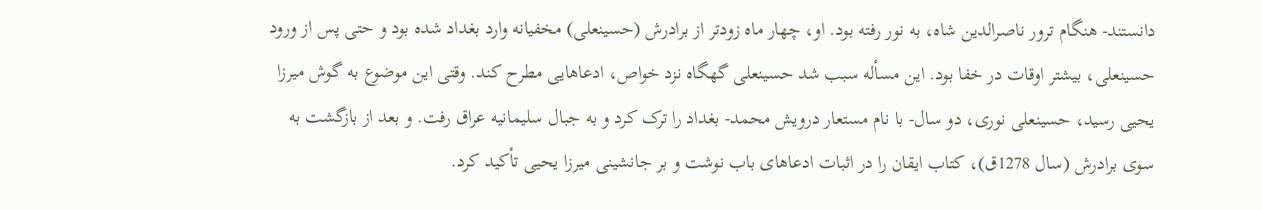دانستند- هنگام ترور ناصرالدین شاه، به نور رفته بود. او، چهار ماه زودتر از برادرش (حسینعلی) مخفیانه وارد بغداد شده بود و حتی پس از ورود حسینعلی، بیشتر اوقات در خفا بود. این مسأله سبب شد حسینعلی گهگاه نزد خواص، ادعاهایی مطرح کند. وقتی این موضوع به گوش میرزا یحیی رسید، حسینعلی نوری، دو سال- با نام مستعار درویش محمد- بغداد را ترک کرد و به جبال سلیمانیه عراق رفت. و بعد از بازگشت به سوی برادرش (سال 1278ق)، کتاب ایقان را در اثبات ادعاهای باب نوشت و بر جانشینی میرزا یحیی تأکید کرد.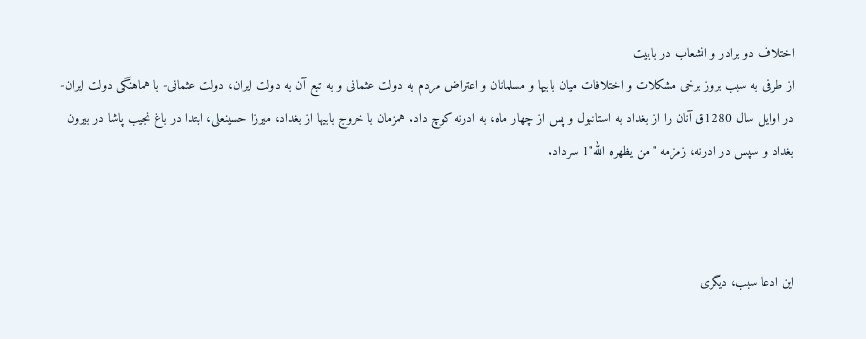اختلاف دو برادر و انشعاب در بابیت
از طرفی به سبب بروز برخی مشکلات و اختلافات میان بابیها و مسلمانان و اعتراض مردم به دولت عثمانی و به تبع آن به دولت ایران، دولت عثمانی- با هماهنگی دولت ایران- در اوایل سال 1280ق آنان را از بغداد به استانبول و پس از چهار ماه، به ادرنه کوچ داد. همزمان با خروج بابیها از بغداد، میرزا حسینعلی، ابتدا در باغ نجیب پاشا در بیرون بغداد و سپس در ادرنه، زمزمه "من یظهره الله"1 سرداد.



این ادعا سبب، دیگری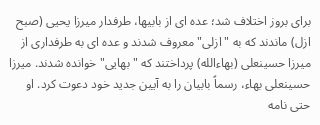برای بروز اختلاف شد؛ عده ای از بابیها، طرفدار میرزا یحیی (صبح ازل) ماندند که به "ازلی" معروف شدند و عده ای به طرفداری از میرزا حسینعلی (بهاءالله) پرداختند که "بهایی" خوانده شدند. میرزا حسینعلی بهاء، رسماً بابیان را به آیین جدید خود دعوت کرد. او حتی نامه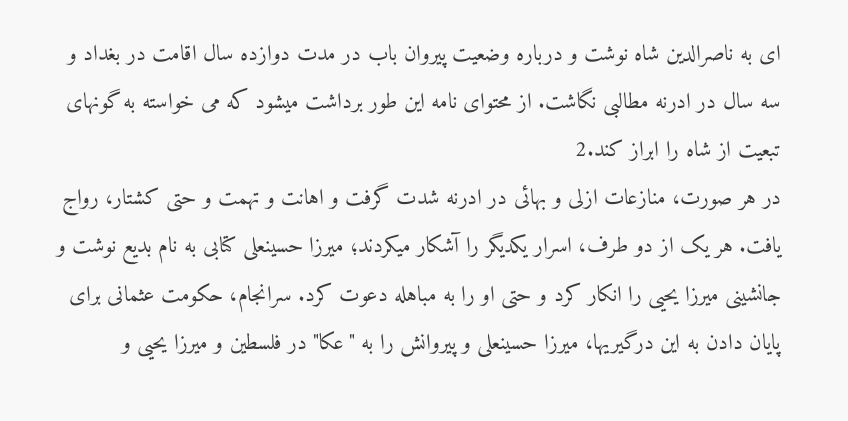ای به ناصرالدین شاه نوشت و درباره وضعیت پیروان باب در مدت دوازده سال اقامت در بغداد و سه سال در ادرنه مطالبی نگاشت. از محتوای نامه این طور برداشت میشود که می خواسته به گونهای تبعیت از شاه را ابراز کند.2
در هر صورت، منازعات ازلی و بهائی در ادرنه شدت گرفت و اهانت و تهمت و حتی کشتار، رواج یافت. هر یک از دو طرف، اسرار یکدیگر را آشکار میکردند؛ میرزا حسینعلی کتابی به نام بدیع نوشت و جانشینی میرزا یحیی را انکار کرد و حتی او را به مباهله دعوت کرد. سرانجام، حکومت عثمانی برای پایان دادن به این درگیریها، میرزا حسینعلی و پیروانش را به "عکا" در فلسطین و میرزا یحیی و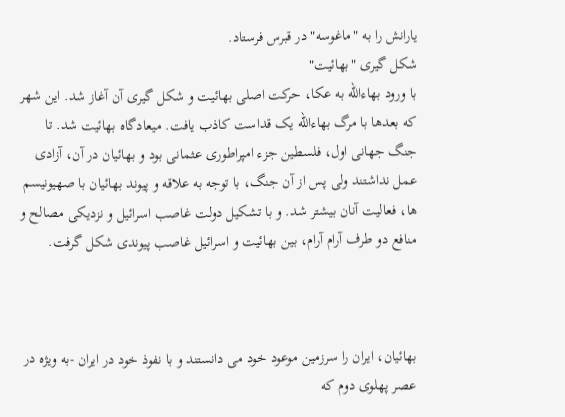یارانش را به "ماغوسه" در قبرس فرستاد.
شکل گیری "بهائیت"
با ورود بهاءالله به عکا، حرکت اصلی بهائیت و شکل گیری آن آغاز شد. این شهر که بعدها با مرگ بهاءالله یک قداست کاذب یافت. میعادگاه بهائیت شد. تا جنگ جهانی اول، فلسطین جزء امپراطوری عثمانی بود و بهائیان در آن، آزادی عمل نداشتند ولی پس از آن جنگ، با توجه به علاقه و پیوند بهائیان با صهیونیسم ها، فعالیت آنان بیشتر شد. و با تشکیل دولت غاصب اسرائیل و نزدیکی مصالح و منافع دو طرف آرام آرام، بین بهائیت و اسرائیل غاصب پیوندی شکل گرفت.



بهائیان، ایران را سرزمین موعود خود می دانستند و با نفوذ خود در ایران -به ویژه در عصر پهلوی دوم که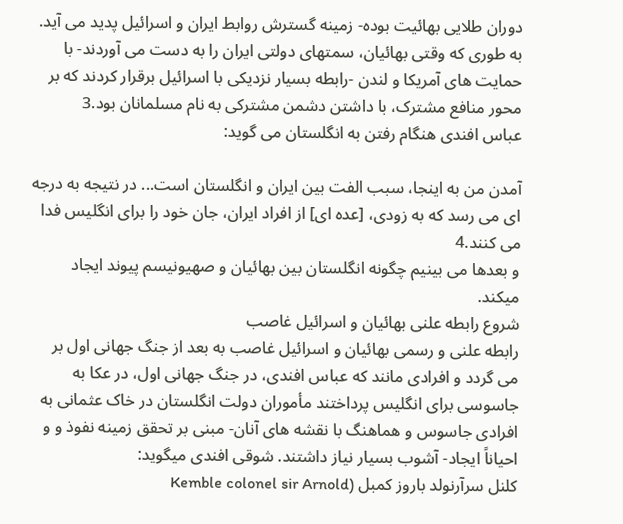دوران طلایی بهائیت بوده- زمینه گسترش روابط ایران و اسرائیل پدید می آید. به طوری که وقتی بهائیان، سمتهای دولتی ایران را به دست می آوردند- با حمایت های آمریکا و لندن -رابطه بسیار نزدیکی با اسرائیل برقرار کردند که بر محور منافع مشترک، با داشتن دشمن مشترکی به نام مسلمانان بود.3
عباس افندی هنگام رفتن به انگلستان می گوید:

آمدن من به اینجا، سبب الفت بین ایران و انگلستان است... در نتیجه به درجه ای می رسد که به زودی، [عده ای] از افراد ایران، جان خود را برای انگلیس فدا می کنند.4
و بعدها می بینیم چگونه انگلستان بین بهائیان و صهیونیسم پیوند ایجاد میکند.
شروع رابطه علنی بهائیان و اسرائیل غاصب
رابطه علنی و رسمی بهائیان و اسرائیل غاصب به بعد از جنگ جهانی اول بر می گردد و افرادی مانند که عباس افندی، در جنگ جهانی اول، در عکا به جاسوسی برای انگلیس پرداختند مأموران دولت انگلستان در خاک عثمانی به افرادی جاسوس و هماهنگ با نقشه های آنان- مبنی بر تحقق زمینه نفوذ و و احیاناً ایجاد- آشوب بسیار نیاز داشتند. شوقی افندی میگوید:
کلنل سرآرنولد باروز کمبل (Kemble colonel sir Arnold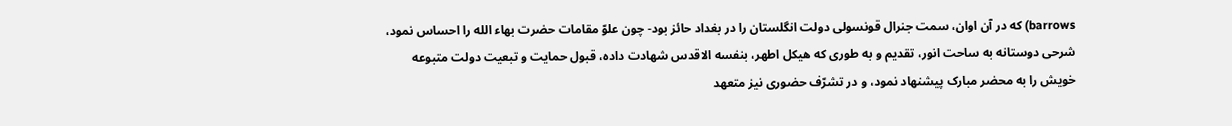barrows) که در آن اوان، سمت جنرال قونسولی دولت انگلستان را در بغداد حائز بود- چون علوّ مقامات حضرت بهاء الله را احساس نمود، شرحی دوستانه به ساحت انور، تقدیم و به طوری که هیکل اطهر، بنفسه الاقدس شهادت داده، قبول حمایت و تبعیت دولت متبوعه خویش را به محضر مبارک پیشنهاد نمود، و در تشرّف حضوری نیز متعهد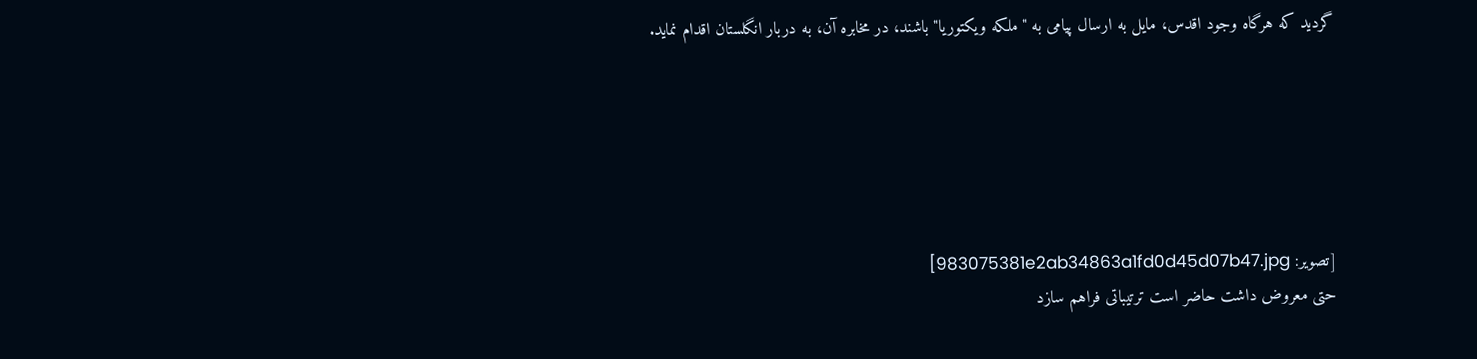گردید که هرگاه وجود اقدس، مایل به ارسال پیامی به "ملکه ویکتوریا" باشند، در مخابره آن، به دربار انگلستان اقدام نماید.






[تصویر: 983075381e2ab34863a1fd0d45d07b47.jpg]
حتی معروض داشت حاضر است ترتیباتی فراهم سازد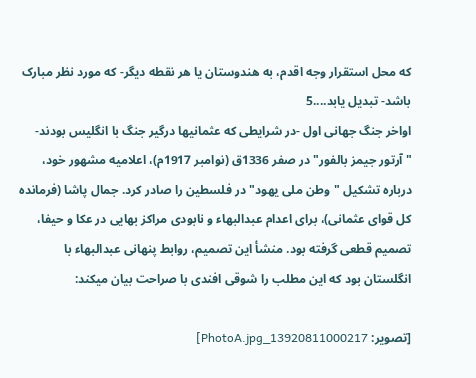که محل استقرار وجه اقدم، به هندوستان یا هر نقطه دیگر- که مورد نظر مبارک باشد- تبدیل یابد....5
اواخر جنگ جهانی اول -در شرایطی که عثمانیها درگیر جنگ با انگلیس بودند- "آرتور جیمز بالفور" در صفر 1336ق (نوامبر 1917م)، اعلامیه مشهور خود، درباره تشکیل "وطن ملی یهود" در فلسطین را صادر کرد. جمال پاشا (فرمانده کل قوای عثمانی)، برای اعدام عبدالبهاء و نابودی مراکز بهایی در عکا و حیفا، تصمیم قطعی گرفته بود. منشأ این تصمیم، روابط پنهانی عبدالبهاء با انگلستان بود که این مطلب را شوقی افندی با صراحت بیان میکند:

[تصویر: 13920811000217_PhotoA.jpg]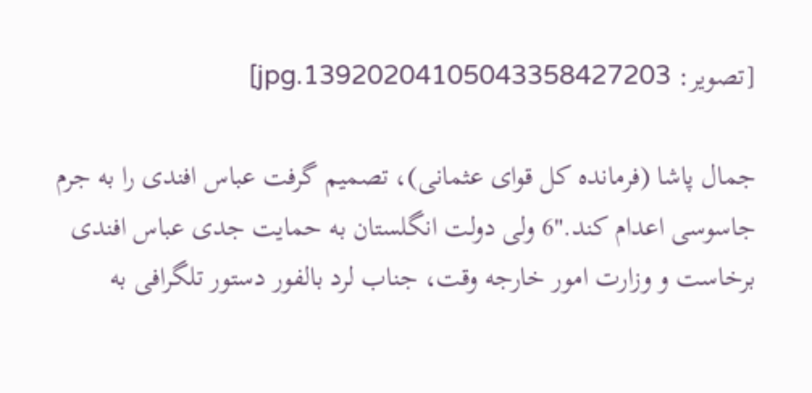[تصویر: 13920204105043358427203.jpg]

جمال پاشا (فرمانده کل قوای عثمانی)، تصمیم گرفت عباس افندی را به جرم جاسوسی اعدام کند."6 ولی دولت انگلستان به حمایت جدی عباس افندی برخاست و وزارت امور خارجه وقت، جناب لرد بالفور دستور تلگرافی به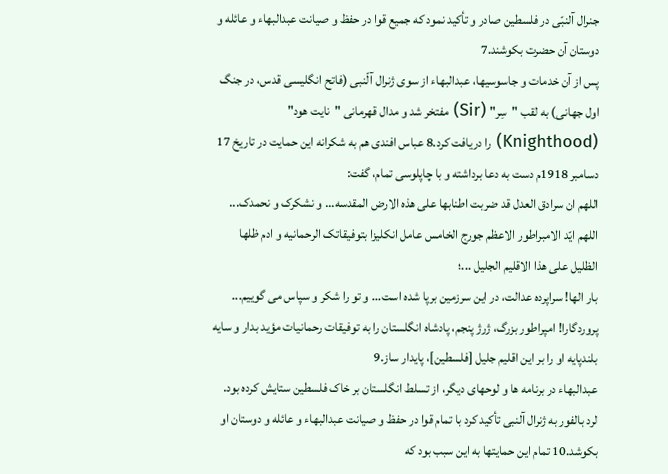جنرال آلنبّی در فلسطین صادر و تأکید نمود که جمیع قوا در حفظ و صیانت عبدالبهاء و عائله و دوستان آن حضرت بکوشند.7
پس از آن خدمات و جاسوسیها، عبدالبهاء از سوی ژنرال آلّنبی (فاتح انگلیسی قدس، در جنگ اول جهانی) به لقب "سِر" (Sir) مفتخر شد و مدال قهرمانی "نایت هود" (Knighthood) را دریافت کرد.8 عباس افندی هم به شکرانه این حمایت در تاریخ 17 دسامبر 1918م دست به دعا برداشته و با چاپلوسی تمام، گفت:
اللهم ان سرادق العدل قد ضربت اطنابها علی هذه الارض المقدسه... و نشکرک و نحمدک... اللهم ایّد الامبراطور الاعظم جورج الخامس عامل انکلیزا بتوفیقاتک الرحمانیه و ادم ظلها الظلیل علی هذا الاقلیم الجلیل ...؛
بار الها! سراپرده عدالت، در این سرزمین برپا شده است... و تو را شکر و سپاس می گوییم... پروردگارا! امپراطور بزرگ، ژرژ پنجم، پادشاه انگلستان را به توفیقات رحمانیات مؤید بدار و سایه بلندپایه او را بر این اقلیم جلیل [فلسطین]، پایدار ساز.9
عبدالبهاء در برنامه ها و لوحهای دیگر، از تسلط انگلستان بر خاک فلسطین ستایش کرده بود. لرد بالفور به ژنرال آلنبی تأکید کرد با تمام قوا در حفظ و صیانت عبدالبهاء و عائله و دوستان او بکوشد.10 تمام این حمایتها به این سبب بود که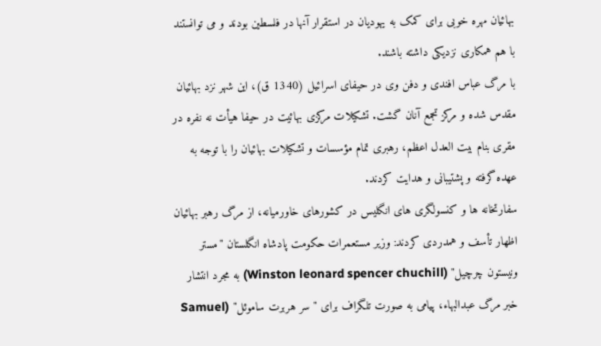بهائیان مهره خوبی برای کمک به یهودیان در استقرار آنها در فلسطین بودند و می توانستند با هم همکاری نزدیکی داشته باشند.
با مرگ عباس افندی و دفن وی در حیفای اسرائیل (1340 ق)، این شهر نزد بهائیان مقدس شده و مرکز تجمع آنان گشت. تشکیلات مرکزی بهائیت در حیفا هیأت نه نفره در مقری بنام بیت العدل اعظم، رهبری تمام مؤسسات و تشکیلات بهائیان را با توجه به عهده گرفته و پشتیبانی و هدایت کردند.
سفارتخانه ها و کنسولگری های انگلیس در کشورهای خاورمیانه، از مرگ رهبر بهائیان اظهار تأسف و همدردی کردند: وزیر مستعمرات حکومت پادشاه انگلستان "مستر ونیستون چرچیل" (Winston leonard spencer chuchill) به مجرد انتشار خبر مرگ عبدالبهاء، پیامی به صورت تلگراف برای "سر هربرت ساموئل" (Samuel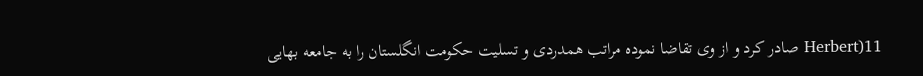Herbert)11 صادر کرد و از وی تقاضا نموده مراتب همدردی و تسلیت حکومت انگلستان را به جامعه بهایی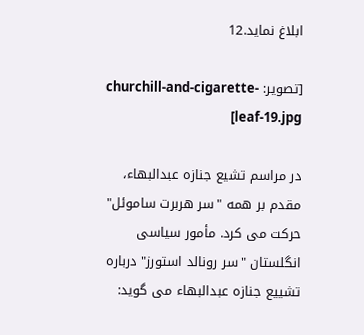ابلاغ نماید.12

[تصویر: churchill-and-cigarette-leaf-19.jpg]

در مراسم تشیع جنازه عبدالبهاء، مقدم بر همه "سر هربرت ساموئل" حرکت می کرد. مأمور سیاسی انگلستان "سر رونالد استورز" درباره تشییع جنازه عبدالبهاء می گوید: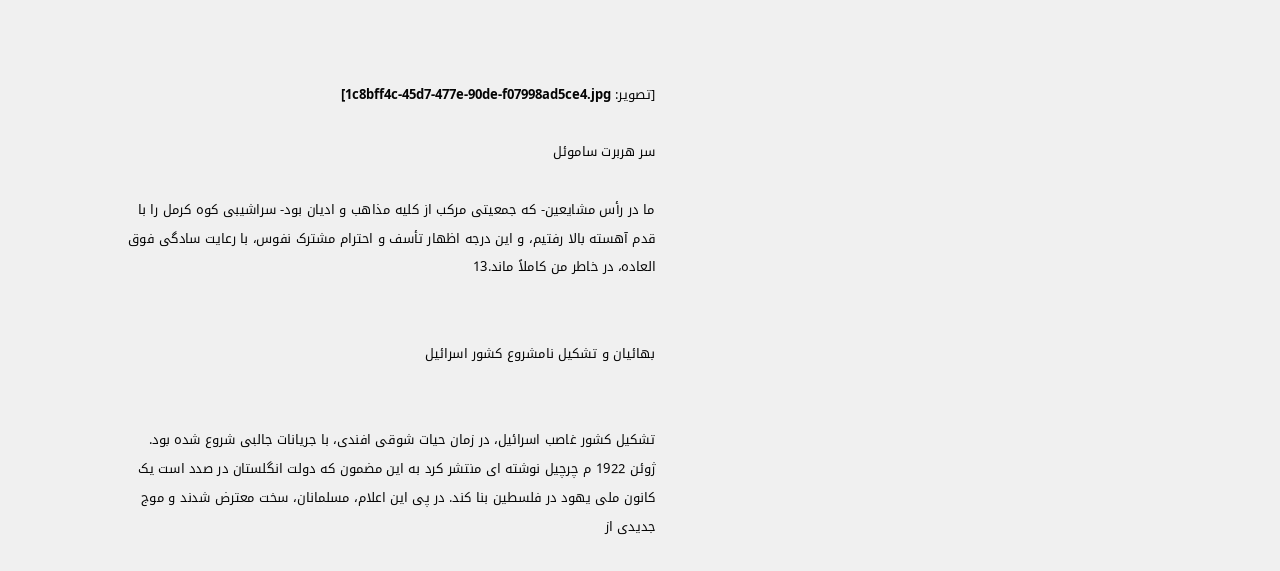[تصویر: 1c8bff4c-45d7-477e-90de-f07998ad5ce4.jpg]

سر هربرت ساموئل

ما در رأس مشایعین- که جمعیتی مرکب از کلیه مذاهب و ادیان بود- سراشیبی کوه کرمل را با قدم آهسته بالا رفتیم، و این درجه اظهار تأسف و احترام مشترک نفوس، با رعایت سادگی فوق العاده، در خاطر من کاملاً ماند.13


بهائیان و تشکیل نامشروع کشور اسرائیل


تشکیل کشور غاصب اسرائیل، در زمان حیات شوقی افندی، با جریانات جالبی شروع شده بود. ژوئن 1922 م چرچیل نوشته ای منتشر کرد به این مضمون که دولت انگلستان در صدد است یک کانون ملی یهود در فلسطین بنا کند. در پی این اعلام، مسلمانان، سخت معترض شدند و موج جدیدی از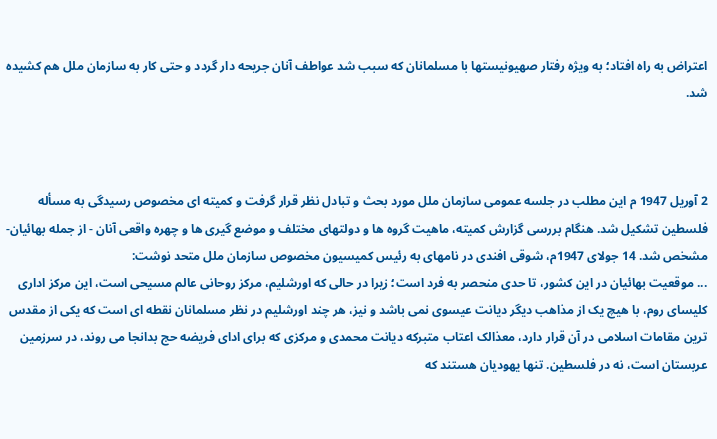اعتراض به راه افتاد؛ به ویژه رفتار صهیونیستها با مسلمانان که سبب شد عواطف آنان جریحه دار گردد و حتی کار به سازمان ملل هم کشیده شد.



2 آوریل 1947 م این مطلب در جلسه عمومی سازمان ملل مورد بحث و تبادل نظر قرار گرفت و کمیته ای مخصوص رسیدگی به مسأله فلسطین تشکیل شد. هنگام بررسی گزارش کمیته، ماهیت گروه ها و دولتهای مختلف و موضع گیری ها و چهره واقعی آنان - از جمله بهائیان- مشخص شد. 14 جولای 1947م، شوقی افندی در نامهای به رئیس کمیسیون مخصوص سازمان ملل متحد نوشت:
... موقعیت بهائیان در این کشور، تا حدی منحصر به فرد است؛ زیرا در حالی که اورشلیم، مرکز روحانی عالم مسیحی است، این مرکز اداری کلیسای روم، با هیچ یک از مذاهب دیگر دیانت عیسوی نمی باشد و نیز، هر چند اورشلیم در نظر مسلمانان نقطه ای است که یکی از مقدس ترین مقامات اسلامی در آن قرار دارد، معذالک اعتاب متبرکه دیانت محمدی و مرکزی که برای ادای فریضه حج بدانجا می روند، در سرزمین عربستان است، نه در فلسطین. تنها یهودیان هستند که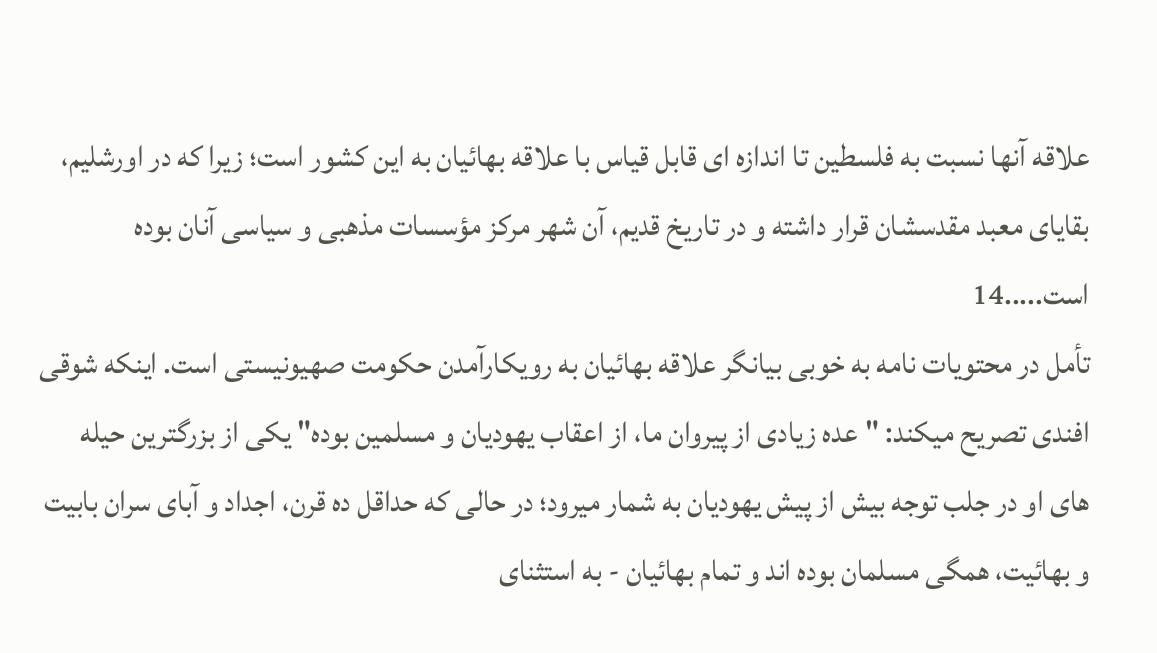علاقه آنها نسبت به فلسطین تا اندازه ای قابل قیاس با علاقه بهائیان به این کشور است؛ زیرا که در اورشلیم، بقایای معبد مقدسشان قرار داشته و در تاریخ قدیم، آن شهر مرکز مؤسسات مذهبی و سیاسی آنان بوده است.....14
تأمل در محتویات نامه به خوبی بیانگر علاقه بهائیان به رویکارآمدن حکومت صهیونیستی است. اینکه شوقی افندی تصریح میکند: "عده زیادی از پیروان ما، از اعقاب یهودیان و مسلمین بوده" یکی از بزرگترین حیله های او در جلب توجه بیش از پیش یهودیان به شمار میرود؛ در حالی که حداقل ده قرن، اجداد و آبای سران بابیت و بهائیت، همگی مسلمان بوده اند و تمام بهائیان - به استثنای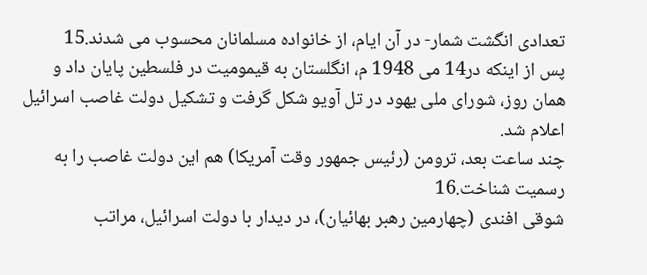تعدادی انگشت شمار- در آن ایام، از خانواده مسلمانان محسوب می شدند.15
پس از اینکه در14 می 1948 م، انگلستان به قیمومیت در فلسطین پایان داد و همان روز، شورای ملی یهود در تل آویو شکل گرفت و تشکیل دولت غاصب اسرائیل اعلام شد.
چند ساعت بعد، ترومن (رئیس جمهور وقت آمریکا) هم این دولت غاصب را به رسمیت شناخت.16
شوقی افندی (چهارمین رهبر بهائیان)، در دیدار با دولت اسرائیل، مراتب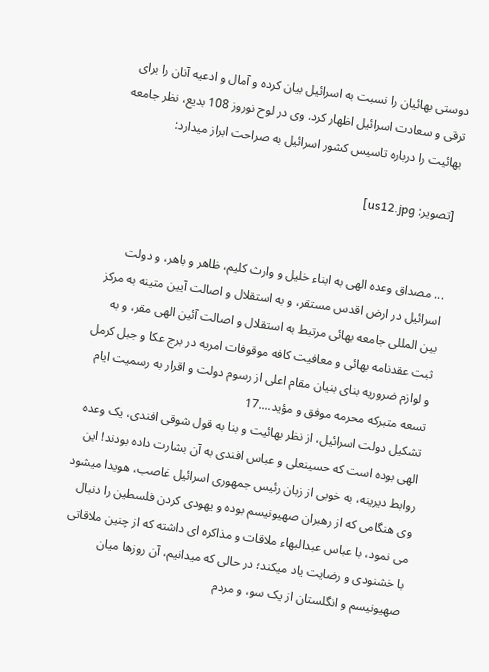دوستی بهائیان را نسبت به اسرائیل بیان کرده و آمال و ادعیه آنان را برای ترقی و سعادت اسرائیل اظهار کرد. وی در لوح نوروز 108 بدیع، نظر جامعه بهائیت را درباره تاسیس کشور اسرائیل به صراحت ابراز میدارد:

[تصویر: us12.jpg]


... مصداق وعده الهی به ابناء خلیل و وارث کلیم، ظاهر و باهر، و دولت اسرائیل در ارض اقدس مستقر، و به استقلال و اصالت آیین متینه به مرکز بین المللی جامعه بهائی مرتبط به استقلال و اصالت آئین الهی مقر، و به ثبت عقدنامه بهائی و معافیت کافه موقوفات امریه در برج عکا و جبل کرمل و لوازم ضروریه بنای بنیان مقام اعلی از رسوم دولت و اقرار به رسمیت ایام تسعه متبرکه محرمه موفق و مؤید....17
تشکیل دولت اسرائیل، از نظر بهائیت و بنا به قول شوقی افندی، یک وعده الهی بوده است که حسینعلی و عباس افندی به آن بشارت داده بودند! این روابط دیرینه، به خوبی از زبان رئیس جمهوری اسرائیل غاصب، هویدا میشود وی هنگامی که از رهبران صهیونیسم بوده و یهودی کردن فلسطین را دنبال می نمود، با عباس عبدالبهاء ملاقات و مذاکره ای داشته که از چنین ملاقاتی با خشنودی و رضایت یاد میکند؛ در حالی که میدانیم، آن روزها میان صهیونیسم و انگلستان از یک سو، و مردم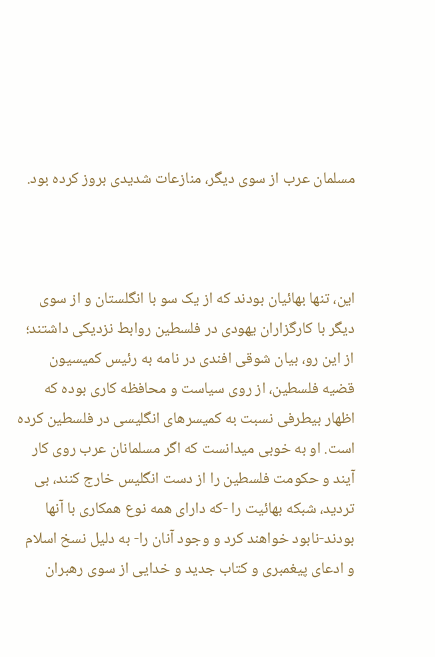مسلمان عرب از سوی دیگر، منازعات شدیدی بروز کرده بود.



این، تنها بهائیان بودند که از یک سو با انگلستان و از سوی دیگر با کارگزاران یهودی در فلسطین روابط نزدیکی داشتند؛ از این رو، بیان شوقی افندی در نامه به رئیس کمیسیون قضیه فلسطین، از روی سیاست و محافظه کاری بوده که اظهار بیطرفی نسبت به کمیسرهای انگلیسی در فلسطین کرده است. او به خوبی میدانست که اگر مسلمانان عرب روی کار آیند و حکومت فلسطین را از دست انگلیس خارج کنند، بی تردید، شبکه بهائیت را -که دارای همه نوع همکاری با آنها بودند-نابود خواهند کرد و وجود آنان را- به دلیل نسخ اسلام و ادعای پیغمبری و کتاب جدید و خدایی از سوی رهبران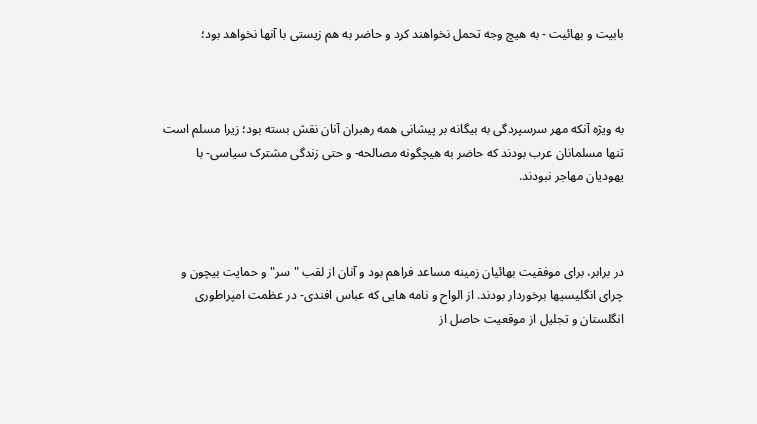بابیت و بهائیت - به هیچ وجه تحمل نخواهند کرد و حاضر به هم زیستی با آنها نخواهد بود؛



به ویژه آنکه مهر سرسپردگی به بیگانه بر پیشانی همه رهبران آنان نقش بسته بود؛ زیرا مسلم است تنها مسلمانان عرب بودند که حاضر به هیچگونه مصالحه- و حتی زندگی مشترک سیاسی- با یهودیان مهاجر نبودند.



در برابر، برای موفقیت بهائیان زمینه مساعد فراهم بود و آنان از لقب "سر" و حمایت بیچون و چرای انگلیسیها برخوردار بودند. از الواح و نامه هایی که عباس افندی- در عظمت امپراطوری انگلستان و تجلیل از موقعیت حاصل از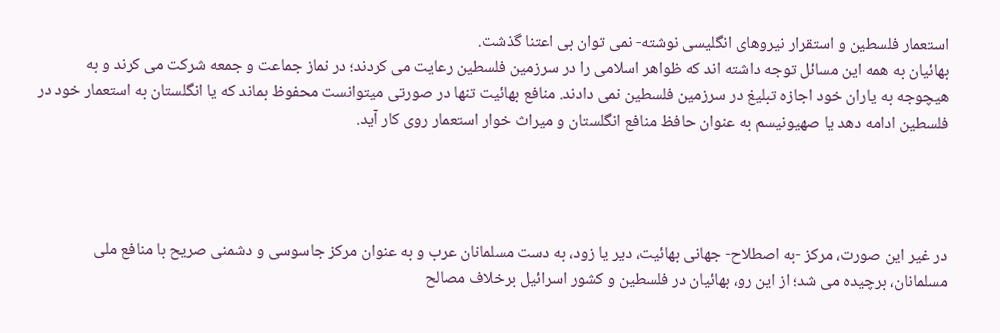استعمار فلسطین و استقرار نیروهای انگلیسی نوشته- نمی توان بی اعتنا گذشت.
بهائیان به همه این مسائل توجه داشته اند که ظواهر اسلامی را در سرزمین فلسطین رعایت می کردند؛ در نماز جماعت و جمعه شرکت می کرند و به هیچوجه به یاران خود اجازه تبلیغ در سرزمین فلسطین نمی دادند. منافع بهائیت تنها در صورتی میتوانست محفوظ بماند که یا انگلستان به استعمار خود در فلسطین ادامه دهد یا صهیونیسم به عنوان حافظ منافع انگلستان و میراث خوار استعمار روی کار آید.




در غیر این صورت، مرکز -به اصطلاح- جهانی بهائیت، دیر یا زود، به دست مسلمانان عرب و به عنوان مرکز جاسوسی و دشمنی صریح با منافع ملی مسلمانان، برچیده می شد؛ از این رو، بهائیان در فلسطین و کشور اسرائیل برخلاف مصالح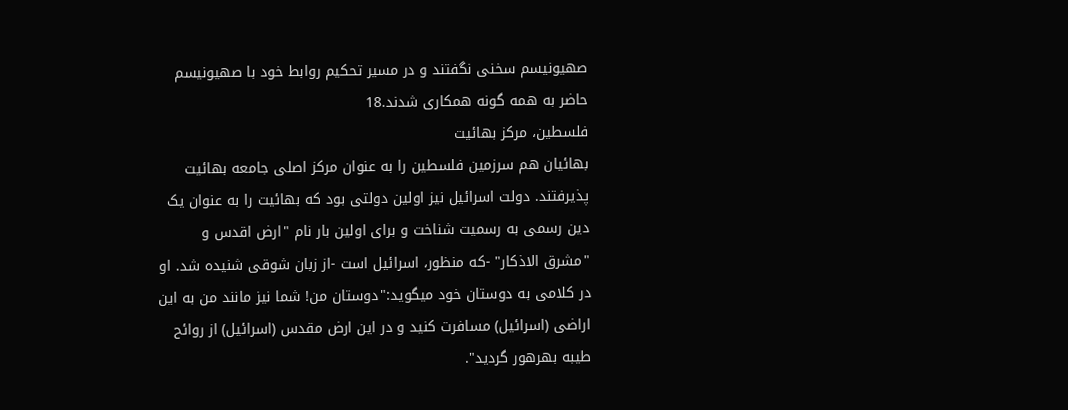صهیونیسم سخنی نگفتند و در مسیر تحکیم روابط خود با صهیونیسم حاضر به همه گونه همکاری شدند.18
فلسطین، مرکز بهائیت
بهائیان هم سرزمین فلسطین را به عنوان مرکز اصلی جامعه بهائیت پذیرفتند. دولت اسرائیل نیز اولین دولتی بود که بهائیت را به عنوان یک دین رسمی به رسمیت شناخت و برای اولین بار نام "ارض اقدس و "مشرق الاذکار" -که منظور، اسرائیل است -از زبان شوقی شنیده شد. او در کلامی به دوستان خود میگوید:"دوستان من! شما نیز مانند من به این اراضی (اسرائیل) مسافرت کنید و در این ارض مقدس (اسرائیل) از روائح طیبه بهرهور گردید".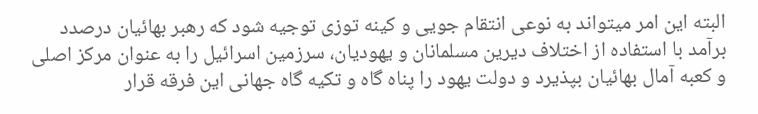البته این امر میتواند به نوعی انتقام جویی و کینه توزی توجیه شود که رهبر بهائیان درصدد برآمد با استفاده از اختلاف دیرین مسلمانان و یهودیان، سرزمین اسرائیل را به عنوان مرکز اصلی و کعبه آمال بهائیان بپذیرد و دولت یهود را پناه گاه و تکیه گاه جهانی این فرقه قرار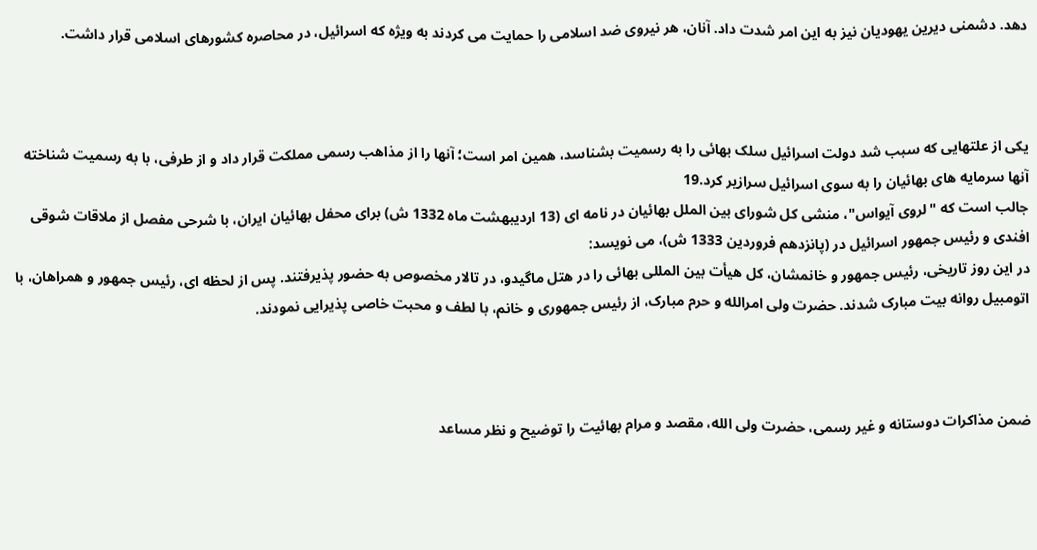دهد. دشمنی دیرین یهودیان نیز به این امر شدت داد. آنان، هر نیروی ضد اسلامی را حمایت می کردند به ویژه که اسرائیل، در محاصره کشورهای اسلامی قرار داشت.



یکی از علتهایی که سبب شد دولت اسرائیل سلک بهائی را به رسمیت بشناسد، همین امر است؛ آنها را از مذاهب رسمی مملکت قرار داد و از طرفی، با به رسمیت شناخته آنها سرمایه های بهائیان را به سوی اسرائیل سرازیر کرد.19
جالب است که "لروی آیواس"، منشی کل شورای بین الملل بهائیان در نامه ای (13 اردیبهشت ماه 1332 ش) برای محفل بهائیان ایران، با شرحی مفصل از ملاقات شوقی افندی و رئیس جمهور اسرائیل در (پانزدهم فروردین 1333 ش)، می نویسد:
در این روز تاریخی، رئیس جمهور و خانمشان، کل هیأت بین المللی بهائی را در هتل ماگیدو، در تالار مخصوص به حضور پذیرفتند. پس از لحظه ای، رئیس جمهور و همراهان، با اتومبیل روانه بیت مبارک شدند. حضرت ولی امرالله و حرم مبارک، از رئیس جمهوری و خانم، با لطف و محبت خاصی پذیرایی نمودند.



ضمن مذاکرات دوستانه و غیر رسمی، حضرت ولی الله، مقصد و مرام بهائیت را توضیح و نظر مساعد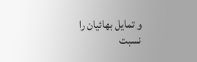و تمایل بهائیان را نسبت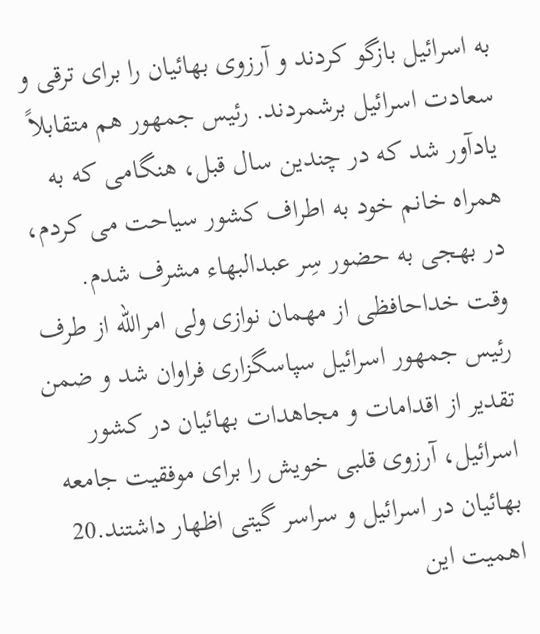به اسرائیل بازگو کردند و آرزوی بهائیان را برای ترقی و سعادت اسرائیل برشمردند. رئیس جمهور هم متقابلاً یادآور شد که در چندین سال قبل، هنگامی که به همراه خانم خود به اطراف کشور سیاحت می کردم، در بهجی به حضور سِر عبدالبهاء مشرف شدم.
وقت خداحافظی از مهمان نوازی ولی امرالله از طرف رئیس جمهور اسرائیل سپاسگزاری فراوان شد و ضمن تقدیر از اقدامات و مجاهدات بهائیان در کشور اسرائیل، آرزوی قلبی خویش را برای موفقیت جامعه بهائیان در اسرائیل و سراسر گیتی اظهار داشتند.20
اهمیت این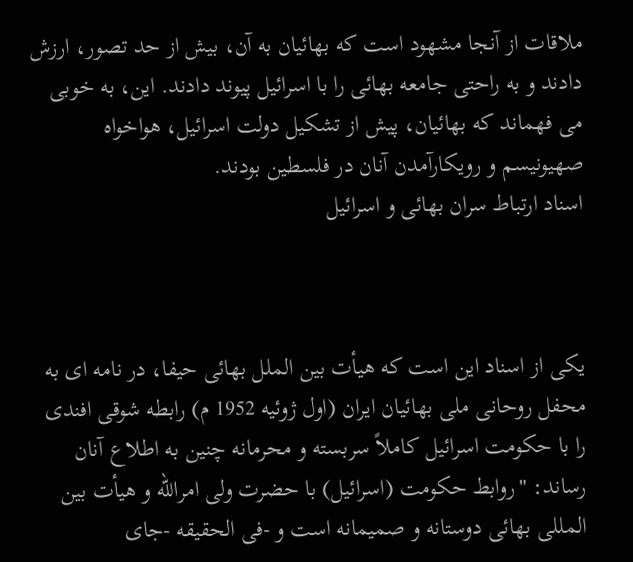ملاقات از آنجا مشهود است که بهائیان به آن، بیش از حد تصور، ارزش دادند و به راحتی جامعه بهائی را با اسرائیل پیوند دادند. این، به خوبی می فهماند که بهائیان، پیش از تشکیل دولت اسرائیل، هواخواه صهیونیسم و رویکارآمدن آنان در فلسطین بودند.
اسناد ارتباط سران بهائی و اسرائیل



یکی از اسناد این است که هیأت بین الملل بهائی حیفا، در نامه ای به محفل روحانی ملی بهائیان ایران (اول ژوئیه 1952 م) رابطه شوقی افندی را با حکومت اسرائیل کاملاً سربسته و محرمانه چنین به اطلاع آنان رساند: "روابط حکومت (اسرائیل) با حضرت ولی امرالله و هیأت بین المللی بهائی دوستانه و صمیمانه است و -فی الحقیقه -جای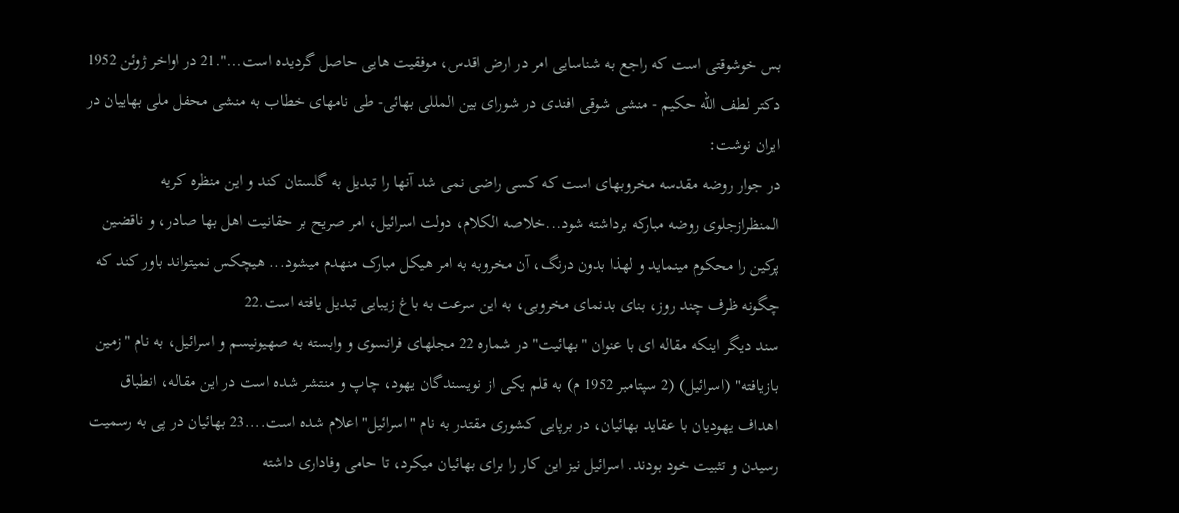بس خوشوقتی است که راجع به شناسایی امر در ارض اقدس، موفقیت هایی حاصل گردیده است...".21 در اواخر ژوئن 1952 دکتر لطف الله حکیم - منشی شوقی افندی در شورای بین المللی بهائی- طی نامهای خطاب به منشی محفل ملی بهاییان در ایران نوشت:
در جوار روضه مقدسه مخروبهای است که کسی راضی نمی شد آنها را تبدیل به گلستان کند و این منظره کریه المنظرازجلوی روضه مبارکه برداشته شود...خلاصه الکلام، دولت اسرائیل، امر صریح بر حقانیت اهل بها صادر، و ناقضین پرکین را محکوم مینماید و لهذا بدون درنگ، آن مخروبه به امر هیکل مبارک منهدم میشود... هیچکس نمیتواند باور کند که چگونه ظرف چند روز، بنای بدنمای مخروبی، به این سرعت به باغ زیبایی تبدیل یافته است.22
سند دیگر اینکه مقاله ای با عنوان "بهائیت" در شماره 22 مجلهای فرانسوی و وابسته به صهیونیسم و اسرائیل، به نام "زمین بازیافته" (اسرائیل) (2 سپتامبر 1952 م) به قلم یکی از نویسندگان یهود، چاپ و منتشر شده است در این مقاله، انطباق اهداف یهودیان با عقاید بهائیان، در برپایی کشوری مقتدر به نام "اسرائیل" اعلام شده است....23 بهائیان در پی به رسمیت رسیدن و تثبیت خود بودند. اسرائیل نیز این کار را برای بهائیان میکرد، تا حامی وفاداری داشته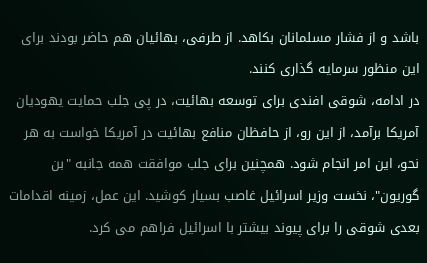باشد و از فشار مسلمانان بکاهد. از طرفی، بهائیان هم حاضر بودند برای این منظور سرمایه گذاری کنند.
در ادامه، شوقی افندی برای توسعه بهائیت، در پی جلب حمایت یهودیان آمریکا برآمد، از این رو، از حافظان منافع بهائیت در آمریکا خواست به هر نحو، این امر انجام شود. همچنین برای جلب موافقت همه جانبه "بن گوریون"، نخست وزیر اسرائیل غاصب بسیار کوشید. این عمل، زمینه اقدامات بعدی شوقی را برای پیوند بیشتر با اسرائیل فراهم می کرد.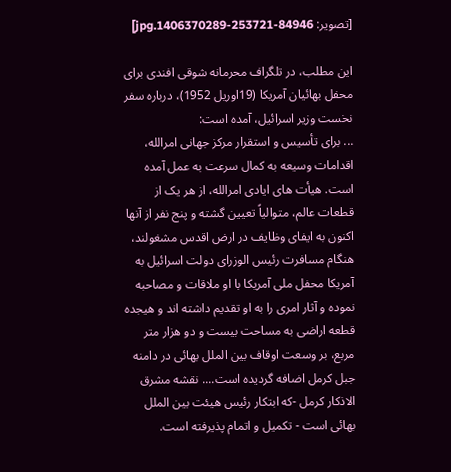[تصویر: 84946-253721-1406370289.jpg]

این مطلب، در تلگراف محرمانه شوقی افندی برای محفل بهائیان آمریکا (19اوریل 1952)، درباره سفر نخست وزیر اسرائیل، آمده است:
... برای تأسیس و استقرار مرکز جهانی امرالله، اقدامات وسیعه به کمال سرعت به عمل آمده است. هیأت های ایادی امرالله، از هر یک از قطعات عالم، متوالیاً تعیین گشته و پنج نفر از آنها اکنون به ایفای وظایف در ارض اقدس مشغولند، هنگام مسافرت رئیس الوزرای دولت اسرائیل به آمریکا محفل ملی آمریکا با او ملاقات و مصاحبه نموده و آثار امری را به او تقدیم داشته اند و هیجده قطعه اراضی به مساحت بیست و دو هزار متر مربع، بر وسعت اوقاف بین الملل بهائی در دامنه جبل کرمل اضافه گردیده است.... نقشه مشرق الاذکار کرمل -که ابتکار رئیس هیئت بین الملل بهائی است - تکمیل و اتمام پذیرفته است.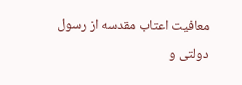معافیت اعتاب مقدسه از رسول دولتی و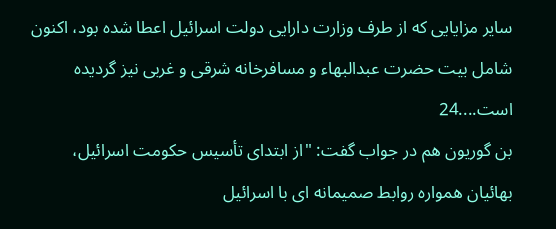سایر مزایایی که از طرف وزارت دارایی دولت اسرائیل اعطا شده بود، اکنون شامل بیت حضرت عبدالبهاء و مسافرخانه شرقی و غربی نیز گردیده است....24
بن گوریون هم در جواب گفت: "از ابتدای تأسیس حکومت اسرائیل، بهائیان همواره روابط صمیمانه ای با اسرائیل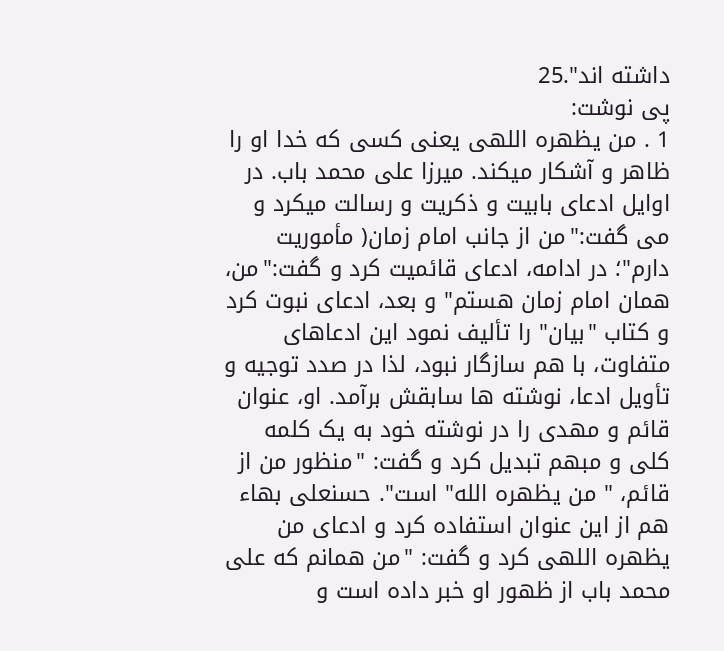داشته اند".25
پی نوشت:
1 . من یظهره اللهی یعنی کسی که خدا او را ظاهر و آشکار میکند. میرزا علی محمد باب. در اوایل ادعای بابیت و ذکریت و رسالت میکرد و می گفت:"من از جانب امام زمان( مأموریت دارم"؛ در ادامه، ادعای قائمیت کرد و گفت:"من، همان امام زمان هستم" و بعد، ادعای نبوت کرد و کتاب "بیان" را تألیف نمود این ادعاهای متفاوت، با هم سازگار نبود، لذا در صدد توجیه و تأویل ادعا، نوشته ها سابقش برآمد. او، عنوان قائم و مهدی را در نوشته خود به یک کلمه کلی و مبهم تبدیل کرد و گفت: "منظور من از قائم، " من یظهره الله" است". حسنعلی بهاء هم از این عنوان استفاده کرد و ادعای من یظهره اللهی کرد و گفت: "من همانم که علی محمد باب از ظهور او خبر داده است و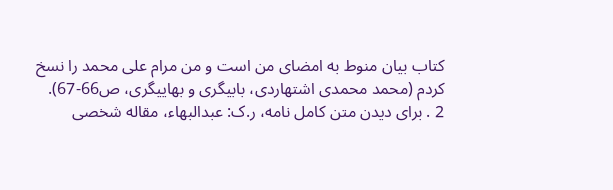کتاب بیان منوط به امضای من است و من مرام علی محمد را نسخ کردم (محمد محمدی اشتهاردی، بابیگری و بهاییگری، ص66-67).
2 . برای دیدن متن کامل نامه، ر.ک: عبدالبهاء، مقاله شخصی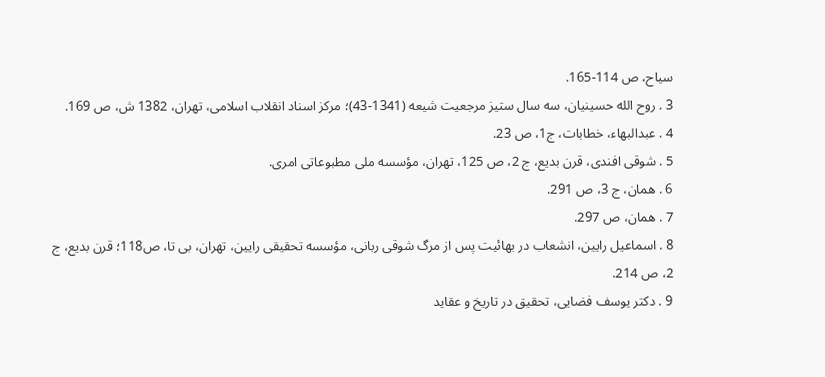سیاح، ص 114-165.
3 . روح الله حسینیان، سه سال ستیز مرجعیت شیعه (1341-43)؛ مرکز اسناد انقلاب اسلامی، تهران، 1382 ش، ص 169.
4 . عبدالبهاء، خطابات، ج1، ص 23.
5 . شوقی افندی، قرن بدیع، ج 2، ص 125، تهران، مؤسسه ملی مطبوعاتی امری.
6 . همان، ج 3، ص 291.
7 . همان، ص 297.
8 . اسماعیل رایین، انشعاب در بهائیت پس از مرگ شوقی ربانی، مؤسسه تحقیقی رایین، تهران، بی تا، ص118؛ قرن بدیع، ج 2، ص 214.
9 . دکتر یوسف فضایی، تحقیق در تاریخ و عقاید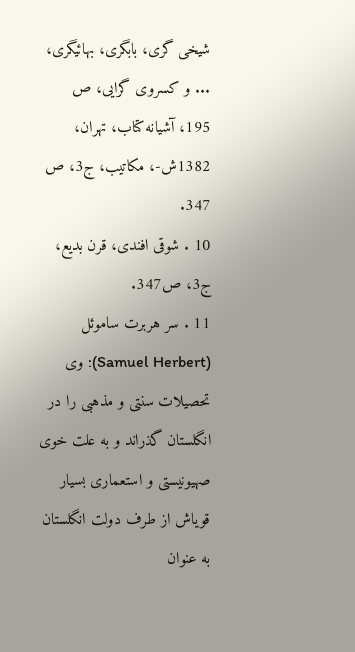شیخی گری، بابگری، بهائیگری، ... و کسروی گرایی، ص 195، آشیانه کتاب، تهران، 1382ش-، مکاتیب، ج3، ص 347.
10 . شوقی افندی، قرن بدیع، ج3، ص347.
11 . سر هربرت ساموئل (Samuel Herbert): وی تحصیلات سنتی و مذهبی را در انگلستان گذراند و به علت خوی صهیونیستی و استعماری بسیار قویاش از طرف دولت انگلستان به عنوان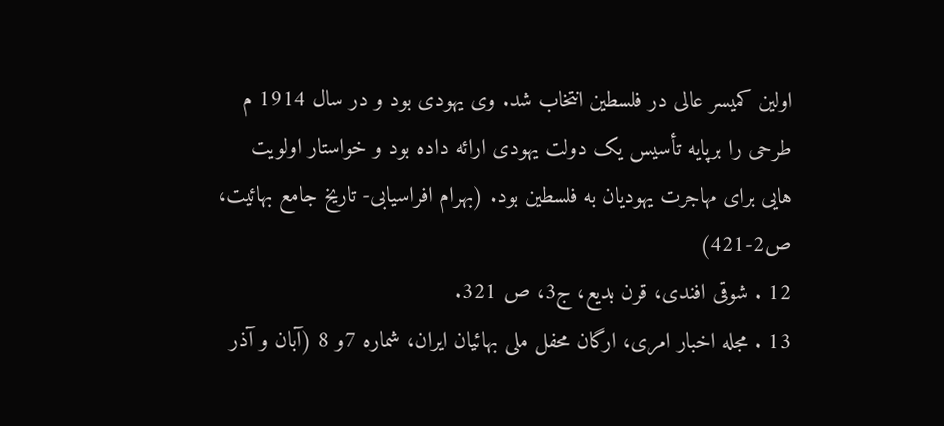اولین کمیسر عالی در فلسطین انتخاب شد. وی یهودی بود و در سال 1914 م طرحی را برپایه تأسیس یک دولت یهودی ارائه داده بود و خواستار اولویت هایی برای مهاجرت یهودیان به فلسطین بود. (بهرام افراسیابی- تاریخ جامع بهائیت، ص2-421)
12 . شوقی افندی، قرن بدیع، ج3، ص 321.
13 . مجله اخبار امری، ارگان محفل ملی بهائیان ایران، شماره 7و 8 (آبان و آذر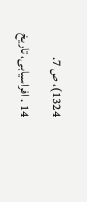1324)، ص 7.
14 . افراسیابی، تاریخ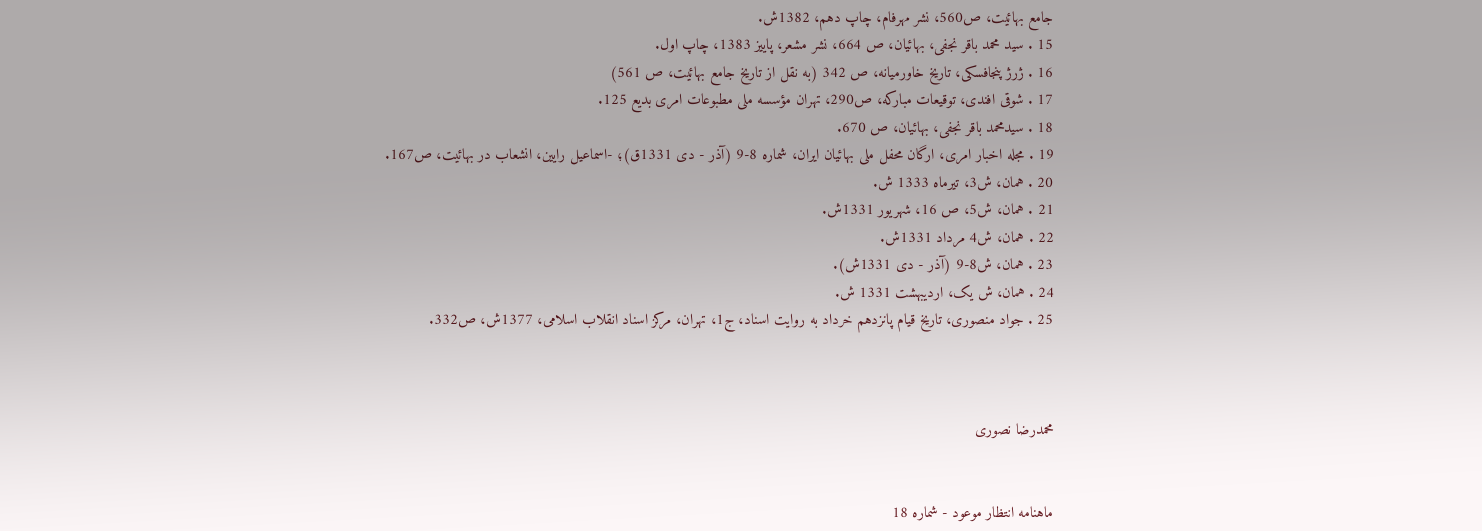جامع بهائیت، ص560، نشر مهرفام، چاپ دهم، 1382ش.
15 . سید محمد باقر نجفی، بهائیان، ص 664، نشر مشعر، پاییز 1383، چاپ اول.
16 . ژرژ پنجافسکی، تاریخ خاورمیانه، ص 342 (به نقل از تاریخ جامع بهائیت، ص 561)
17 . شوقی افندی، توقیعات مبارکه، ص290، تهران مؤسسه ملی مطبوعات امری بدیع 125.
18 . سیدمحمد باقر نجفی، بهائیان، ص 670.
19 . مجله اخبار امری، ارگان محفل ملی بهائیان ایران، شماره 8-9 (آذر - دی 1331ق)؛ -اسماعیل رایین، انشعاب در بهائیت، ص167.
20 . همان، ش3، تیرماه 1333 ش.
21 . همان، ش5، ص 16، شهریور 1331ش.
22 . همان، ش4 مرداد 1331ش.
23 . همان، ش8-9 (آذر - دی 1331ش).
24 . همان، ش یک، اردیبهشت 1331 ش.
25 . جواد منصوری، تاریخ قیام پانزدهم خرداد به روایت اسناد، ج1، تهران، مرکز اسناد انقلاب اسلامی، 1377ش، ص332.



محمدرضا نصوری


ماهنامه انتظار موعود - شماره 18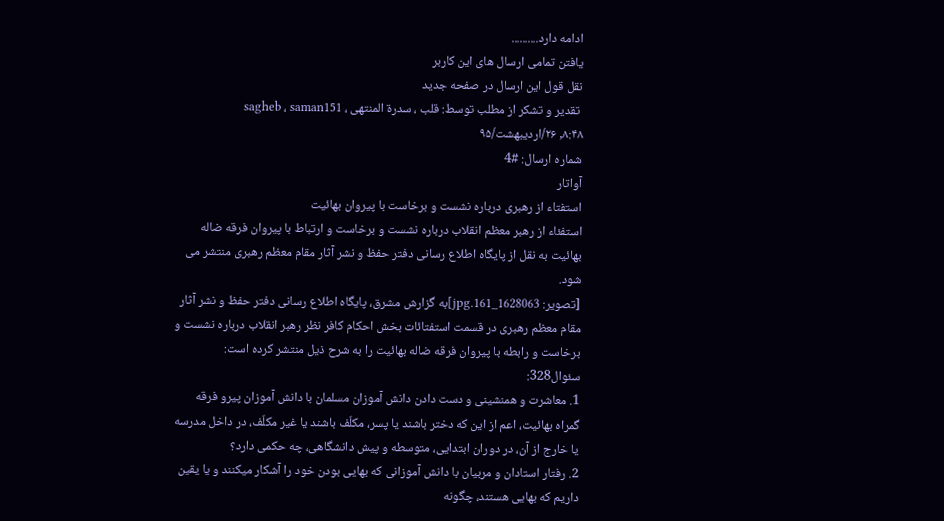ادامه دارد..........
یافتن تمامی ارسال های این کاربر
نقل قول این ارسال در صفحه جدید
 تقدیر و تشکر از مطلب توسط: قلب ، سدرة المنتهی ، sagheb ، saman151
۸:۴۸, ۲۶/اردیبهشت/۹۵
شماره ارسال: #4
آواتار
استفتاء از رهبری درباره نشست و برخاست با پیروان بهائیت
استفئاء از رهبر معظم انقلاب درباره نشست و برخاست و ارتباط با پیروان فرقه ضاله بهائیت به نقل از پایگاه اطلاع رسانی دفتر حفظ و نشر آثار مقام معظم رهبری منتشر می شود.
[تصویر: 1628063_161.jpg]به گزارش مشرق، پایگاه اطلاع رسانی دفتر حفظ و نشر آثار مقام معظم رهبری در قسمت استفتائات بخش احکام کافر نظر رهبر انقلاب درباره نشست و برخاست و رابطه با پیروان فرقه ضاله بهائیت را به شرح ذیل منتشر کرده است:
سئوال328:
1. معاشرت و همنشینی و دست دادن دانش آموزان مسلمان با دانش آموزان پیرو فرقه گمراه بهائیت، اعم از این که دختر باشند یا پسر، مکلّف باشند یا غیر مکلّف، در داخل مدرسه یا خارج از آن، در دوران ابتدایی، متوسطه و پیش دانشگاهی، چه حکمی دارد؟
2. رفتار استادان و مربیان با دانش آموزانی که بهایی بودن خود را آشکار میکنند و یا یقین داریم که بهایی هستند، چگونه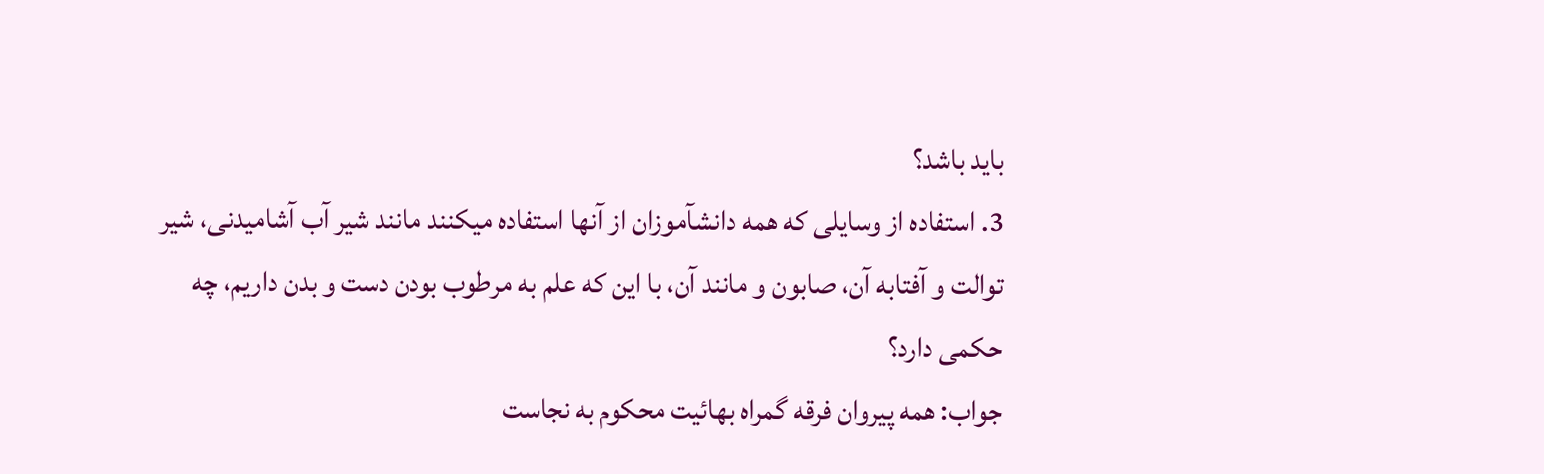باید باشد؟
3. استفاده از وسایلی که همه دانشآموزان از آنها استفاده میکنند مانند شیر آب آشامیدنی، شیر توالت و آفتابه آن، صابون و مانند آن، با این که علم به مرطوب بودن دست و بدن داریم، چه حکمی دارد؟
جواب: همه پیروان فرقه گمراه بهائیت محکوم به نجاست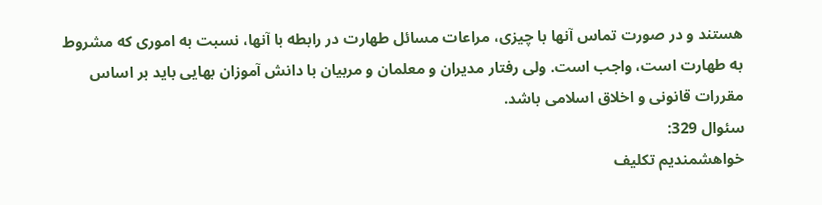هستند و در صورت تماس آنها با چیزى، مراعات مسائل طهارت در رابطه با آنها، نسبت به امورى که مشروط به طهارت است، واجب است. ولى رفتار مدیران و معلمان و مربیان با دانش آموزان بهایى باید بر اساس مقررات قانونى و اخلاق اسلامى باشد.
سئوال 329:
خواهشمندیم تکلیف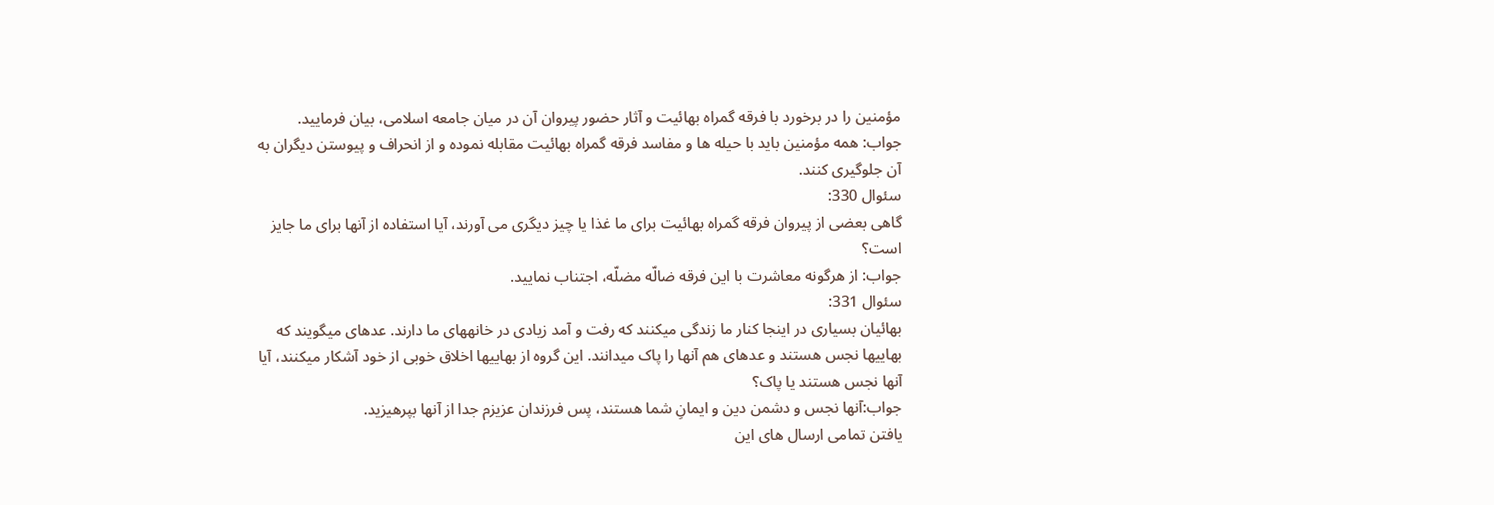مؤمنین را در برخورد با فرقه گمراه بهائیت و آثار حضور پیروان آن در میان جامعه اسلامی، بیان فرمایید.
جواب: همه مؤمنین باید با حیله ها و مفاسد فرقه گمراه بهائیت مقابله نموده و از انحراف و پیوستن دیگران به آن جلوگیرى کنند.
سئوال 330:
گاهی بعضی از پیروان فرقه گمراه بهائیت برای ما غذا یا چیز دیگری می آورند، آیا استفاده از آنها برای ما جایز است؟
جواب: از هرگونه معاشرت با این فرقه ضالّه مضلّه، اجتناب نمایید.
سئوال 331:
بهائیان بسیاری در اینجا کنار ما زندگی میکنند که رفت و آمد زیادی در خانههای ما دارند. عدهای میگویند که بهاییها نجس هستند و عدهای هم آنها را پاک میدانند. این گروه از بهاییها اخلاق خوبی از خود آشکار میکنند، آیا آنها نجس هستند یا پاک؟
جواب:آنها نجس و دشمن دین و ایمانِ شما هستند، پس فرزندان عزیزم جدا از آنها بپرهیزید.
یافتن تمامی ارسال های این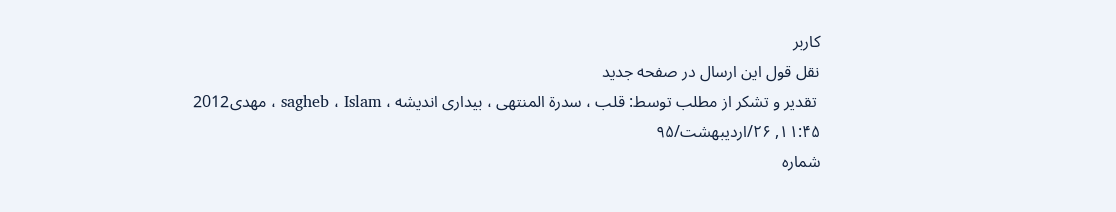کاربر
نقل قول این ارسال در صفحه جدید
 تقدیر و تشکر از مطلب توسط: قلب ، سدرة المنتهی ، بیداری اندیشه ، sagheb ، Islam ، مهدی2012
۱۱:۴۵, ۲۶/اردیبهشت/۹۵
شماره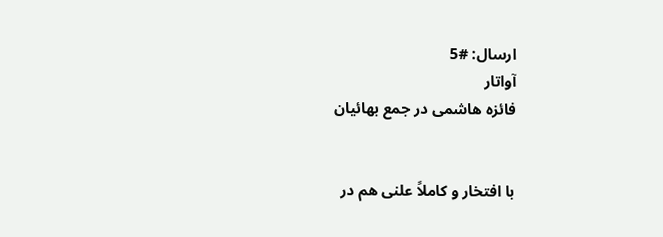ارسال: #5
آواتار
فائزه هاشمی در جمع بهائیان


با افتخار و کاملاً علنی هم در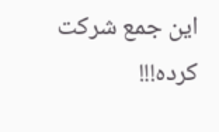این جمع شرکت کرده!!!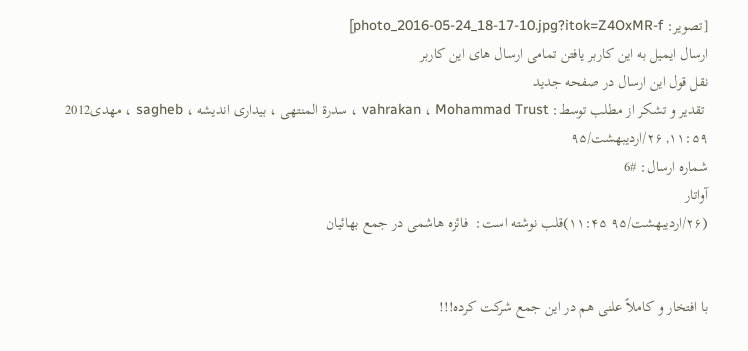[تصویر: photo_2016-05-24_18-17-10.jpg?itok=Z4OxMR-f]
ارسال ایمیل به این کاربر یافتن تمامی ارسال های این کاربر
نقل قول این ارسال در صفحه جدید
 تقدیر و تشکر از مطلب توسط: vahrakan ، Mohammad Trust ، سدرة المنتهی ، بیداری اندیشه ، sagheb ، مهدی2012
۱۱:۵۹, ۲۶/اردیبهشت/۹۵
شماره ارسال: #6
آواتار
(۲۶/اردیبهشت/۹۵ ۱۱:۴۵)قلب نوشته است:  فائزه هاشمی در جمع بهائیان


با افتخار و کاملاً علنی هم در این جمع شرکت کرده!!!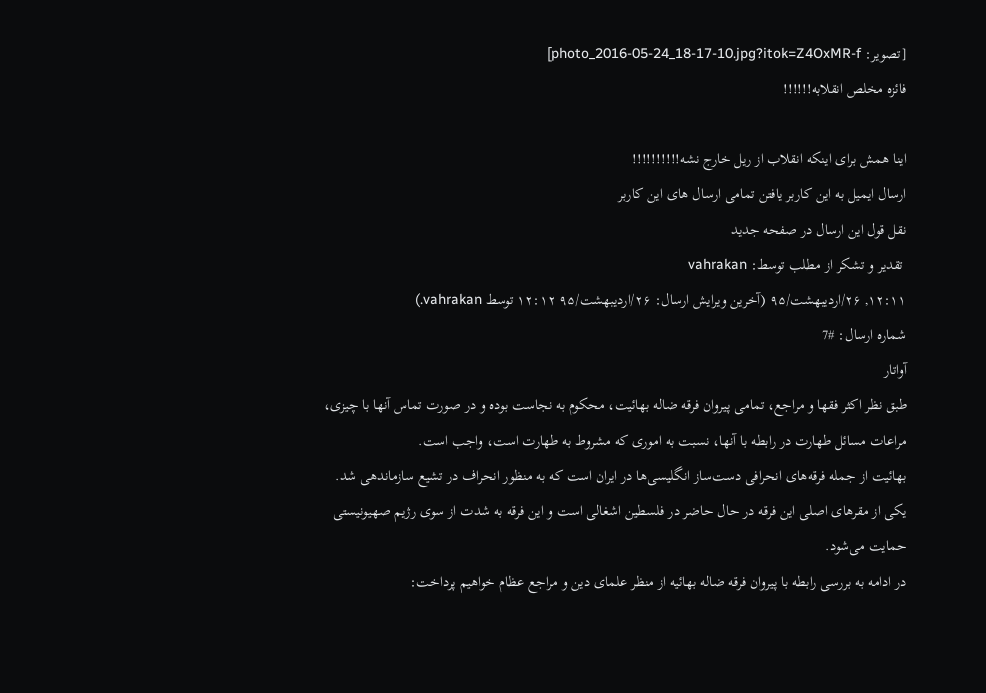[تصویر: photo_2016-05-24_18-17-10.jpg?itok=Z4OxMR-f]
فائزه مخلص انقلابه!!!!!!

اینا همش برای اینکه انقلاب از ریل خارج نشه!!!!!!!!!!
ارسال ایمیل به این کاربر یافتن تمامی ارسال های این کاربر
نقل قول این ارسال در صفحه جدید
 تقدیر و تشکر از مطلب توسط: vahrakan
۱۲:۱۱, ۲۶/اردیبهشت/۹۵ (آخرین ویرایش ارسال: ۲۶/اردیبهشت/۹۵ ۱۲:۱۲ توسط vahrakan.)
شماره ارسال: #7
آواتار
طبق نظر اکثر فقها و مراجع، تمامی پیروان فرقه ضاله بهائیت، محکوم به نجاست بوده و در صورت تماس آنها با چيزى، مراعات مسائل طهارت در رابطه با آنها، نسبت به امورى که مشروط به طهارت است، واجب است.
بهائیت از جمله فرقه‌های انحرافی دست‌ساز انگلیسی‌‌ها در ایران است که به منظور انحراف در تشیع سازماندهی شد. یکی از مقرهای اصلی این فرقه در حال حاضر در فلسطین اشغالی است و این فرقه به شدت از سوی رژیم صهیونیستی حمایت می‌شود.
در ادامه به بررسی رابطه با پیروان فرقه ضاله بهائیه از منظر علمای دین و مراجع عظام خواهیم پرداخت: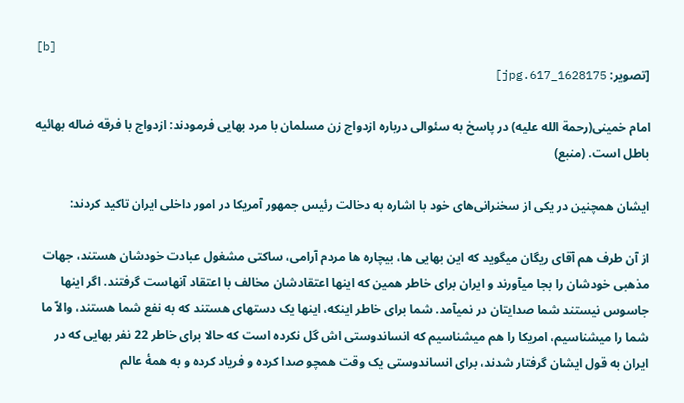[b]
[تصویر: 1628175_617.jpg]

امام خمینی(رحمة الله علیه) در پاسخ به سئوالی درباره ازدواج زن مسلمان با مرد بهايى فرمودند: ازدواج با فرقه ضاله بهائيه باطل است. (منبع)

ایشان همچنین در یکی از سخنرانی‌های خود با اشاره به دخالت رئیس جمهور آمریکا در امور داخلی ایران تاکید کردند:

از آن طرف هم آقای ریگان میگوید که این بهایی ها، بیچاره ها مردم آرامی، ساکتی مشغول عبادت خودشان هستند، جهات مذهبی خودشان را بجا میآورند و ایران برای خاطر همین که اینها اعتقادشان مخالف با اعتقاد آنهاست گرفتند. اگر اینها جاسوس نیستند شما صدایتان در نمیآمد. شما برای خاطر اینکه، اینها یک دستهای هستند که به نفع شما هستند، والاّ ما شما را میشناسیم، امریکا را هم میشناسیم که انساندوستی اش گل نکرده است که حالا برای خاطر 22 نفر بهایی که در ایران به قول ایشان گرفتار شدند، برای انساندوستی یک وقت همچو صدا کرده و فریاد کرده و به همۀ عالم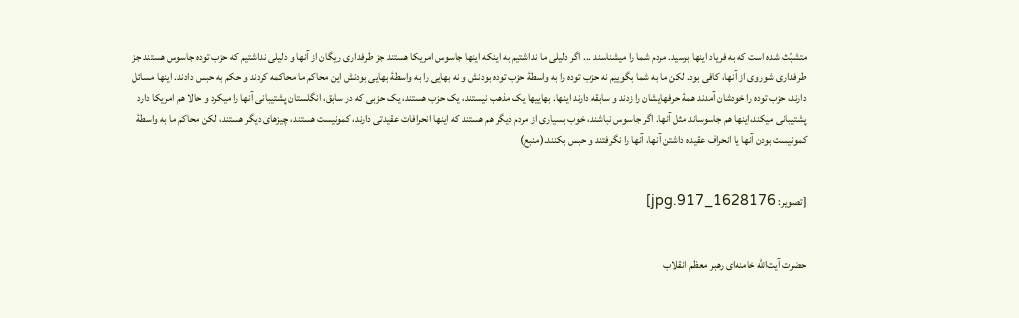متشبّث شده است که به فریاد اینها برسید. مردم شما را میشناسند ... اگر دلیلی ما نداشتیم به اینکه اینها جاسوس امریکا هستند جز طرفداری ریگان از آنها و دلیلی نداشتیم که حزب توده جاسوس هستند جز طرفداری شوروی از آنها، کافی بود. لکن ما به شما بگوییم نه حزب توده را به واسطۀ حزب توده بودنش و نه بهایی را به واسطۀ بهایی بودنش این محاکم ما محاکمه کردند و حکم به حبس دادند. اینها مسائل دارند، حزب توده را خودشان آمدند همۀ حرفهایشان را زدند و سابقه دارند اینها. بهاییها یک مذهب نیستند، یک حزب هستند، یک حزبی که در سابق، انگلستان پشتیبانی آنها را میکرد و حالا هم امریکا دارد پشتیبانی میکند،اینها هم جاسوساند مثل آنها. اگر جاسوس نباشند، خوب بسیاری از مردم دیگر هم هستند که اینها انحرافات عقیدتی دارند، کمونیست هستند، چیزهای دیگر هستند، لکن محاکم ما به واسطۀ کمونیست بودن آنها یا انحراف عقیده داشتن آنها، آنها را نگرفتند و حبس بکنند.(منبع)


[تصویر: 1628176_917.jpg]


حضرت آیت‌الله خامنه‌ای رهبر معظم‌ انقلاب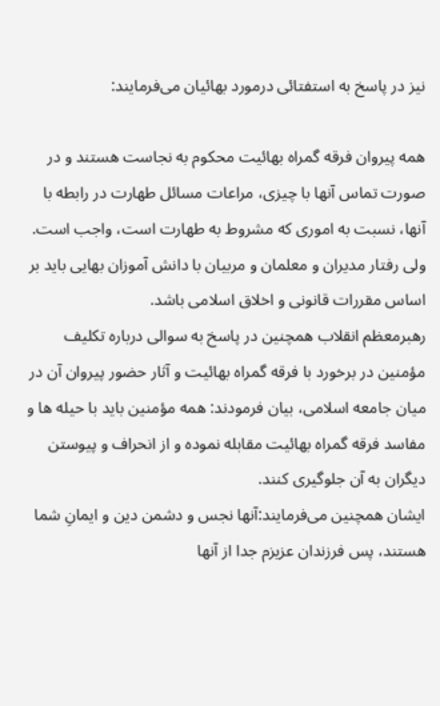نیز در پاسخ به استفتائی درمورد بهائیان می‌فرمایند:

همه پيروان فرقه گمراه بهائيت محکوم به نجاست هستند و در صورت تماس آنها با چيزى، مراعات مسائل طهارت در رابطه با آنها، نسبت به امورى که مشروط به طهارت است، واجب است. ولى رفتار مديران و معلمان و مربيان با دانش آموزان بهايى بايد بر اساس مقررات قانونى و اخلاق اسلامى باشد.
رهبرمعظم انقلاب همچنین در پاسخ به سوالی درباره تکلیف مؤمنین در برخورد با فرقه گمراه بهائیت و آثار حضور پیروان آن در میان جامعه اسلامی، بیان فرمودند: همه مؤمنين بايد با حيله ها و مفاسد فرقه گمراه بهائيت مقابله نموده و از انحراف و پيوستن ديگران به آن جلوگيرى کنند.
ایشان همچنین می‌فرمایند:آنها نجس و دشمن دين و ايمانِ شما هستند، پس فرزندان عزيزم جدا از آنها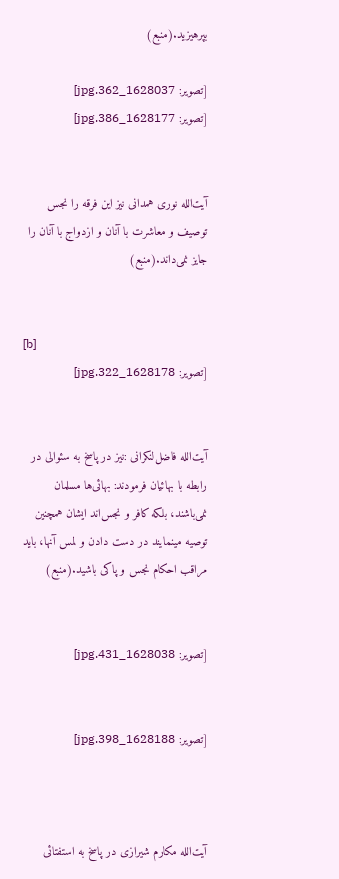بپرهيزيد.(منبع)

[تصویر: 1628037_362.jpg]
[تصویر: 1628177_386.jpg]


آیت‌الله نوری همدانی نیز این فرقه را نجس توصیف و معاشرت با آنان و ازدواج با آنان را جایز نمی‌داند.(منبع)


[b]
[تصویر: 1628178_322.jpg]


آیت‌الله فاضل‌لنکرانی :نیز در پاسخ به سئوالی در رابطه با بهائیان فرمودند: بهائی‌ها مسلمان نمی‌باشند، بلکه کافر و نجس‌اند ایشان همچنین توصیه مینمایند در دست دادن و لمس آنها، باید مراقب احکام نجس و پاکی باشید.(منبع)


[تصویر: 1628038_431.jpg]


[تصویر: 1628188_398.jpg]



آیت‌الله مکارم شیرازی در پاسخ به استفتائی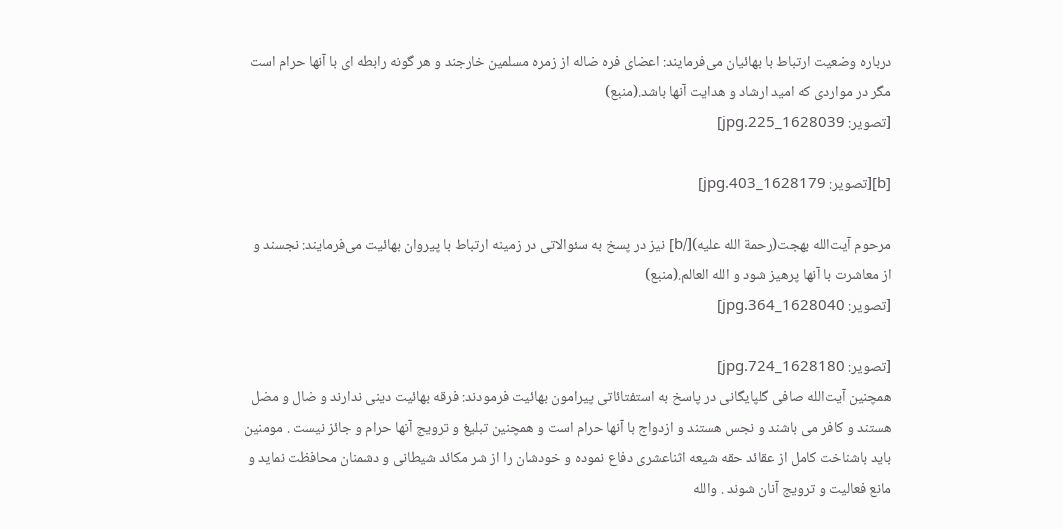درباره وضعیت ارتباط با بهائیان می‌فرمایند: اعضای فره ضاله از زمره مسلمین خارجند و هر گونه رابطه ای با آنها حرام است مگر در مواردی که امید ارشاد و هدایت آنها باشد.(منبع)
[تصویر: 1628039_225.jpg]

[b][تصویر: 1628179_403.jpg]

مرحوم آیت‌الله بهجت(رحمة الله علیه)[/b] نیز در پسخ به سئوالاتی در زمینه ارتباط با پیروان بهائیت می‌فرمایند: نجسند و از معاشرت با آنها پرهیز شود و الله العالم.(منبع)
[تصویر: 1628040_364.jpg]

[تصویر: 1628180_724.jpg]
همچنین آیت‌الله صافی گلپایگانی در پاسخ به استفتائاتی پیرامون بهائیت فرمودند: فرقه بهائیت دینی ندارند و ضال و مضل هستند و کافر می باشند و نجس هستند و ازدواج با آنها حرام است و همچنین تبلیغ و ترویج آنها حرام و جائز نیست . مومنین باید باشناخت کامل از عقائد حقه شیعه اثناعشری دفاع نموده و خودشان را از شر مکائد شیطانی و دشمنان محافظت نماید و مانع فعالیت و ترویج آنان شوند . والله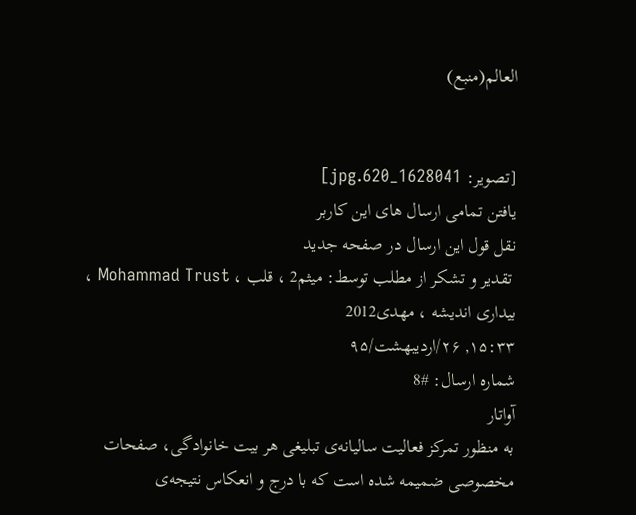العالم(منبع)


[تصویر: 1628041_620.jpg]
یافتن تمامی ارسال های این کاربر
نقل قول این ارسال در صفحه جدید
 تقدیر و تشکر از مطلب توسط: میثم2 ، قلب ، Mohammad Trust ، بیداری اندیشه ، مهدی2012
۱۵:۳۳, ۲۶/اردیبهشت/۹۵
شماره ارسال: #8
آواتار
به منظور تمرکز فعالیت سالیانه‌ی تبلیغی هر بیت خانوادگی، صفحات مخصوصی ضمیمه شده است که با درج و انعکاس نتیجه‌ی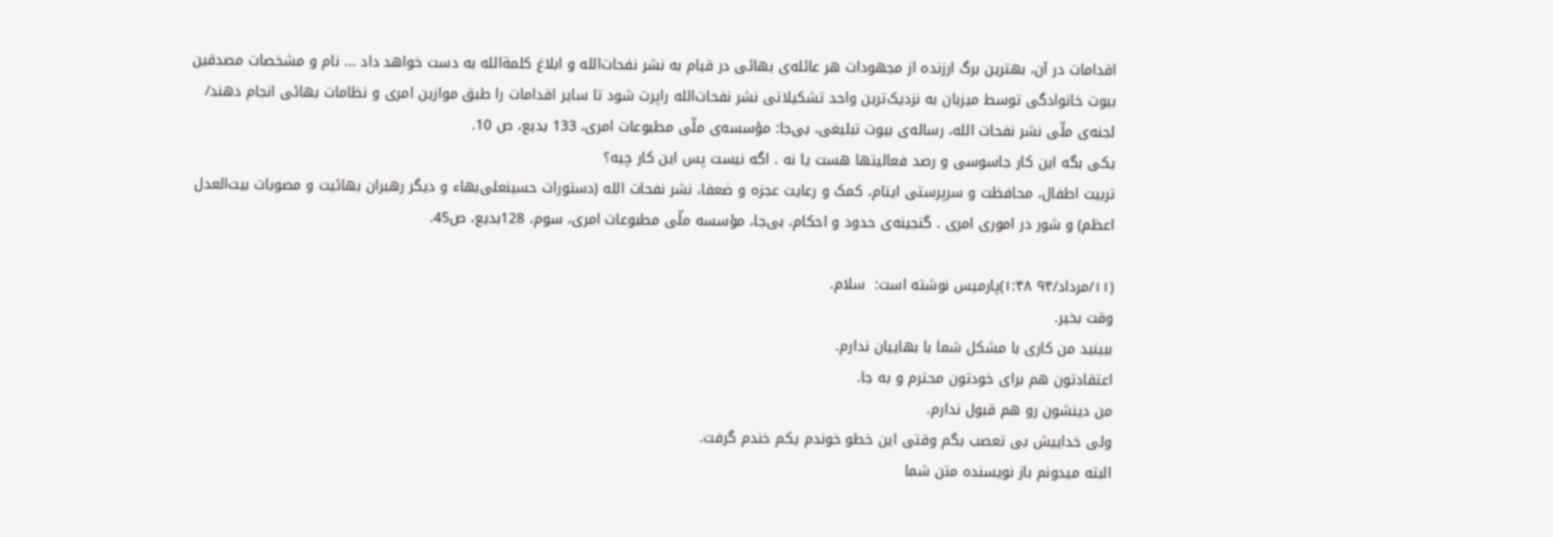اقدامات در آن، بهترین برگ ارزنده از مجهودات هر عائله‌ی بهائی در قیام به نشر نفحات‌الله و ابلاغ کلمة‌الله به دست خواهد داد ... نام و مشخصات مصدقین بیوت خانوادگی توسط میزبان به نزدیک‌ترین واحد تشکیلاتی نشر نفحات‌الله راپرت شود تا سایر اقدامات را طبق موازین امری و نظامات بهائی انجام دهند/
لجنه‌ی ملّی نشر نفحات الله، رساله‌ی بیوت تبلیغی، بی‌جا: مؤسسه‌ی ملّی مطبوعات امری، 133 بدیع، ص 10.
یکی بگه این کار جاسوسی و رصد فعالیتها هست یا نه . اگه نیست پس این کار چیه؟
تربیت اطفال، محافظت و سرپرستی ایتام، کمک و رعایت عجزه و ضعفا، نشر نفحات الله (دستورات حسینعلی‌بهاء و دیگر رهبران بهائیت و مصوبات بیت‌العدل اعظم) و شور در اموری امری . گنجینه‌ی حدود و احکام، بی‌جا، مؤسسه‌ ملّی مطبوعات امری، سوم، 128بدیع، ص45.

(۱۱/مرداد/۹۴ ۱:۴۸)پارمیس نوشته است:  سلام.
وقت بخیر.
ببینید من کاری با مشکل شما با بهاییان ندارم.
اعتقادتون هم برای خودتون محترم و به جا.
من دینشون رو هم قبول ندارم.
ولی خداییش بی تعصب بگم وقتی این خطو خوندم یکم خندم گرفت.
البته میدونم باز نویسنده متن شما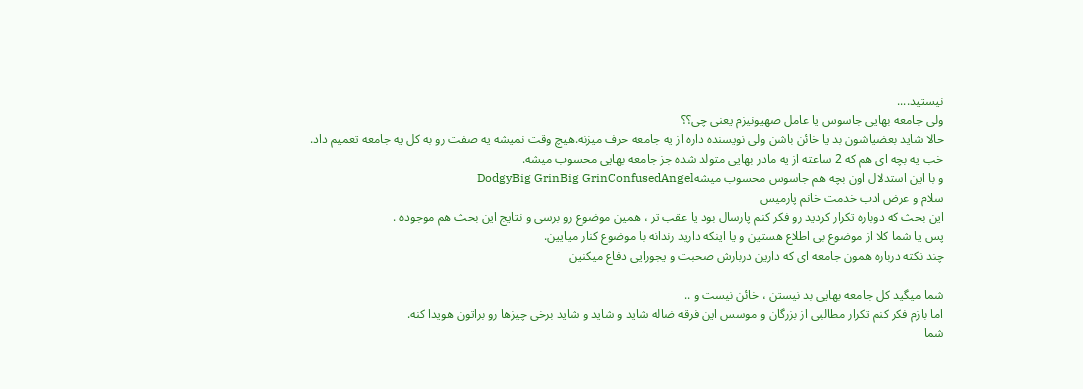نیستید....
ولی جامعه بهایی جاسوس یا عامل صهیونیزم یعنی چی؟؟
حالا شاید بعضیاشون بد یا خائن باشن ولی نویسنده داره از یه جامعه حرف میزنه.هیچ وقت نمیشه یه صفت رو به کل یه جامعه تعمیم داد.
خب یه بچه ای هم که 2 ساعته از یه مادر بهایی متولد شده جز جامعه بهایی محسوب میشه.
و با این استدلال اون بچه هم جاسوس محسوب میشهDodgyBig GrinBig GrinConfusedAngel
سلام و عرض ادب خدمت خانم پارمیس
این بحث که دوباره تکرار کردید رو فکر کنم پارسال بود یا عقب تر ، همین موضوع رو برسی و نتایج این بحث هم موجوده .
پس یا شما کلا از موضوع بی اطلاع هستین و یا اینکه دارید رندانه با موضوع کنار میایین.
چند نکته درباره همون جامعه ای که دارین دربارش صحبت و یجورایی دفاع میکنین

شما میگید کل جامعه بهایی بد نیستن ، خائن نیست و ..
اما بازم فکر کنم تکرار مطالبی از بزرگان و موسس این فرقه ضاله شاید و شاید و شاید برخی چیزها رو براتون هویدا کنه.
شما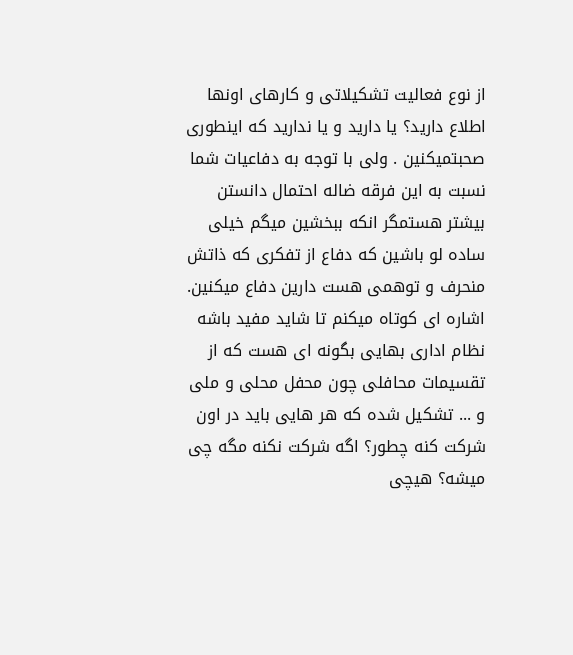از نوع فعالیت تشکیلاتی و کارهای اونها اطلاع دارید؟ یا دارید و یا ندارید که اینطوری صحبتمیکنین . ولی با توجه به دفاعیات شما نسبت به این فرقه ضاله احتمال دانستن بیشتر هستمگر انکه ببخشین میگم خیلی ساده لو باشین که دفاع از تفکری که ذاتش منحرف و توهمی هست دارین دفاع میکنین.
اشاره ای کوتاه میکنم تا شاید مفید باشه
نظام اداری بهایی بگونه ای هست که از تقسیمات محافلی چون محفل محلی و ملی و ... تشکیل شده که هر هایی باید در اون شرکت کنه چطور؟ اگه شرکت نکنه مگه چی میشه؟ هیچی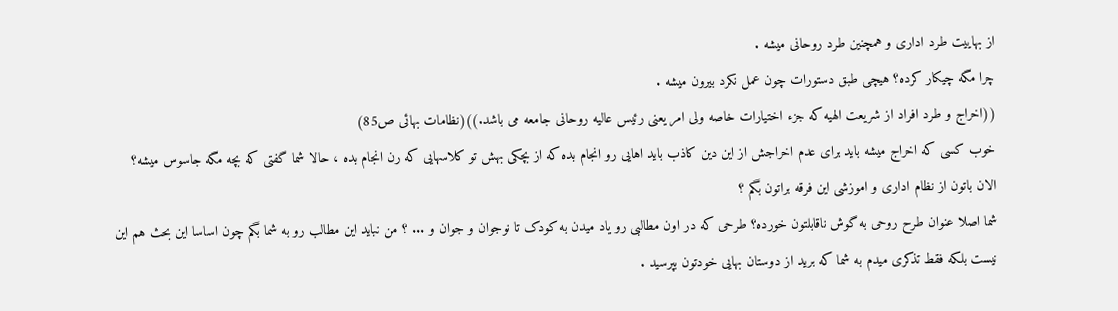از بهاییت طرد اداری و همچنین طرد روحانی میشه .
چرا مگه چیکار کرده؟ هیچی طبق دستورات چون عمل نکرد بیرون میشه .
((اخراج و طرد افراد از شریعت الهیه که جزء اختیارات خاصه ولی امر یعنی رئیس عالیه روحانی جامعه می باشد.))(نظامات بهائی ص85)
خوب کسی که اخراج میشه باید برای عدم اخراجش از این دین کاذب باید اهایی رو انجام بده که از بچکی بهش تو کلاسهایی که رن انجام بده ، حالا شما گفتی که بچه مگه جاسوس میشه؟
الان باتون از نظام اداری و اموزشی این فرقه براتون بگم ؟
شما اصلا عنوان طرح روحی به گوش ناقابلتون خورده؟ طرحی که در اون مطالبی رو یاد میدن به کودک تا نوجوان و جوان و ... ؟ من نباید این مطالب رو به شما بگم چون اساسا این بحث هم این نیست بلکه فقط تذکری میدم به شما که برید از دوستان بهایی خودتون بپرسید .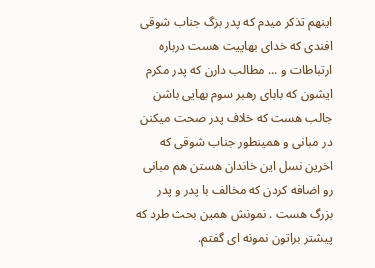اینهم تذکر میدم که پدر بزگ جناب شوقی افندی که خدای بهاییت هست درباره ارتباطات و ... مطالب دارن که پدر مکرم ایشون که بابای رهبر سوم بهایی باشن جالب هست که خلاف پدر صحت میکنن در مبانی و همینطور جناب شوقی که اخرین نسل این خاندان هستن هم مبانی رو اضافه کردن که مخالف با پدر و پدر بزرگ هست . نمونش همین بحث طرد که پیشتر براتون نمونه ای گفتم.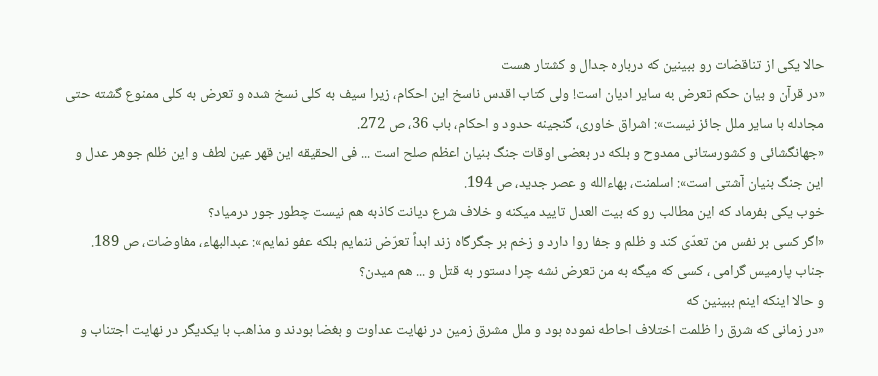حالا یکی از تناقضات رو ببینین که درباره جدال و کشتار هست
«در قرآن و بیان حكم تعرض به سایر ادیان است! ولی كتاب اقدس ناسخ این احكام، زیرا سیف به كلی نسخ شده و تعرض به كلی ممنوع گشته حتی مجادله با سایر ملل جائز نیست»: اشراق خاوری، گنجینه حدود و احکام، باب 36، ص 272.
«جهانگشائی و کشورستانی ممدوح و بلکه در بعضی اوقات جنگ بنیان اعظم صلح است ... فی الحقیقه این قهر عین لطف و این ظلم جوهر عدل و این جنگ بنیان آشتی است»: اسلمنت، بهاءالله و عصر جدید، ص 194.
خوب یکی بفرماد که این مطالب رو که بیت العدل تایید میکنه و خلاف شرع دیانت کاذبه هم نیست چطور جور درمیاد؟
«اگر کسی بر نفس من تعدّی کند و ظلم و جفا روا دارد و زخم بر جگرگاه زند ابداً تعرّض ننمایم بلکه عفو نمایم»: عبدالبهاء، مفاوضات، ص 189.
جناب پارمیس گرامی ، کسی که میگه به من تعرض نشه چرا دستور به قتل و ... هم میدن؟
و حالا اینکه اینم ببینین که
«در زمانی که شرق را ظلمت اختلاف احاطه نموده بود و ملل مشرق زمین در نهایت عداوت و بغضا بودند و مذاهب با یکدیگر در نهایت اجتناب و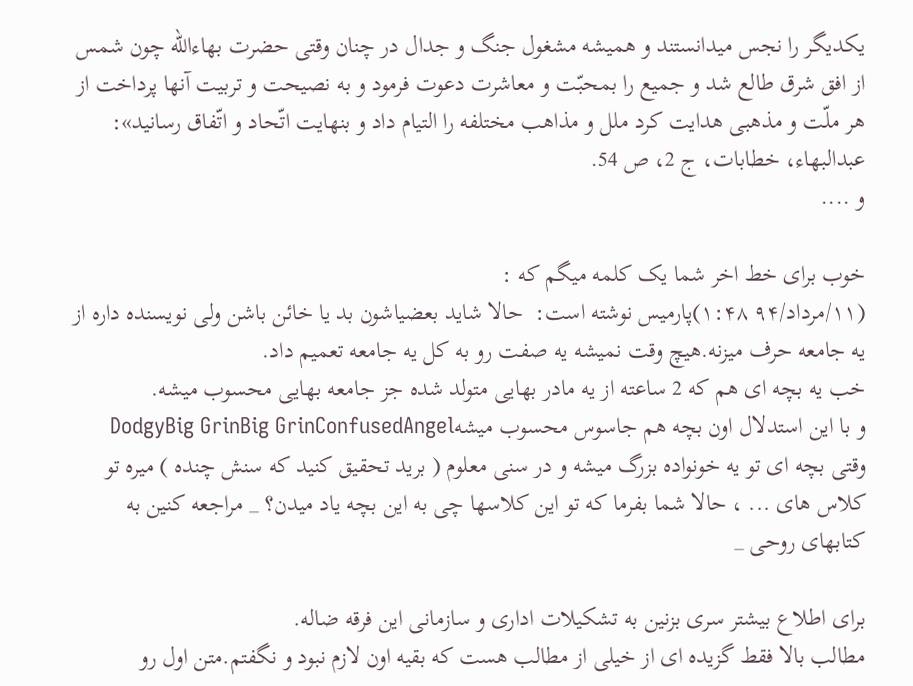یکدیگر را نجس میدانستند و همیشه مشغول جنگ و جدال در چنان وقتی حضرت بهاءالله چون شمس از افق شرق طالع شد و جمیع را بمحبّت و معاشرت دعوت فرمود و به نصیحت و تربیت آنها پرداخت از هر ملّت و مذهبی هدایت کرد ملل و مذاهب مختلفه را التیام داد و بنهایت اتّحاد و اتّفاق رسانید»: عبدالبهاء، خطابات، ج 2، ص 54.
و ....

خوب برای خط اخر شما یک کلمه میگم که :
(۱۱/مرداد/۹۴ ۱:۴۸)پارمیس نوشته است:  حالا شاید بعضیاشون بد یا خائن باشن ولی نویسنده داره از یه جامعه حرف میزنه.هیچ وقت نمیشه یه صفت رو به کل یه جامعه تعمیم داد.
خب یه بچه ای هم که 2 ساعته از یه مادر بهایی متولد شده جز جامعه بهایی محسوب میشه.
و با این استدلال اون بچه هم جاسوس محسوب میشهDodgyBig GrinBig GrinConfusedAngel
وقتی بچه ای تو یه خونواده بزرگ میشه و در سنی معلوم ( برید تحقیق کنید که سنش چنده ) میره تو کلاس های ... ، حالا شما بفرما که تو این کلاسها چی به این بچه یاد میدن؟ _ مراجعه کنین به کتابهای روحی _

برای اطلاع بیشتر سری بزنین به تشکیلات اداری و سازمانی این فرقه ضاله.
مطالب بالا فقط گزیده ای از خیلی از مطالب هست که بقیه اون لازم نبود و نگفتم.متن اول رو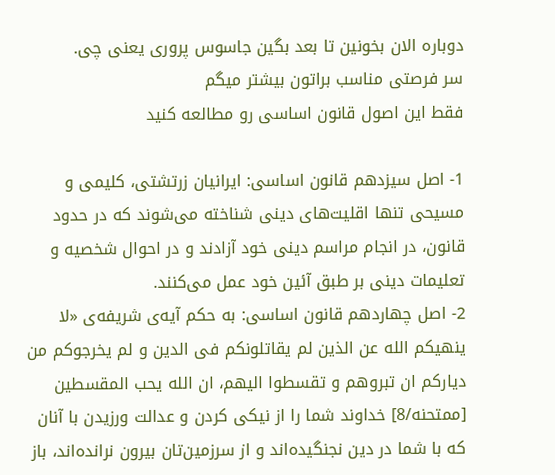دوباره الان بخونین تا بعد بگین جاسوس پروری یعنی چی.
سر فرصتی مناسب براتون بیشتر میگم
فقط این اصول قانون اساسی رو مطالعه کنید

1- اصل سیزدهم قانون اساسی: ایرانیان زرتشتی، کلیمی و مسیحی تنها اقلیت‌های دینی شناخته می‌شوند که در حدود قانون، در انجام مراسم دینی خود آزادند و در احوال شخصیه و تعلیمات دینی بر طبق آئین خود عمل می‌کنند.
2- اصل چهاردهم قانون اساسی: به حکم آیه‌ی شریفه‌‌ی «لا ینهیکم الله عن الذین لم یقاتلونکم فی الدین و لم یخرجوکم من دیارکم ان تبروهم و تقسطوا الیهم، ان الله یحب المقسطین [ممتحنه/8] خداوند شما را از نیکی کردن و عدالت ورزیدن با آنان که با شما در دین نجنگیده‌اند و از سرزمین‌تان بیرون نرانده‌اند، باز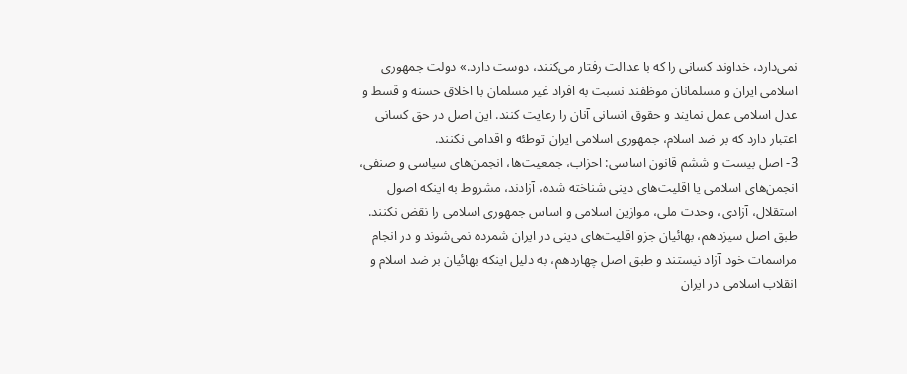نمی‌دارد، خداوند کسانی را که با عدالت رفتار می‌کنند، دوست دارد.» دولت جمهوری اسلامی ایران و مسلمانان موظفند نسبت به افراد غیر مسلمان با اخلاق حسنه و قسط و عدل اسلامی عمل نمایند و حقوق انسانی آنان را رعایت کنند. این اصل در حق کسانی اعتبار دارد که بر ضد اسلام، جمهوری اسلامی ایران توطئه و اقدامی نکنند.
3- اصل بیست و ششم قانون اساسی: احزاب، جمعیت‌ها، انجمن‌های سیاسی و صنفی، انجمن‌های اسلامی یا اقلیت‌های دینی شناخته شده، آزادند، مشروط به اینکه اصول استقلال، آزادی، وحدت ملی، موازین اسلامی و اساس جمهوری اسلامی را نقض نکنند.
طبق اصل سیزدهم، بهائیان جزو اقلیت‌های دینی در ایران شمرده نمی‌شوند و در انجام مراسمات خود آزاد نیستند و طبق اصل چهاردهم، به دلیل اینکه بهائیان بر ضد اسلام و انقلاب اسلامی در ایران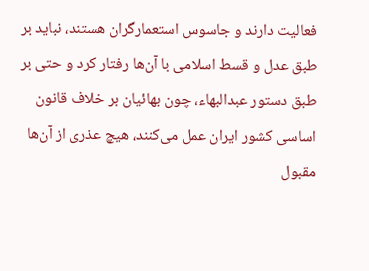فعالیت دارند و جاسوس استعمارگران هستند، نباید بر طبق عدل و قسط اسلامی با آن‌ها رفتار کرد و حتی بر طبق دستور عبدالبهاء، چون بهائیان بر خلاف قانون اساسی کشور ایران عمل می‌کنند، هیچ عذری از آن‌ها مقبول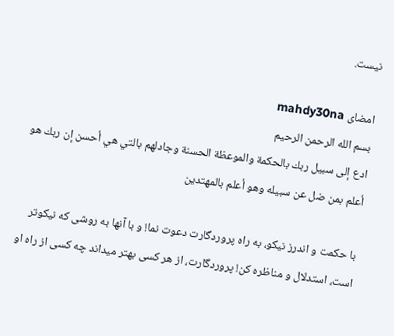نیست.

امضای mahdy30na
بسم الله الرحمن الرحیم
ادع إلى سبيل ربك بالحكمة والموعظة الحسنة وجادلهم بالتي هي أحسن إن ربك هو أعلم بمن ضل عن سبيله وهو أعلم بالمهتدين

با حکمت و اندرز نيکو، به راه پروردگارت دعوت نما! و با آنها به روشى که نيکوتر است، استدلال و مناظره کن! پروردگارت، از هر کسى بهتر میداند چه کسى از راه او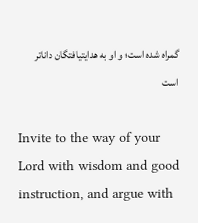گمراه شده است؛ و او به هدايتيافتگان داناتر است

Invite to the way of your Lord with wisdom and good instruction, and argue with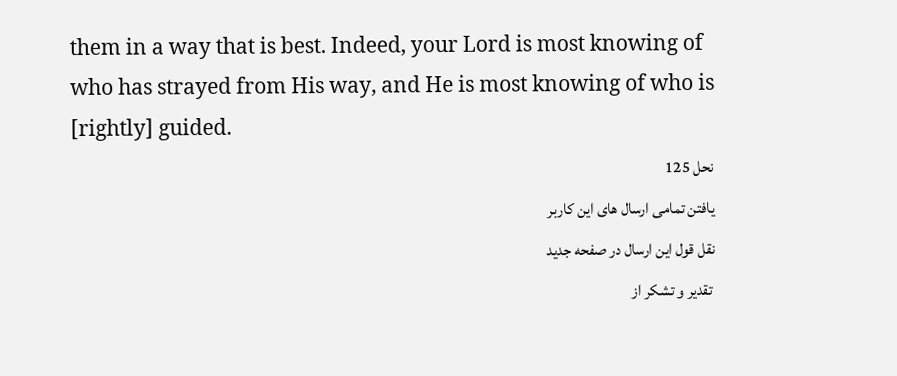them in a way that is best. Indeed, your Lord is most knowing of who has strayed from His way, and He is most knowing of who is [rightly] guided.
نحل 125
یافتن تمامی ارسال های این کاربر
نقل قول این ارسال در صفحه جدید
 تقدیر و تشکر از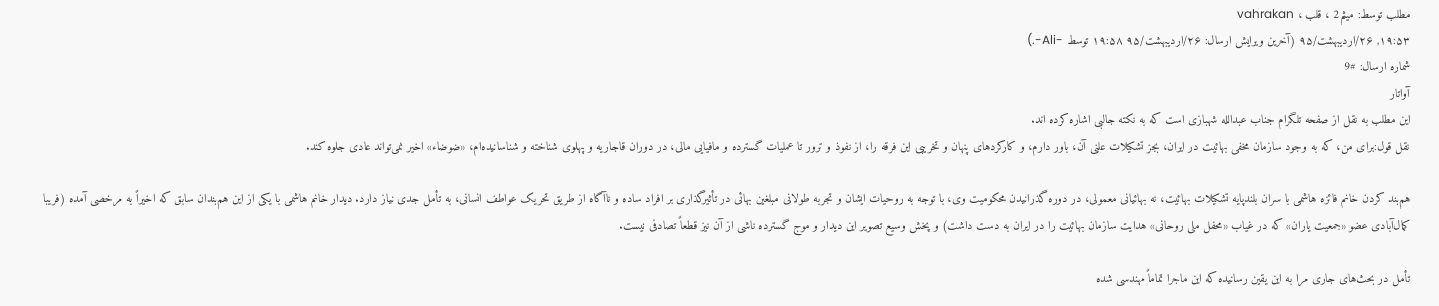مطلب توسط: میثم2 ، قلب ، vahrakan
۱۹:۵۳, ۲۶/اردیبهشت/۹۵ (آخرین ویرایش ارسال: ۲۶/اردیبهشت/۹۵ ۱۹:۵۸ توسط -Ali-.)
شماره ارسال: #9
آواتار
این مطلب به نقل از صفحه تلگرام جناب عبدالله شهبازی است که به نکته جالبی اشاره کرده اند.
نقل قول:برای من،‌ که به وجود سازمان مخفی بهائیت در ایران،‌ بجز تشکیلات علنی آن،‌ باور دارم، و کارکردهای پنهان و تخریبی این فرقه را،‌ از نفوذ و ترور تا عملیات گسترده و مافیایی مالی، در دوران قاجاریه و پهلوی شناخته و شناسانیده‌ام،‌ «ضوضاء» اخیر نمی‌تواند عادی جلوه کند.

هم‌بند کردن خانم فائزه هاشمی با سران بلندپایه تشکیلات بهائیت، نه بهائیانی معمولی، در دوره گذرانیدن محکومیت وی، ‌با توجه به روحیات ایشان و تجربه طولانی مبلغین بهائی در تأثیرگذاری بر افراد ساده و ناآگاه از طریق تحریک عواطف انسانی، به تأمل جدی نیاز دارد. دیدار خانم هاشمی با یکی از این هم‌بندان سابق که اخیراً به مرخصی آمده (فریبا کمال‌آبادی عضو «جمعیت یاران» که در غیاب «محفل ملی روحانی» هدایت سازمان بهائیت را در ایران به دست داشت) و پخش وسیع تصویر این دیدار و موج گسترده ناشی از آن نیز قطعاً تصادفی نیست.

تأمل در بحث‌های جاری مرا به این یقین رسانیده که این ماجرا تماماً مهندسی شده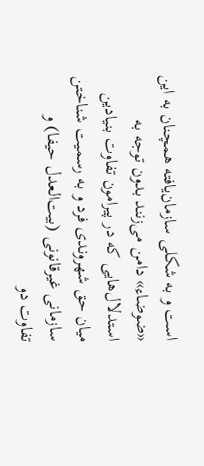است و به شکلی سازمان‌یافته همچنان به این «ضوضاء» دامن می‌زنند بدون توجه به استدلال‌هایی که در پیرامون تفاوت بنیادین میان حق شهروندی فرد و به رسمیت شناختن سازمانی غیرقانونی (بیت‌العدل حیفا) و تفاوت دو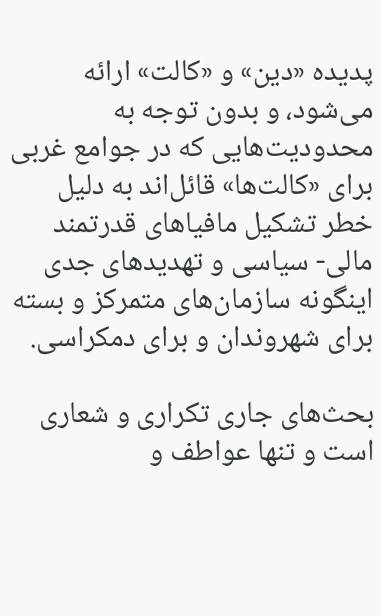پدیده «دین» و «کالت» ارائه می‌شود، و بدون توجه به محدودیت‌هایی که در جوامع غربی برای «کالت‌ها» قائل‌اند به دلیل خطر تشکیل مافیاهای قدرتمند مالی- سیاسی و تهدیدهای جدی اینگونه سازمان‌های متمرکز و بسته برای شهروندان و برای دمکراسی.

بحث‌های جاری تکراری و شعاری است و تنها عواطف و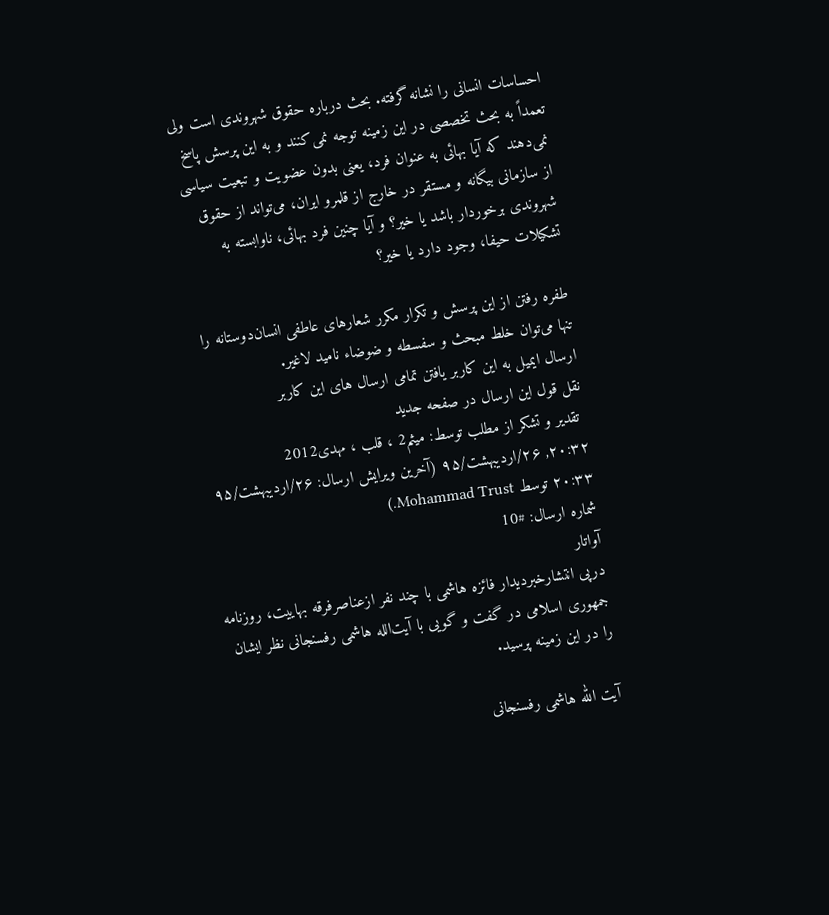احساسات انسانی را نشانه گرفته. بحث درباره حقوق شهروندی است ولی تعمداً به بحث تخصصی در این زمینه توجه نمی‌کنند و به این پرسش پاسخ نمی‌دهند که آیا بهائی به عنوان فرد،‌ یعنی بدون عضویت و تبعیت سیاسی از سازمانی بیگانه و مستقر در خارج از قلمرو ایران،‌ می‌تواند از حقوق شهروندی برخوردار باشد یا خیر؟ و آیا چنین فرد بهائی، ناوابسته به تشکیلات حیفا،‌ وجود دارد یا خیر؟

طفره رفتن از این پرسش و تکرار مکرر شعارهای عاطفی انسان‌دوستانه را تنها می‌توان خلط مبحث و سفسطه و ضوضاء نامید لاغیر.
ارسال ایمیل به این کاربر یافتن تمامی ارسال های این کاربر
نقل قول این ارسال در صفحه جدید
 تقدیر و تشکر از مطلب توسط: میثم2 ، قلب ، مهدی2012
۲۰:۳۲, ۲۶/اردیبهشت/۹۵ (آخرین ویرایش ارسال: ۲۶/اردیبهشت/۹۵ ۲۰:۳۳ توسط Mohammad Trust.)
شماره ارسال: #10
آواتار
درپی انتشارخبردیدار فائزه هاشمی با چند نفر ازعناصرفرقه بهاییت، روزنامه جمهوری اسلامی در گفت‌ و گویی با آیت‌الله هاشمی رفسنجانی نظر ایشان را در این زمینه پرسید.

آیت الله هاشمی رفسنجانی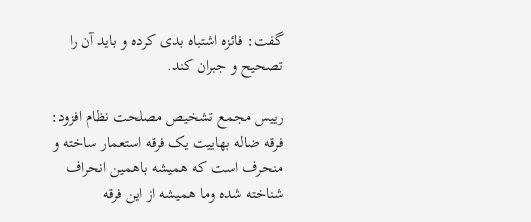گفت: فائزه اشتباه بدی کرده و باید آن را تصحیح و جبران کند.

رییس مجمع تشخیص مصلحت نظام افزود: فرقه ضاله بهاییت یک فرقه استعمار ساخته و منحرف است که همیشه باهمین انحراف شناخته شده وما همیشه از این فرقه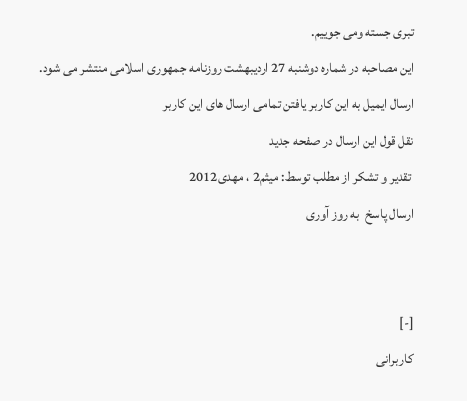تبری جسته ومی جوییم.
این مصاحبه در شماره دوشنبه 27 اردیبهشت روزنامه جمهوری اسلامی منتشر می شود.
ارسال ایمیل به این کاربر یافتن تمامی ارسال های این کاربر
نقل قول این ارسال در صفحه جدید
 تقدیر و تشکر از مطلب توسط: میثم2 ، مهدی2012
ارسال پاسخ  به روز آوری


[-]
کاربرانی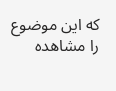که این موضوع را مشاهده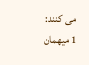می کنند:
1 میهمان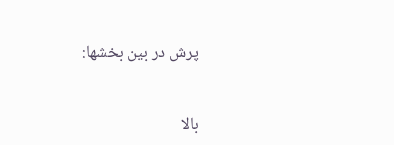پرش در بین بخشها:


بالا